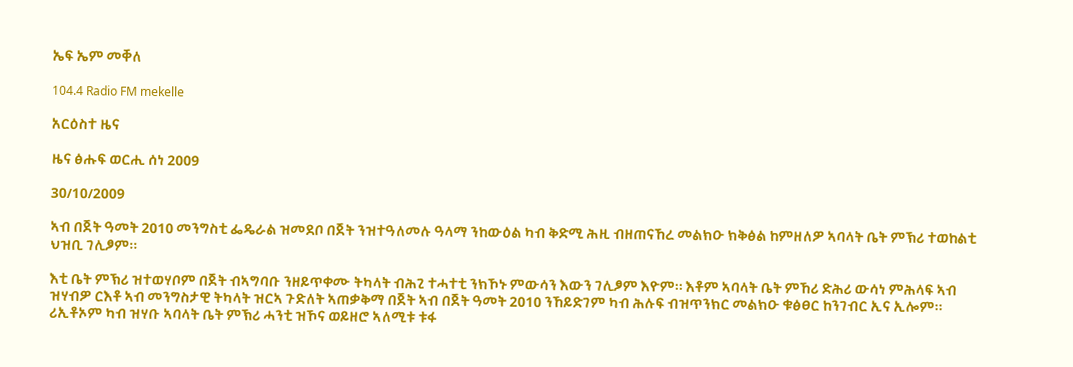ኤፍ ኤም መቐለ

104.4 Radio FM mekelle

አርዕስተ ዜና

ዜና ፅሑፍ ወርሒ ሰነ 2009

30/10/2009

ኣብ በጀት ዓመት 2010 መንግስቲ ፌዴራል ዝመደቦ በጀት ንዝተዓለመሉ ዓላማ ንከውዕል ካብ ቅድሚ ሕዚ ብዘጠናኸረ መልክዑ ክቅፅል ከምዘለዎ ኣባላት ቤት ምኽሪ ተወከልቲ ህዝቢ ገሊፆም፡፡

እቲ ቤት ምኽሪ ዝተወሃቦም በጀት ብኣግባቡ ንዘይጥቀሙ ትካላት ብሕጊ ተሓተቲ ንክኾኑ ምውሳን እውን ገሊፆም እዮም፡፡ እቶም ኣባላት ቤት ምኸሪ ድሕሪ ውሳነ ምሕላፍ ኣብ ዝሃብዎ ርእቶ ኣብ መንግስታዊ ትካላት ዝርኣ ጉድለት ኣጠቃቅማ በጀት ኣብ በጀት ዓመት 2010 ንኸይድገም ካብ ሕሉፍ ብዝጥንክር መልክዑ ቁፅፀር ከንገብር ኢና ኢሎም፡፡ ሪኢቶኦም ካብ ዝሃቡ ኣባላት ቤት ምኽሪ ሓንቲ ዝኾና ወይዘሮ ኣለሚቱ ቱፋ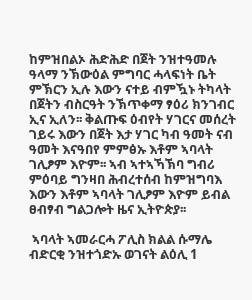ከምዝበልኦ ሕድሕድ በጀት ንዝተዓመሉ ዓላማ ንኽውዕል ምግባር ሓላፍነት ቤት ምኽርን ኢሉ እውን ናተይ ብምዃኑ ትካላት በጀትን ብስርዓት ንኽጥቀማ ፃዕሪ ክንገብር ኢና ኢለን፡፡ ቅልጡፍ ዕብየት ሃገርና መሰረት ገይሩ እውን በጀት እታ ሃገር ካብ ዓመት ናብ ዓመት እናዓበየ ምምፅኡ እቶም ኣባላት ገሊፆም እዮም፡፡ ኣብ ኣተኣኻኽባ ግብሪ ምዕባይ ግንዛበ ሕብረተሰብ ከምዝግባእ እውን እቶም ኣባላት ገሊፆም እዮም ይብል ፀብፃብ ግልጋሎት ዜና ኢትዮጵያ፡፡

 ኣባላት ኣመራርሓ ፖሊስ ክልል ሱማሌ ብድርቂ ንዝተጎድኡ ወገናት ልዕሊ 1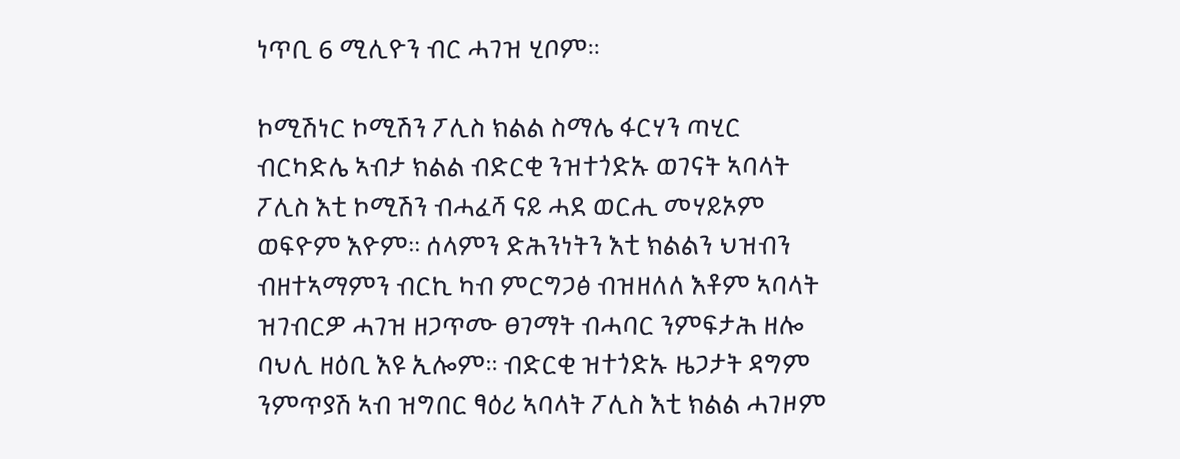ነጥቢ 6 ሚሊዮን ብር ሓገዝ ሂቦም፡፡

ኮሚሽነር ኮሚሽን ፖሊስ ክልል ስማሌ ፋርሃን ጣሂር ብርካድሌ ኣብታ ክልል ብድርቂ ንዝተጎድኡ ወገናት ኣባላት ፖሊስ እቲ ኮሚሽን ብሓፈሻ ናይ ሓደ ወርሒ መሃይኦም ወፍዮም እዮም፡፡ ሰላምን ድሕንነትን እቲ ክልልን ህዝብን ብዘተኣማምን ብርኪ ካብ ምርግጋፅ ብዝዘለለ እቶም ኣባላት ዝገብርዎ ሓገዝ ዘጋጥሙ ፀገማት ብሓባር ንምፍታሕ ዘሎ ባህሊ ዘዕቢ እዩ ኢሎም፡፡ ብድርቂ ዝተጎድኡ ዜጋታት ዳግም ንምጥያሽ ኣብ ዝግበር ፃዕሪ ኣባላት ፖሊስ እቲ ክልል ሓገዞም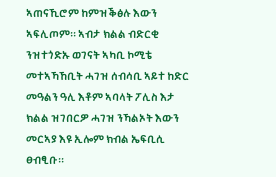ኣጠናኺሮም ከምዝቕፅሉ እውን ኣፍሊጦም፡፡ ኣብታ ክልል ብድርቂ ንዝተጎድኡ ወገናት ኣካቢ ኮሚቴ መተኣኻኸቢት ሓገዝ ሰብሳቢ ኣይተ ከድር መዓልን ዓሊ እቶም ኣባላት ፖሊስ እታ ክልል ዝገበርዎ ሓገዝ ንኻልኦት እውን መርኣያ እዩ ኢሎም ክብል ኤፍቢሲ ፀብፂቡ፡፡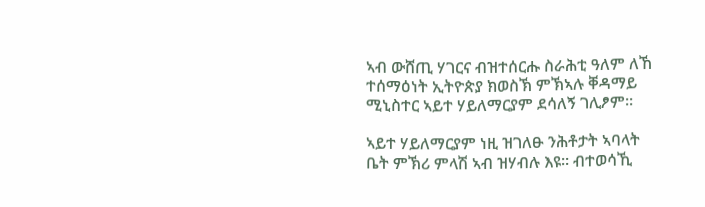ኣብ ውሸጢ ሃገርና ብዝተሰርሑ ስራሕቲ ዓለም ለኸ ተሰማዕነት ኢትዮጵያ ክወስኽ ምኽኣሉ ቐዳማይ ሚኒስተር ኣይተ ሃይለማርያም ደሳለኝ ገሊፆም፡፡

ኣይተ ሃይለማርያም ነዚ ዝገለፁ ንሕቶታት ኣባላት ቤት ምኽሪ ምላሽ ኣብ ዝሃብሉ እዩ፡፡ ብተወሳኺ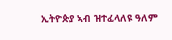ኢትዮጵያ ኣብ ዝተፈላለዩ ዓለም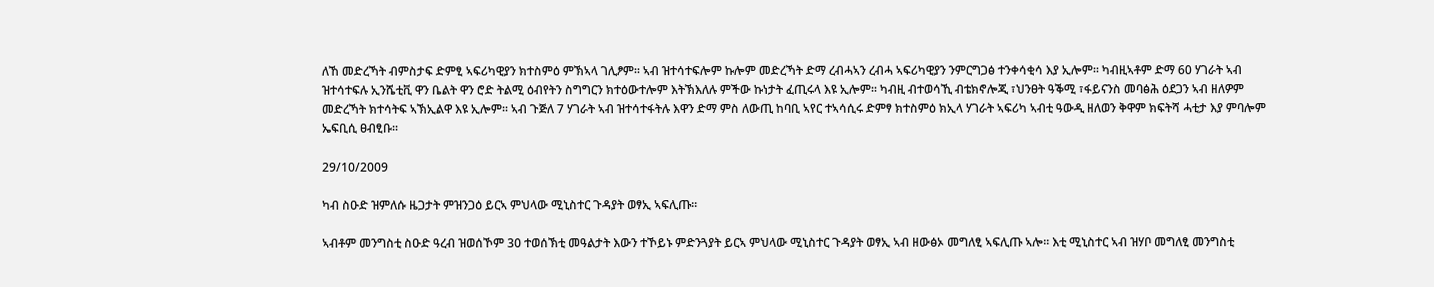ለኸ መድረኻት ብምስታፍ ድምፂ ኣፍሪካዊያን ክተስምዕ ምኽኣላ ገሊፆም፡፡ ኣብ ዝተሳተፍሎም ኩሎም መድረኻት ድማ ረብሓኣን ረብሓ ኣፍሪካዊያን ንምርግጋፅ ተንቀሳቂሳ እያ ኢሎም፡፡ ካብዚኣቶም ድማ 60 ሃገራት ኣብ ዝተሳተፍሉ ኢንሼቲቪ ዋን ቤልት ዋን ሮድ ትልሚ ዕብየትን ስግግርን ክተዕውተሎም እትኽእለሉ ምችው ኩነታት ፈጢሩላ እዩ ኢሎም፡፡ ካብዚ ብተወሳኺ ብቴክኖሎጂ ፣ህንፀት ዓቕሚ ፣ፋይናንስ መባፅሕ ዕደጋን ኣብ ዘለዎም መድረኻት ክተሳትፍ ኣኽኢልዋ እዩ ኢሎም፡፡ ኣብ ጉጅለ 7 ሃገራት ኣብ ዝተሳተፋትሉ እዋን ድማ ምስ ለውጢ ከባቢ ኣየር ተኣሳሲሩ ድምፃ ክተስምዕ ክኢላ ሃገራት ኣፍሪካ ኣብቲ ዓውዲ ዘለወን ቅዋም ክፍትሻ ሓቲታ እያ ምባሎም ኤፍቢሲ ፀብፂቡ፡፡

29/10/2009

ካብ ስዑድ ዝምለሱ ዜጋታት ምዝንጋዕ ይርኣ ምህላው ሚኒስተር ጉዳያት ወፃኢ ኣፍሊጡ፡፡

ኣብቶም መንግስቲ ስዑድ ዓረብ ዝወሰኾም 30 ተወሰኽቲ መዓልታት እውን ተኾይኑ ምድንጓያት ይርኣ ምህላው ሚኒስተር ጉዳያት ወፃኢ ኣብ ዘውፅኦ መግለፂ ኣፍሊጡ ኣሎ፡፡ እቲ ሚኒስተር ኣብ ዝሃቦ መግለፂ መንግስቲ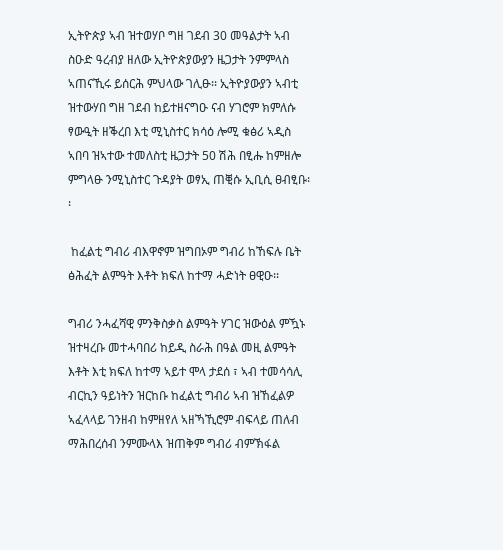ኢትዮጵያ ኣብ ዝተወሃቦ ግዘ ገደብ 30 መዓልታት ኣብ ስዑድ ዓረብያ ዘለው ኢትዮጵያውያን ዜጋታት ንምምላስ ኣጠናኺሩ ይሰርሕ ምህላው ገሊፁ፡፡ ኢትዮያውያን ኣብቲ ዝተውሃበ ግዘ ገደብ ከይተዘናግዑ ናብ ሃገሮም ክምለሱ ፃውዒት ዘቕረበ እቲ ሚኒስተር ክሳዕ ሎሚ ቁፅሪ ኣዲስ ኣበባ ዝኣተው ተመለስቲ ዜጋታት 50 ሽሕ በፂሑ ከምዘሎ ምግላፁ ንሚኒስተር ጉዳያት ወፃኢ ጠቒሱ ኢቢሲ ፀብፂቡ፡፡

 ከፈልቲ ግብሪ ብእዋኖም ዝግበኦም ግብሪ ከኸፍሉ ቤት ፅሕፈት ልምዓት እቶት ክፍለ ከተማ ሓድነት ፀዊዑ፡፡

ግብሪ ንሓፈሻዊ ምንቅስቃስ ልምዓት ሃገር ዝውዕል ምዃኑ ዝተዛረቡ መተሓባበሪ ከይዲ ስራሕ በዓል መዚ ልምዓት እቶት እቲ ክፍለ ከተማ ኣይተ ሞላ ታደሰ ፣ ኣብ ተመሳሳሊ ብርኪን ዓይነትን ዝርከቡ ከፈልቲ ግብሪ ኣብ ዝኸፈልዎ ኣፈላላይ ገንዘብ ከምዘየለ ኣዘኻኺሮም ብፍላይ ጠለብ ማሕበረሰብ ንምሙላእ ዝጠቅም ግብሪ ብምኽፋል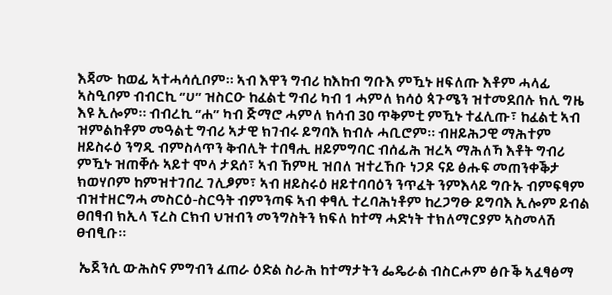እጃሙ ከወፊ ኣተሓሳሲቦም፡፡ ኣብ እዋን ግብሪ ከእከብ ግቡእ ምዃኑ ዘፍለጡ እቶም ሓላፊ ኣስዒቦም ብብርኪ ‘’ሀ’’ ዝስርዑ ከፈልቲ ግብሪ ካብ 1 ሓምለ ክሳዕ ጳጉሜን ዝተመደበሉ ክሊ ግዜ እዩ ኢሎም፡፡ ብብረኪ ‘’ሐ’’ ካብ ጅማሮ ሓምለ ክሳብ 30 ጥቅምቲ ምዃኑ ተፈሊጡ፣ ከፈልቲ ኣብ ዝምልከቶም መዓልቲ ግብሪ ኣታዊ ክገብሩ ይግባእ ክብሉ ሓቢሮም፡፡ ብዘይሕጋዊ ማሕተም ዘይስሩዕ ንግዲ ብምስላጥን ቅብሊት ተበፃሒ ዘይምግባር ብሰፊሕ ዝረኣ ማሕለኻ እቶት ግብሪ ምዃኑ ዝጠቐሱ ኣይተ ሞላ ታደሰ፣ ኣብ ኸምዚ ዝበለ ዝተረኸቡ ነጋዶ ናይ ፅሑፍ መጠንቀቕታ ክወሃቦም ከምዝተገበረ ገሊፆም፣ ኣብ ዘይስሩዕ ዘይተባባዕን ንጥፈት ንምእላይ ግቡኡ ብምፍፃም ብዝተዘርግሓ መስርዕ-ስርዓት ብምንጣፍ ኣብ ቀፃሊ ተረባሕነቶም ከረጋግፁ ይግባእ ኢሎም ይብል ፀበፃብ ክኢላ ፕረስ ርክብ ህዝብን መንግስትን ክፍለ ከተማ ሓድነት ተክለማርያም ኣስመላሽ ፀብፂቡ፡፡

 ኤጀንሲ ውሕስና ምግብን ፈጠራ ዕድል ስራሕ ከተማታትን ፌዴራል ብስርሖም ፅቡቕ ኣፈፃፅማ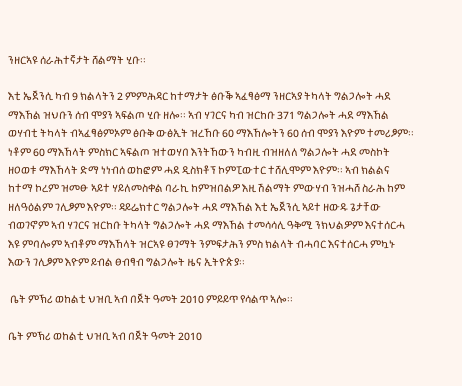ንዘርኣዩ ሰራሕተኛታት ሸልማት ሂቡ፡፡

እቲ ኤጀንሲ ካብ 9 ክልላትን 2 ምምሕዳር ከተማታት ፅቡቕ ኣፈፃፅማ ንዘርኣያ ትካላት ግልጋሎት ሓደ ማእኸል ዝህቡን ሰብ ሞያን ኣፍልጦ ሂቡ ዘሎ፡፡ ኣብ ሃገርና ካብ ዝርከቡ 371 ግልጋሎት ሓደ ማእኸል ወሃብቲ ትካላት ብኣፈፃፅምኦም ፅቡቅ ውፅኢት ዝረኸቡ 60 ማእኸሎትን 60 ሰብ ሞያን እዮም ተመሪፆም፡፡ ነቶም 60 ማእኸላት ምስክር ኣፍልጦ ዝተወሃበ እንትኸውን ካብዚ ብዝዘለለ ግልጋሎት ሓደ መስኮት ዘዐወቱ ማእኸላት ድማ ነነብሰ ወከፎም ሓደ ዲስክቶፕ ኮምፒውተር ተሸሊሞም እዮም፡፡ ኣብ ክልልና ከተማ ኮረም ዝመፁ ኣይተ ሃይለመስቀል ባራኪ ከምዝበልዎ እዚ ሽልማት ምውሃብ ንዝሓሸ ስራሕ ከም ዘለዓዕልም ገሊፆም እዮም፡፡ ዳይሬክተር ግልጋሎት ሓደ ማእኸል እቲ ኤጀንሲ ኣይተ ዘውዱ ጌታቸው ብወገኖም ኣብ ሃገርና ዝርከቡ ትካላት ግልጋሎት ሓደ ማእኸል ተመሳሳሊ ዓቅሚ ንክህልዎም እናተሰርሓ እዩ ምባሎም ኣብቶም ማእኸላት ዝርኣዩ ፀገማት ንምፍታሕን ምስ ክልላት ብሓባር እናተሰርሓ ምኳኑ እውን ገሊፆም እዮም ይብል ፀብፃብ ግልጋሎት ዜና ኢትዮጵያ፡፡

 ቤት ምኽሪ ወከልቲ ህዝቢ ኣብ በጀት ዓመት 2010 ምይይጥ የሳልጥ ኣሎ፡፡

ቤት ምኽሪ ወከልቲ ህዝቢ ኣብ በጀት ዓመት 2010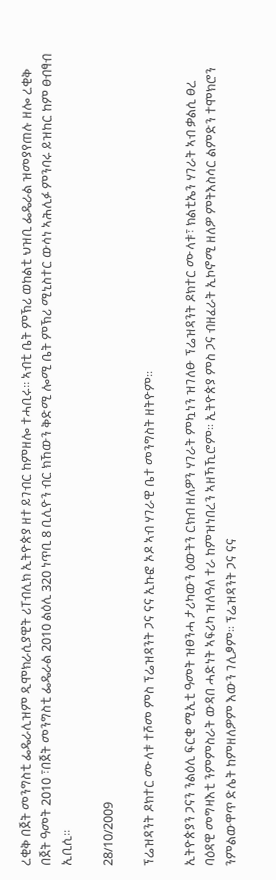ረቂቅ በጀት መንግስቲ ፌዴራሊዝም ዲሞክራሲያዊት ሪፐብሊክ ኢትዮጵያ ዘተ ይገብር ከምዘሎ ተሓቢሩ፡፡ ኣብቲ ቤት ምኽሪ ወከልቲ ህዝቢ ፌዴራል ዝመያየጠሉ ዘሎ ረቂቅ በጀት ዓመት 2010 ፣በጀት መንግስቲ ፌዴራል 2010 ልዕሊ 320 ነጥቢ 8 ቢሊዮን ብር ክኸውን ቅድሚ ሎሚ ቤት ምኽሪ ሚኒስተር ውሳነ ኣሕሊፉ ምንባሩ ይዝከር ከም ፀብፃብ ኢቢሲ፡፡

28/10/2009

ፕሬዝዳንት ዶክተር ሙላቱ ተሾመ ምስ ፕሬዝዳንት ጋና ናና ኢኩፎ ኦዶ ኣብ ሃገራዊ ቤተ መንግስት ዘትዮም፡፡

ኢትዮጵያን ጋናን ንልዕሊ ፍርቂ ሚኢቲ ዓመት ዝፀንሓ ታሪካውን ዕውትን ርክብ ዘለዎን ሃገራት ምኳነን ዝገለፁ ፕሬዝዳንት ዶክተር ሙላቱ፣ ክልቲኤን ሃገራት ኣብ ቃልሲ ፀረ ባዕዳዊ መግዛእቲ ንምምስራት ውዳበ ሓድነት ኣፍሪካ ዝለዓለ ተራ ከምዝነበረን ኣዘኻኺሮም፡፡ ኢትዮጵያ ምስ ጋና ብዘፈራት ኢኮኖሚ ዘለዎ ምትእስሳር ልምድን ተሞክሮን ንምልውዋጥ ድሌት ከምዘለዎም እውን ገሊፆም፡፡ ፕሬዝዳንት ጋና ናና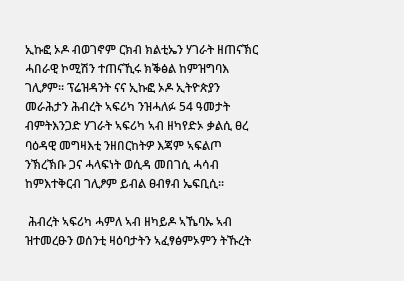ኢኩፎ ኦዶ ብወገኖም ርክብ ክልቲኤን ሃገራት ዘጠናኽር ሓበራዊ ኮሚሽን ተጠናኺሩ ክቕፅል ከምዝግባእ ገሊፆም፡፡ ፕሬዝዳንት ናና ኢኩፎ ኦዶ ኢትዮጵያን መራሕታን ሕብረት ኣፍሪካ ንዝሓለፉ 54 ዓመታት ብምትእንጋድ ሃገራት ኣፍሪካ ኣብ ዘካየድኦ ቃልሲ ፀረ ባዕዳዊ መግዛእቲ ንዘበርከትዎ እጃም ኣፍልጦ ንኽረኽቡ ጋና ሓላፍነት ወሲዳ መበገሲ ሓሳብ ከምእተቅርብ ገሊፆም ይብል ፀብፃብ ኤፍቢሲ፡፡

 ሕብረት ኣፍሪካ ሓምለ ኣብ ዘካይዶ ኣኼባኡ ኣብ ዝተመረፁን ወሰንቲ ዛዕባታትን ኣፈፃፅምኦምን ትኹረት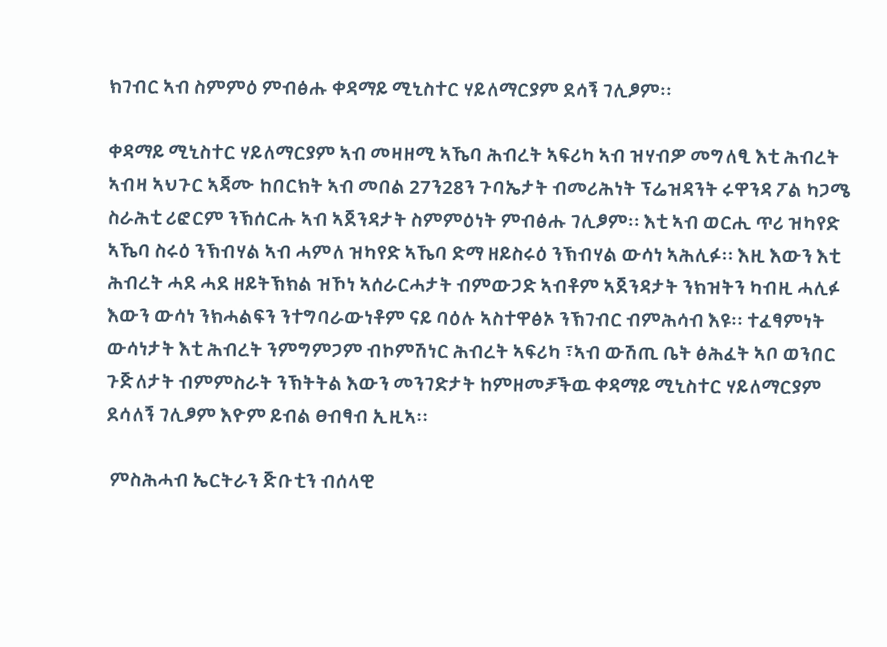ክገብር ኣብ ስምምዕ ምብፅሑ ቀዳማይ ሚኒስተር ሃይለማርያም ደሳኝ ገሊፆም፡፡

ቀዳማይ ሚኒስተር ሃይለማርያም ኣብ መዛዘሚ ኣኼባ ሕብረት ኣፍሪካ ኣብ ዝሃብዎ መግለፂ እቲ ሕብረት ኣብዛ ኣህጉር ኣጃሙ ከበርክት ኣብ መበል 27ን28ን ጉባኤታት ብመሪሕነት ፕሬዝዳንት ሩዋንዳ ፖል ካጋሜ ስራሕቲ ሪፎርም ንኽሰርሑ ኣብ ኣጀንዳታት ስምምዕነት ምብፅሑ ገሊፆም፡፡ እቲ ኣብ ወርሒ ጥሪ ዝካየድ ኣኼባ ስሩዕ ንኽብሃል ኣብ ሓምለ ዝካየድ ኣኼባ ድማ ዘይስሩዕ ንኽብሃል ውሳነ ኣሕሊፉ፡፡ እዚ እውን እቲ ሕብረት ሓደ ሓደ ዘይትኽክል ዝኾነ ኣሰራርሓታት ብምውጋድ ኣብቶም ኣጀንዳታት ንክዝትን ካብዚ ሓሊፉ እውን ውሳነ ንክሓልፍን ንተግባራውነቶም ናይ ባዕሉ ኣስተዋፅኦ ንኽገብር ብምሕሳብ እዩ፡፡ ተፈፃምነት ውሳነታት እቲ ሕብረት ንምግምጋም ብኮምሽነር ሕብረት ኣፍሪካ ፣ኣብ ውሽጢ ቤት ፅሕፈት ኣቦ ወንበር ጉጅለታት ብምምስራት ንኽትትል እውን መንገድታት ከምዘመቻችዉ ቀዳማይ ሚኒስተር ሃይለማርያም ደሳለኝ ገሊፆም እዮም ይብል ፀብፃብ ኢዚኣ፡፡

 ምስሕሓብ ኤርትራን ጅቡቲን ብሰላዊ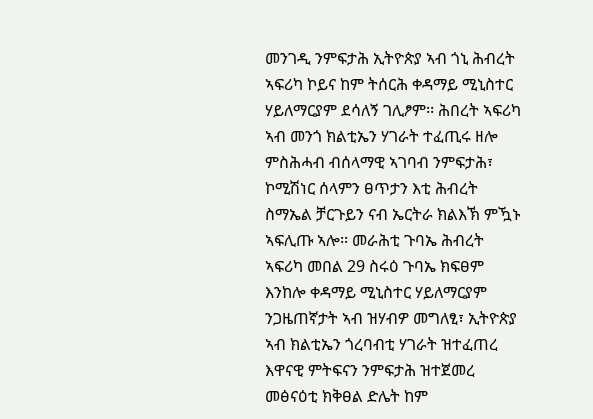መንገዲ ንምፍታሕ ኢትዮጵያ ኣብ ጎኒ ሕብረት ኣፍሪካ ኮይና ከም ትሰርሕ ቀዳማይ ሚኒስተር ሃይለማርያም ደሳለኝ ገሊፆም፡፡ ሕበረት ኣፍሪካ ኣብ መንጎ ክልቲኤን ሃገራት ተፈጢሩ ዘሎ ምስሕሓብ ብሰላማዊ ኣገባብ ንምፍታሕ፣ ኮሚሽነር ሰላምን ፀጥታን እቲ ሕብረት ስማኤል ቻርጉይን ናብ ኤርትራ ክልእኽ ምዃኑ ኣፍሊጡ ኣሎ፡፡ መራሕቲ ጉባኤ ሕብረት ኣፍሪካ መበል 29 ስሩዕ ጉባኤ ክፍፀም እንከሎ ቀዳማይ ሚኒስተር ሃይለማርያም ንጋዜጠኛታት ኣብ ዝሃብዎ መግለፂ፣ ኢትዮጵያ ኣብ ክልቲኤን ጎረባብቲ ሃገራት ዝተፈጠረ እዋናዊ ምትፍናን ንምፍታሕ ዝተጀመረ መፅናዕቲ ክቅፀል ድሌት ከም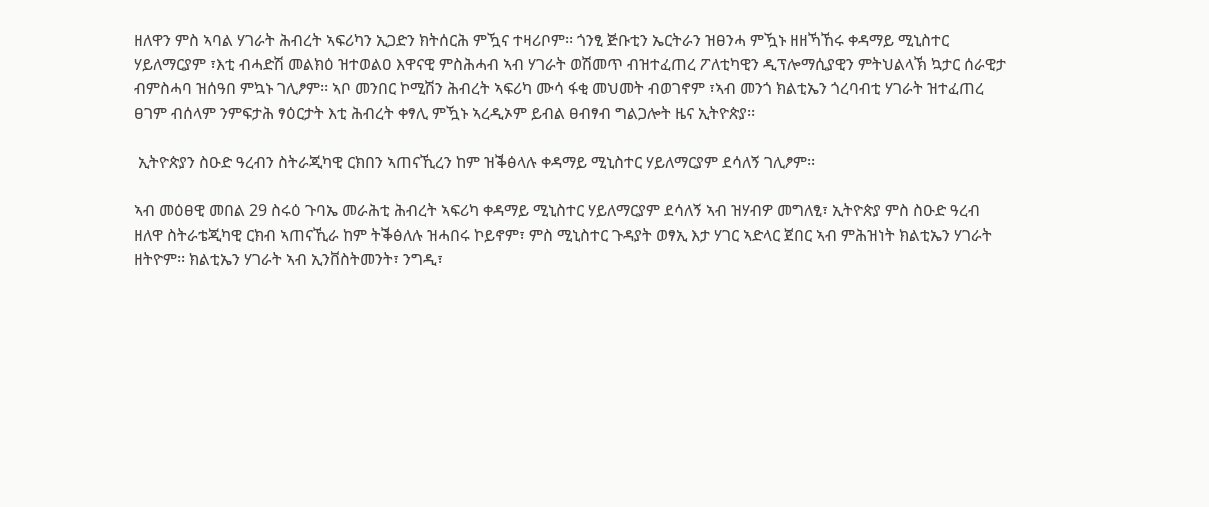ዘለዋን ምስ ኣባል ሃገራት ሕብረት ኣፍሪካን ኢጋድን ክትሰርሕ ምዃና ተዛሪቦም፡፡ ጎንፂ ጅቡቲን ኤርትራን ዝፀንሓ ምዃኑ ዘዘኻኸሩ ቀዳማይ ሚኒስተር ሃይለማርያም ፣እቲ ብሓድሽ መልክዕ ዝተወልዐ እዋናዊ ምስሕሓብ ኣብ ሃገራት ወሽመጥ ብዝተፈጠረ ፖለቲካዊን ዲፕሎማሲያዊን ምትህልላኽ ኳታር ሰራዊታ ብምስሓባ ዝሰዓበ ምኳኑ ገሊፆም፡፡ ኣቦ መንበር ኮሚሽን ሕብረት ኣፍሪካ ሙሳ ፋቂ መህመት ብወገኖም ፣ኣብ መንጎ ክልቲኤን ጎረባብቲ ሃገራት ዝተፈጠረ ፀገም ብሰላም ንምፍታሕ ፃዕርታት እቲ ሕብረት ቀፃሊ ምዃኑ ኣረዲኦም ይብል ፀብፃብ ግልጋሎት ዜና ኢትዮጵያ፡፡

 ኢትዮጵያን ስዑድ ዓረብን ስትራጂካዊ ርክበን ኣጠናኺረን ከም ዝቕፅላሉ ቀዳማይ ሚኒስተር ሃይለማርያም ደሳለኝ ገሊፆም፡፡

ኣብ መዕፀዊ መበል 29 ስሩዕ ጉባኤ መራሕቲ ሕብረት ኣፍሪካ ቀዳማይ ሚኒስተር ሃይለማርያም ደሳለኝ ኣብ ዝሃብዎ መግለፂ፣ ኢትዮጵያ ምስ ስዑድ ዓረብ ዘለዋ ስትራቴጂካዊ ርክብ ኣጠናኺራ ከም ትቕፅለሉ ዝሓበሩ ኮይኖም፣ ምስ ሚኒስተር ጉዳያት ወፃኢ እታ ሃገር ኣድላር ጀበር ኣብ ምሕዝነት ክልቲኤን ሃገራት ዘትዮም፡፡ ክልቲኤን ሃገራት ኣብ ኢንቨስትመንት፣ ንግዲ፣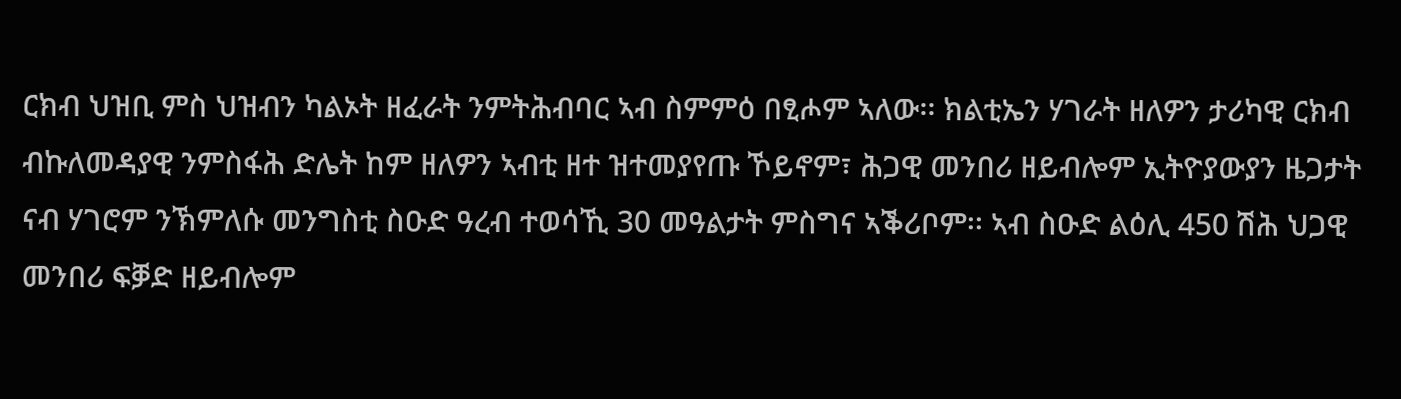ርክብ ህዝቢ ምስ ህዝብን ካልኦት ዘፈራት ንምትሕብባር ኣብ ስምምዕ በፂሖም ኣለው፡፡ ክልቲኤን ሃገራት ዘለዎን ታሪካዊ ርክብ ብኩለመዳያዊ ንምስፋሕ ድሌት ከም ዘለዎን ኣብቲ ዘተ ዝተመያየጡ ኾይኖም፣ ሕጋዊ መንበሪ ዘይብሎም ኢትዮያውያን ዜጋታት ናብ ሃገሮም ንኽምለሱ መንግስቲ ስዑድ ዓረብ ተወሳኺ 30 መዓልታት ምስግና ኣቕሪቦም፡፡ ኣብ ስዑድ ልዕሊ 450 ሽሕ ህጋዊ መንበሪ ፍቓድ ዘይብሎም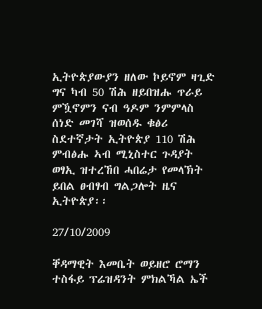ኢትዮጵያውያን ዘለው ኮይኖም ዛጊድ ግና ካብ 50 ሽሕ ዘይበዝሑ ጥራይ ምዃኖምን ናብ ዓዶም ንምምላስ ሰነድ መገሻ ዝወሰዱ ቁፅሪ ስደተኛታት ኢትዮጵያ 110 ሽሕ ምብፅሑ ኣብ ሚኒስተር ጉዳያት ወፃኢ ዝተረኸበ ሓበሬታ የመላኽት ይበል ፀብፃብ ግልጋሎት ዜና ኢትዮጵያ፡፡

27/10/2009

ቐዳማዊት እመቤት ወይዘሮ ሮማን ተስፋይ ፕሬዝዳንት ምክልኻል ኤች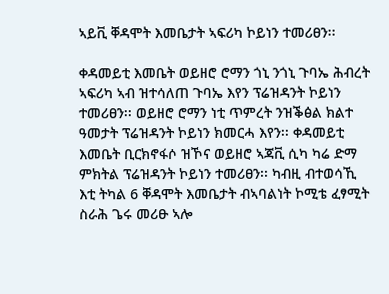ኣይቪ ቐዳሞት እመቤታት ኣፍሪካ ኮይነን ተመሪፀን፡፡

ቀዳመይቲ እመቤት ወይዘሮ ሮማን ጎኒ ንጎኒ ጉባኤ ሕብረት ኣፍሪካ ኣብ ዝተሳለጠ ጉባኤ እየን ፕሬዝዳንት ኮይነን ተመሪፀን፡፡ ወይዘሮ ሮማን ነቲ ጥምረት ንዝቕፅል ክልተ ዓመታት ፕሬዝዳንት ኮይነን ክመርሓ እየን፡፡ ቀዳመይቲ እመቤት ቢርክኖፋሶ ዝኾና ወይዘሮ ኣጃቪ ሲካ ካሬ ድማ ምክትል ፕሬዝዳንት ኮይነን ተመሪፀን፡፡ ካብዚ ብተወሳኺ እቲ ትካል 6 ቐዳሞት እመቤታት ብኣባልነት ኮሚቴ ፈፃሚት ስራሕ ጌሩ መሪፁ ኣሎ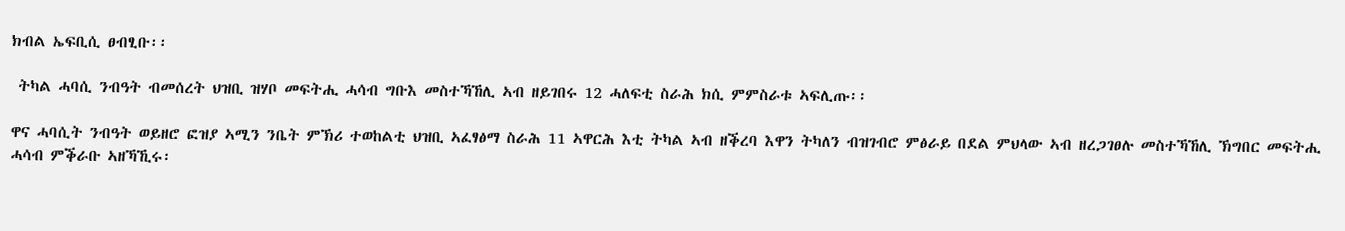ክብል ኤፍቢሲ ፀብፂቡ፡፡

 ትካል ሓባሲ ንብዓት ብመሰረት ህዝቢ ዝሃቦ መፍትሒ ሓሳብ ግቡእ መስተኻኸሊ ኣብ ዘይገበሩ 12 ሓለፍቲ ስራሕ ክሲ ምምስራቱ ኣፍሊጡ፡፡

ዋና ሓባሲት ንብዓት ወይዘሮ ፎዝያ ኣሚን ንቤት ምኽሪ ተወከልቲ ህዝቢ ኣፈፃፅማ ስራሕ 11 ኣዋርሕ እቲ ትካል ኣብ ዘቕረባ እዋን ትካለን ብዝገብሮ ምፅራይ በደል ምህላው ኣብ ዘረጋገፀሉ መስተኻኸሊ ኽግበር መፍትሒ ሓሳብ ምቕራቡ ኣዘኻኺሩ፡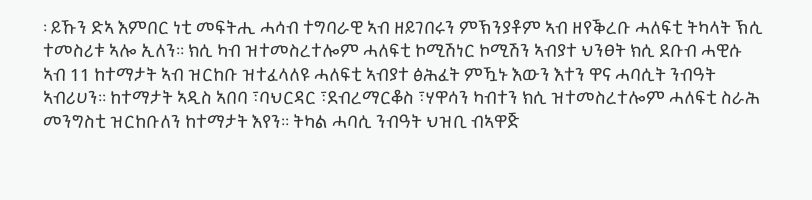፡ ይኹን ድኣ እምበር ነቲ መፍትሒ ሓሳብ ተግባራዊ ኣብ ዘይገበሩን ምኽንያቶም ኣብ ዘየቕረቡ ሓለፍቲ ትካላት ኽሲ ተመስሪቱ ኣሎ ኢለን፡፡ ክሲ ካብ ዝተመስረተሎም ሓለፍቲ ኮሚሽነር ኮሚሽን ኣብያተ ህንፀት ክሲ ደቡብ ሓዊሱ ኣብ 11 ከተማታት ኣብ ዝርከቡ ዝተፈላለዩ ሓለፍቲ ኣብያተ ፅሕፈት ምዃኑ እውን እተን ዋና ሓባሲት ንብዓት ኣብሪሀን፡፡ ከተማታት ኣዲስ ኣበባ ፣ባህርዳር ፣ደብረማርቆስ ፣ሃዋሳን ካብተን ክሲ ዝተመስረተሎም ሓለፍቲ ስራሕ መንግስቲ ዝርከቡለን ከተማታት እየን፡፡ ትካል ሓባሲ ንብዓት ህዝቢ ብኣዋጅ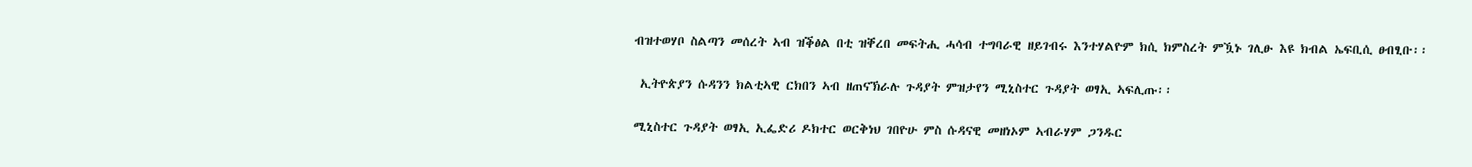ብዝተወሃቦ ስልጣን መሰረት ኣብ ዝቕፅል በቲ ዝቐረበ መፍትሒ ሓሳብ ተግባራዊ ዘይገብሩ እንተሃልዮም ክሲ ክምስረት ምዃኑ ገሊፁ እዩ ክብል ኤፍቢሲ ፀብፂቡ፡፡

 ኢትዮጵያን ሱዳንን ክልቲኣዊ ርክበን ኣብ ዘጠናኽራሉ ጉዳያት ምዝታየን ሚኒስተር ጉዳያት ወፃኢ ኣፍሊጡ፡፡

ሚኒስተር ጉዳያት ወፃኢ ኢፌድሪ ዶክተር ወርቅነህ ገበዮሁ ምስ ሱዳናዊ መዘነኦም ኣብራሃም ጋንዱር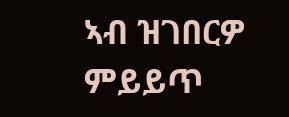ኣብ ዝገበርዎ ምይይጥ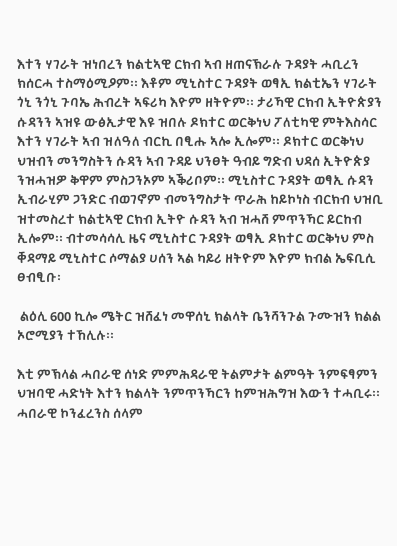እተን ሃገራት ዝነበረን ክልቲኣዊ ርክብ ኣብ ዘጠናኽራሉ ጉዳያት ሓቢረን ክሰርሓ ተስማዕሚዖም፡፡ እቶም ሚኒስተር ጉዳያት ወፃኢ ክልቲኤን ሃገራት ጎኒ ንጎኒ ጉባኤ ሕብረት ኣፍሪካ እዮም ዘትዮም፡፡ ታሪኻዊ ርክብ ኢትዮጵያን ሱዳንን ኣዝዩ ውፅኢታዊ እዩ ዝበሉ ዶክተር ወርቅነህ ፖለቲካዊ ምትእስሳር እተን ሃገራት ኣብ ዝለዓለ ብርኪ በፂሑ ኣሎ ኢሎም፡፡ ዶክተር ወርቅነህ ህዝብን መንግስትን ሱዳን ኣብ ጉዳይ ህንፀት ዓብይ ግድብ ህዳሰ ኢትዮጵያ ንዝሓዝዎ ቅዋም ምስጋንኦም ኣቕሪቦም፡፡ ሚኒስተር ጉዳያት ወፃኢ ሱዳን ኢብራሂም ጋንድር ብወገኖም ብመንግስታት ጥራሕ ከይኮነስ ብርክብ ህዝቢ ዝተመስረተ ክልቲኣዊ ርክብ ኢትዮ ሱዳን ኣብ ዝሓሸ ምጥንኻር ይርከብ ኢሎም፡፡ ብተመሳሳሊ ዜና ሚኒስተር ጉዳያት ወፃኢ ዶክተር ወርቅነህ ምስ ቐዳማይ ሚኒስተር ሶማልያ ሀሰን ኣል ካይሪ ዘትዮም እዮም ክብል ኤፍቢሲ ፀብፂቡ፡

 ልዕሊ 600 ኪሎ ሜትር ዝሸፈነ መዋሰኒ ክልላት ቤንሻንጉል ጉሙዝን ክልል ኦሮሚያን ተኸሊሉ፡፡

እቲ ምኽላል ሓበራዊ ሰነድ ምምሕዳራዊ ትልምታት ልምዓት ንምፍፃምን ህዝባዊ ሓድነት እተን ክልላት ንምጥንኻርን ከምዝሕግዝ እውን ተሓቢሩ፡፡ ሓበራዊ ኮንፈረንስ ሰላም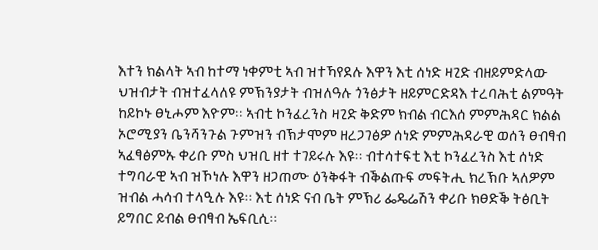እተን ክልላት ኣብ ከተማ ነቀምቲ ኣብ ዝተኻየደሉ እዋን እቲ ሰነድ ዛጊድ ብዘይምድላው ህዝብታት ብዝተፈላለዩ ምኽንያታት ብዝለዓሉ ጎንፅታት ዘይምርድዳእ ተረባሕቲ ልምዓት ከይኮኑ ፀኒሖም እዮም፡፡ ኣብቲ ኮንፈረንስ ዛጊድ ቅድም ክብል ብርእሰ ምምሕዳር ክልል ኦሮሚያን ቤንሻንጉል ጉምዝን ብኽታሞም ዘረጋገፅዎ ሰነድ ምምሕዳራዊ ወሰን ፀብፃብ ኣፈፃፅምኡ ቀሪቡ ምስ ህዝቢ ዘተ ተገይሩሉ እዩ፡፡ ብተሳተፍቲ እቲ ኮንፈረንስ እቲ ሰነድ ተግባራዊ ኣብ ዝኾነሉ እዋን ዘጋጠሙ ዕንቅፋት ብቕልጡፍ መፍትሒ ክረኽቡ ኣለዎም ዝብል ሓሳብ ተላዒሉ እዩ፡፡ እቲ ሰነድ ናብ ቤት ምኽሪ ፌዴሬሽን ቀሪቡ ክፀድቕ ትፅቢት ይግበር ይብል ፀብፃብ ኤፍቢሲ፡፡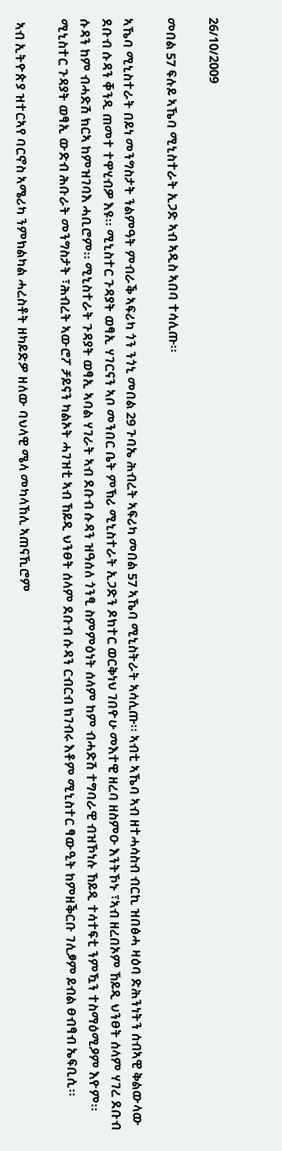26/10/2009

መበል 57 ፍሉይ ኣኼባ ሚኒስተራት ኢጋድ ኣብ ኣዲስ ኣበባ ተሳሊጡ፡፡

ኣኼባ ሚኒስተራት በይነ መንግስታት ንልምዓት ምብራቕ ኣፍሪካ ጎን ንጎኒ መበል 29 ጉባኤ ሕብረት ኣፍሪካ መበል 57 ኣኼባ ሚኒስትራት ኣሳሊጡ፡፡ ኣብቲ ኣኼባ ኣብ ዘተሓሳስብ ብርኪ ዝበፅሓ ዛዕባ ድሕንነትን ሰብኣዊ ቅልውላው ደቡብ ሱዳን ቐንዲ ጠመተ ተዋሂብዎ እዩ፡፡ ሚኒስተር ጉዳያት ወፃኢ ሃገርናን ኣቦ መንበር ቤት ምኽሪ ሚኒስተራት ኢጋድን ዶክተር ወርቅነህ ገበዮሁ መእተዊ ዘረባ ዘስምዑ እንትኾኑ ፣ኣብ ዘረበኦም ኸይዲ ህንፀት ሰላም ሃገረ ደቡብ ሱዳን ከም ብሓድሽ ክርኣ ከምዝገባእ ሓቢሮም፡፡ ሚኒስተራት ጉዳያት ወፃኢ ኣባል ሃገራት ኣብ ደቡብ ሱዳን ዝዓሰለ ጎንፂ ስምምዕነት ሰላም ከም ብሓድሽ ተግባራዊ ብዝኾነሉ ኸይዲ ተሳተፍቲ ንምዃን ተስማዕሚዖም እዮም፡፡ ሚኒስተር ጉዳያት ወፃኢ ውድብ ሕቡራት መንግስታት ፣ሕብረት ኣውሮፖ ቻይናን ካልኦት ሓገዝቲ ኣብ ኸይዲ ህንፀት ሰላም ደቡብ ሱዳን ርብርብ ክገብሩ እቶም ሚኒስተር ፃውዒት ከምዘቕርቡ ገሊፆም ይብል ፀብፃብ ኤፍቢሲ፡፡

 ኣብ ኢትዮጵያ ዝተርኣየ ባርኖስ ኣሜሪካ ንምክልካል ሓረስቶት ዘካይድዎ ዘለው ባህላዊ ሜላ መካላኸሊ ኣጠናኺሮም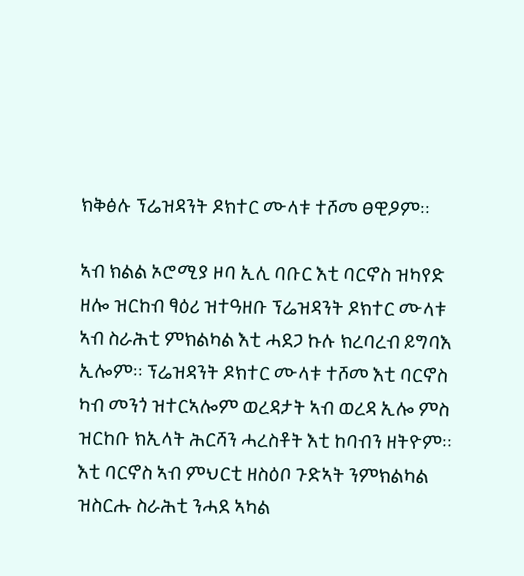ክቅፅሉ ፕሬዝዳንት ዶክተር ሙላቱ ተሾመ ፀዊዖም፡፡

ኣብ ክልል ኦሮሚያ ዞባ ኢሊ ባቡር እቲ ባርኖስ ዝካየድ ዘሎ ዝርከብ ፃዕሪ ዝተዓዘቡ ፕሬዝዳንት ዶክተር ሙላቱ ኣብ ስራሕቲ ምክልካል እቲ ሓደጋ ኩሉ ክረባረብ ይግባእ ኢሎም፡፡ ፕሬዝዳንት ዶክተር ሙላቱ ተሾመ እቲ ባርኖስ ካብ መንጎ ዝተርኣሎም ወረዳታት ኣብ ወረዳ ኢሎ ምስ ዝርከቡ ክኢላት ሕርሻን ሓረስቶት እቲ ከባብን ዘትዮም፡፡ እቲ ባርኖስ ኣብ ምህርቲ ዘስዕቦ ጉድኣት ንምክልካል ዝስርሑ ስራሕቲ ንሓደ ኣካል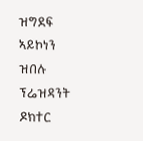ዝግደፍ ኣይኮነን ዝበሉ ፕሬዝዳንት ዶክተር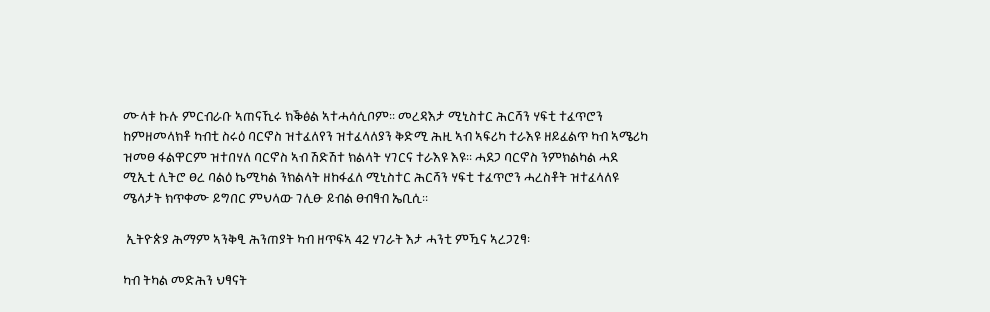ሙላቱ ኩሉ ምርብራቡ ኣጠናኺሩ ክቕፅል ኣተሓሳሲቦም፡፡ መረዳእታ ሚኒስተር ሕርሻን ሃፍቲ ተፈጥሮን ከምዘመላክቶ ካብቲ ስሩዕ ባርኖስ ዝተፈለየን ዝተፈላለያን ቅድሚ ሕዚ ኣብ ኣፍሪካ ተራእዩ ዘይፈልጥ ካብ ኣሜሪካ ዝመፀ ፋልዋርም ዝተበሃለ ባርኖስ ኣብ ሽድሽተ ክልላት ሃገርና ተራእዩ እዩ፡፡ ሓደጋ ባርኖስ ንምክልካል ሓደ ሚኢቲ ሊትሮ ፀረ ባልዕ ኬሚካል ንክልላት ዘከፋፈለ ሚኒስተር ሕርሻን ሃፍቲ ተፈጥሮን ሓረስቶት ዝተፈላለዩ ሜላታት ክጥቀሙ ይግበር ምህላው ገሊፁ ይብል ፀብፃብ ኤቢሲ፡፡

 ኢትዮጵያ ሕማም ኣንቅፂ ሕንጠያት ካብ ዘጥፍኣ 42 ሃገራት እታ ሓንቲ ምዃና ኣረጋጊፃ፡

ካብ ትካል መድሕን ህፃናት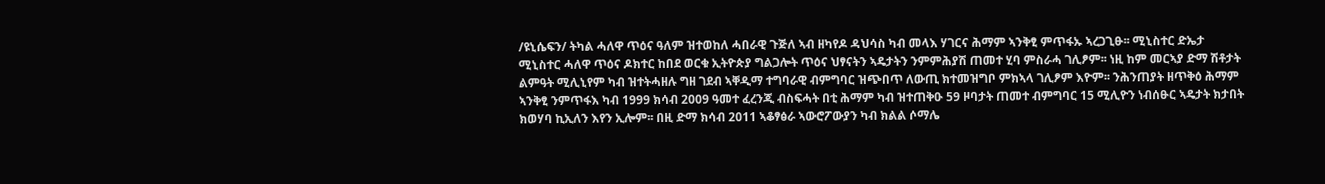/ዩኒሴፍን/ ትካል ሓለዋ ጥዕና ዓለም ዝተወከለ ሓበራዊ ጉጅለ ኣብ ዘካየዶ ዳህሳስ ካብ መላእ ሃገርና ሕማም ኣንቅፂ ምጥፋኡ ኣረጋጊፁ፡፡ ሚኒስተር ድኤታ ሚኒስተር ሓለዋ ጥዕና ዶክተር ከበደ ወርቁ ኢትዮጵያ ግልጋሎት ጥዕና ህፃናትን ኣዴታትን ንምምሕያሽ ጠመተ ሂባ ምስራሓ ገሊፆም፡፡ ነዚ ከም መርኣያ ድማ ሽቶታት ልምዓት ሚሊኒየም ካብ ዝተትሓዘሉ ግዘ ገደብ ኣቐዲማ ተግባራዊ ብምግባር ዝጭበጥ ለውጢ ክተመዝግቦ ምክኣላ ገሊፆም እዮም፡፡ ንሕንጠያት ዘጥቅዕ ሕማም ኣንቅፂ ንምጥፋእ ካብ 1999 ክሳብ 2009 ዓመተ ፈረንጂ ብስፍሓት በቲ ሕማም ካብ ዝተጠቅዑ 59 ዞባታት ጠመተ ብምግባር 15 ሚሊዮን ነብሰፁር ኣዴታት ክታበት ክወሃባ ኪኢለን እየን ኢሎም፡፡ በዚ ድማ ክሳብ 2011 ኣቆፃፅራ ኣውሮፖውያን ካብ ክልል ሶማሌ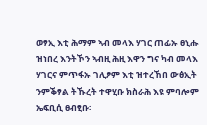ወፃኢ እቲ ሕማም ኣብ መላእ ሃገር ጠፊኡ ፀኒሑ ዝነበረ እንትኾን ኣብዚ ሕዚ እዋን ግና ካብ መላእ ሃገርና ምጥፋኡ ገሊፆም እቲ ዝተረኸበ ውፅኢት ንምቕፃል ትኹረት ተዋሂቡ ክስራሕ እዩ ምባሎም ኤፍቢሲ ፀብፂቡ፡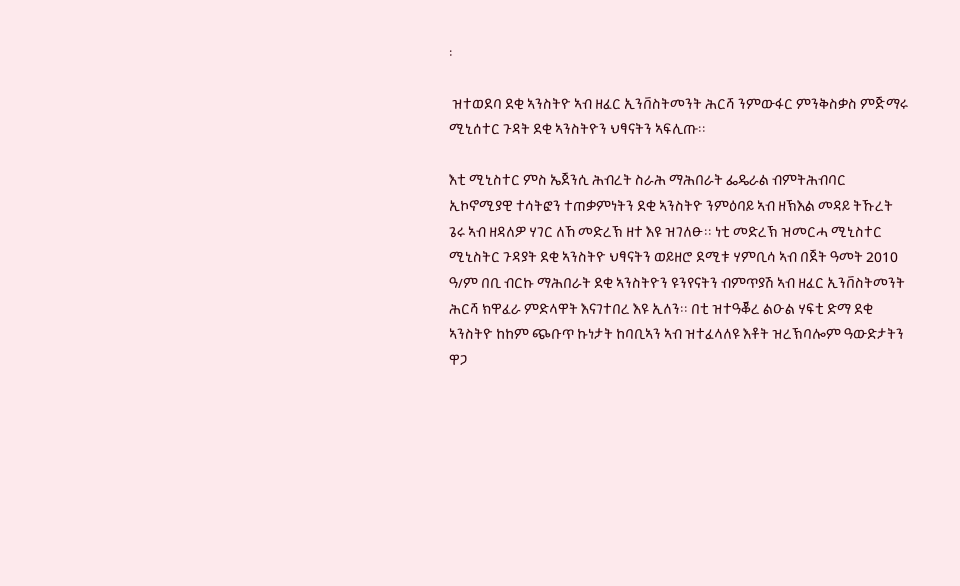፡

 ዝተወደባ ደቂ ኣንስትዮ ኣብ ዘፈር ኢንቨስትመንት ሕርሻ ንምውፋር ምንቅስቃስ ምጅማሩ ሚኒሰተር ጉዳት ደቂ ኣንስትዮን ህፃናትን ኣፍሊጡ፡፡

እቲ ሚኒስተር ምስ ኤጀንሲ ሕብረት ስራሕ ማሕበራት ፌዴራል ብምትሕብባር ኢኮኖሚያዊ ተሳትፎን ተጠቃምነትን ደቂ ኣንስትዮ ንምዕባይ ኣብ ዘኽእል መዳይ ትኹረት ጌሩ ኣብ ዘዳለዎ ሃገር ለኸ መድረኽ ዘተ እዩ ዝገለፁ፡፡ ነቲ መድረኽ ዝመርሓ ሚኒስተር ሚኒስትር ጉዳያት ደቂ ኣንስትዮ ህፃናትን ወይዘሮ ደሚቱ ሃምቢሳ ኣብ በጀት ዓመት 2010 ዓ/ም በቢ ብርኩ ማሕበራት ደቂ ኣንስትዮን ዩንየናትን ብምጥያሽ ኣብ ዘፈር ኢንቨስትመንት ሕርሻ ክዋፈራ ምድላዋት እናገተበረ እዩ ኢለን፡፡ በቲ ዝተዓቖረ ልዑል ሃፍቲ ድማ ደቂ ኣንስትዮ ከከም ጭቡጥ ኩነታት ከባቢኣን ኣብ ዝተፈላለዩ እቶት ዝረኽባሎም ዓውድታትን ዋጋ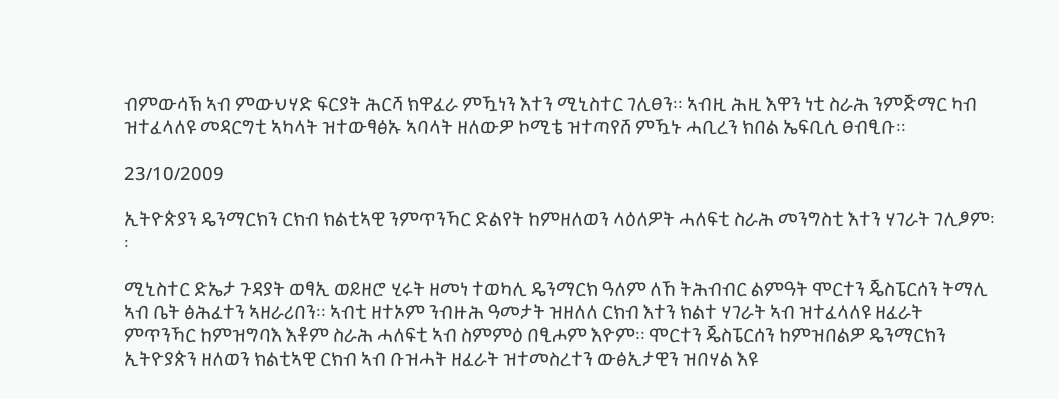ብምውሳኽ ኣብ ምውህሃድ ፍርያት ሕርሻ ክዋፈራ ምዃነን እተን ሚኒስተር ገሊፀን፡፡ ኣብዚ ሕዚ እዋን ነቲ ስራሕ ንምጅማር ካብ ዝተፈላለዩ መዳርግቲ ኣካላት ዝተውፃፅኡ ኣባላት ዘለውዎ ኮሚቴ ዝተጣየሸ ምዃኑ ሓቢረን ክበል ኤፍቢሲ ፀብፂቡ፡፡

23/10/2009

ኢትዮጵያን ዴንማርክን ርክብ ክልቲኣዊ ንምጥንኻር ድልየት ከምዘለወን ላዕለዎት ሓለፍቲ ስራሕ መንግስቲ እተን ሃገራት ገሊፆም፡፡

ሚኒስተር ድኤታ ጉዳያት ወፃኢ ወይዘሮ ሂሩት ዘመነ ተወካሊ ዴንማርክ ዓለም ለኸ ትሕብብር ልምዓት ሞርተን ጄስፔርሰን ትማሊ ኣብ ቤት ፅሕፈተን ኣዘራሪበን፡፡ ኣብቲ ዘተኦም ንብዙሕ ዓመታት ዝዘለለ ርክብ እተን ክልተ ሃገራት ኣብ ዝተፈላለዩ ዘፈራት ምጥንኻር ከምዝግባእ እቶም ስራሕ ሓለፍቲ ኣብ ስምምዕ በፂሖም እዮም፡፡ ሞርተን ጄስፔርሰን ከምዝበልዎ ዴንማርክን ኢትዮያጵን ዘለወን ክልቲኣዊ ርክብ ኣብ ቡዝሓት ዘፈራት ዝተመስረተን ውፅኢታዊን ዝበሃል እዩ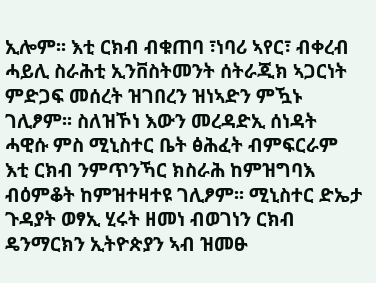ኢሎም፡፡ እቲ ርክብ ብቁጠባ ፣ነባሪ ኣየር፣ ብቀረብ ሓይሊ ስራሕቲ ኢንቨስትመንት ሰትራጂክ ኣጋርነት ምድጋፍ መሰረት ዝገበረን ዝነኣድን ምዃኑ ገሊፆም፡፡ ስለዝኾነ እውን መረዳድኢ ሰነዳት ሓዊሱ ምስ ሚኒስተር ቤት ፅሕፈት ብምፍርራም እቲ ርክብ ንምጥንኻር ክስራሕ ከምዝግባእ ብዕምቆት ከምዝተዛተዩ ገሊፆም፡፡ ሚኒስተር ድኤታ ጉዳያት ወፃኢ ሂሩት ዘመነ ብወገነን ርክብ ዴንማርክን ኢትዮጵያን ኣብ ዝመፁ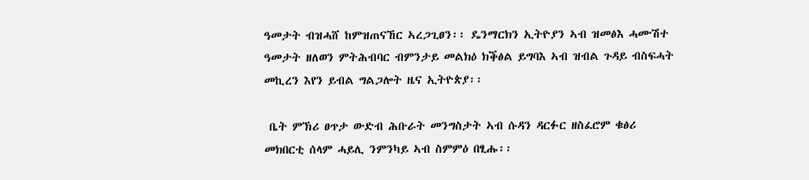ዓመታት ብዝሓሸ ከምዝጠናኸር ኣረጋጊፀን፡፡ ዴንማርክን ኢትዮያን ኣብ ዝመፅእ ሓሙሽተ ዓመታት ዘለወን ምትሕብባር ብምንታይ መልክዕ ክቕፅል ይግባእ ኣብ ዝብል ጉዳይ ብስፍሓት መኪረን እየን ይብል ግልጋሎት ዜና ኢትዮጵያ፡፡

 ቤት ምኽሪ ፀጥታ ውድብ ሕቡራት መንግስታት ኣብ ሱዳን ዳርፉር ዘስፈሮም ቁፅሪ መክበርቲ ሰላም ሓይሊ ንምንካይ ኣብ ስምምዕ በፂሑ፡፡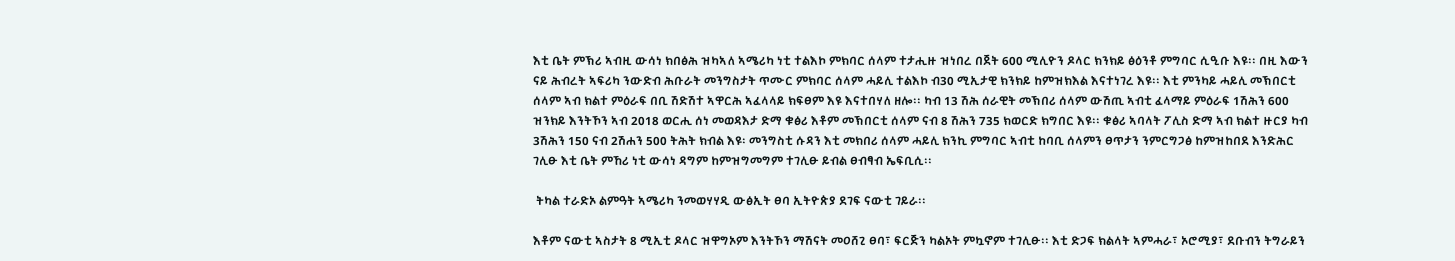እቲ ቤት ምኽሪ ኣብዚ ውሳነ ክበፅሕ ዝካኣለ ኣሜሪካ ነቲ ተልእኮ ምክባር ሰላም ተታሒዙ ዝነበረ በጀት 600 ሚሊዮን ዶላር ክንክይ ፅዕንቶ ምግባር ሲዒቡ እዩ፡፡ በዚ እውን ናይ ሕብረት ኣፍሪካ ንውድብ ሕቡራት መንግስታት ጥሙር ምክባር ሰላም ሓይሊ ተልእኮ ብ30 ሚኢታዊ ክንክይ ከምዝክእል እናተነገረ እዩ፡፡ እቲ ምንካይ ሓይሊ መኽበርቲ ሰላም ኣብ ክልተ ምዕራፍ በቢ ሽድሽተ ኣዋርሕ ኣፈላላይ ክፍፀም እዩ እናተበሃለ ዘሎ፡፡ ካብ 13 ሽሕ ሰራዊት መኽበሪ ሰላም ውሽጢ ኣብቲ ፈላማይ ምዕራፍ 1ሽሕን 600 ዝንክይ እንትኾን ኣብ 2018 ወርሒ ሰነ መወዳእታ ድማ ቁፅሪ እቶም መኽበርቲ ሰላም ናብ 8 ሽሕን 735 ክወርድ ክግበር እዩ፡፡ ቁፅሪ ኣባላት ፖሊስ ድማ ኣብ ክልተ ዙርያ ካብ 3ሽሕን 150 ናብ 2ሽሐን 500 ትሕት ክብል እዩ፡ መንግስቲ ሱዳን እቲ መክበሪ ሰላም ሓይሊ ክንኪ ምግባር ኣብቲ ከባቢ ሰላምን ፀጥታን ንምርግጋፅ ከምዝከበደ እንድሕር ገሊፁ እቲ ቤት ምኸሪ ነቲ ውሳነ ዳግም ከምዝግመግም ተገሊፁ ይብል ፀብፃብ ኤፍቢሲ፡፡

 ትካል ተራድኦ ልምዓት ኣሜሪካ ንመወሃሃዲ ውፅኢት ፀባ ኢትዮጵያ ደገፍ ናውቲ ገይራ፡፡

እቶም ናውቲ ኣስታት 8 ሚኢቲ ዶላር ዝዋግኦም እንትኾን ማሽናት መዐሸጊ ፀባ፣ ፍርጅን ካልኦት ምኳኖም ተገሊፁ፡፡ እቲ ድጋፍ ክልላት ኣምሓራ፣ ኦሮሚያ፣ ደቡብን ትግራይን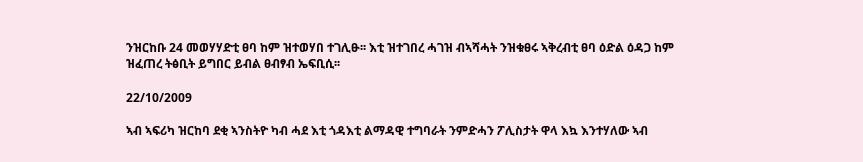ንዝርከቡ 24 መወሃሃድቲ ፀባ ከም ዝተወሃበ ተገሊፁ፡፡ እቲ ዝተገበረ ሓገዝ ብኣሻሓት ንዝቁፀሩ ኣቅረብቲ ፀባ ዕድል ዕዳጋ ከም ዝፈጠረ ትፅቢት ይግበር ይብል ፀብፃብ ኤፍቢሲ፡፡

22/10/2009

ኣብ ኣፍሪካ ዝርከባ ደቂ ኣንስትዮ ካብ ሓደ እቲ ጎዳእቲ ልማዳዊ ተግባራት ንምድሓን ፖሊስታት ዋላ እኳ እንተሃለው ኣብ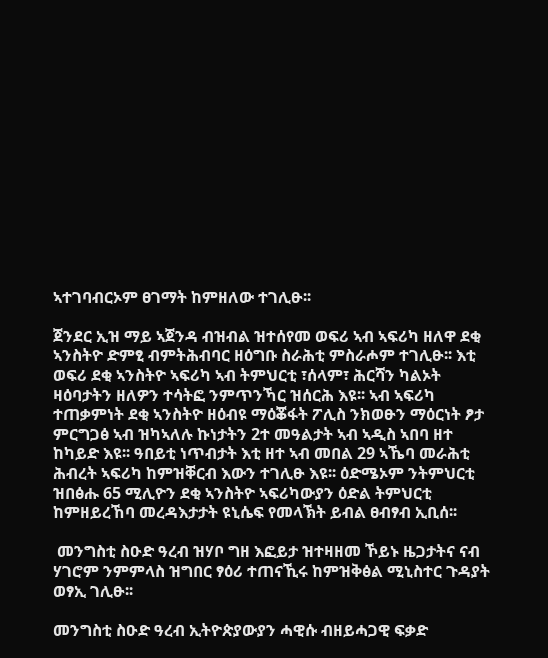ኣተገባብርኦም ፀገማት ከምዘለው ተገሊፁ፡፡

ጀንደር ኢዝ ማይ ኣጀንዳ ብዝብል ዝተሰየመ ወፍሪ ኣብ ኣፍሪካ ዘለዋ ደቂ ኣንስትዮ ድምፂ ብምትሕብባር ዘዕግቡ ስራሕቲ ምስራሖም ተገሊፁ፡፡ እቲ ወፍሪ ደቂ ኣንስትዮ ኣፍሪካ ኣብ ትምህርቲ ፣ሰላም፣ ሕርሻን ካልኦት ዛዕባታትን ዘለዎን ተሳትፎ ንምጥንኻር ዝሰርሕ እዩ፡፡ ኣብ ኣፍሪካ ተጠቃምነት ደቂ ኣንስትዮ ዘዕብዩ ማዕቖፋት ፖሊስ ንክወፁን ማዕርነት ፆታ ምርግጋፅ ኣብ ዝካኣለሉ ኩነታትን 2ተ መዓልታት ኣብ ኣዲስ ኣበባ ዘተ ከካይድ እዩ፡፡ ዓበይቲ ነጥብታት እቲ ዘተ ኣብ መበል 29 ኣኼባ መራሕቲ ሕብረት ኣፍሪካ ከምዝቐርብ እውን ተገሊፁ እዩ፡፡ ዕድሜኦም ንትምህርቲ ዝበፅሑ 65 ሚሊዮን ደቂ ኣንስትዮ ኣፍሪካውያን ዕድል ትምህርቲ ከምዘይረኸባ መረዳእታታት ዩኒሴፍ የመላኽት ይብል ፀብፃብ ኢቢሰ፡፡

 መንግስቲ ስዑድ ዓረብ ዝሃቦ ግዘ እፎይታ ዝተዛዘመ ኾይኑ ዜጋታትና ናብ ሃገሮም ንምምላስ ዝግበር ፃዕሪ ተጠናኺሩ ከምዝቅፅል ሚኒስተር ጉዳያት ወፃኢ ገሊፁ፡፡

መንግስቲ ስዑድ ዓረብ ኢትዮጵያውያን ሓዊሱ ብዘይሓጋዊ ፍቃድ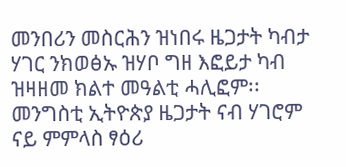መንበሪን መስርሕን ዝነበሩ ዜጋታት ካብታ ሃገር ንክወፅኡ ዝሃቦ ግዘ እፎይታ ካብ ዝዛዘመ ክልተ መዓልቲ ሓሊፎም፡፡ መንግስቲ ኢትዮጵያ ዜጋታት ናብ ሃገሮም ናይ ምምላስ ፃዕሪ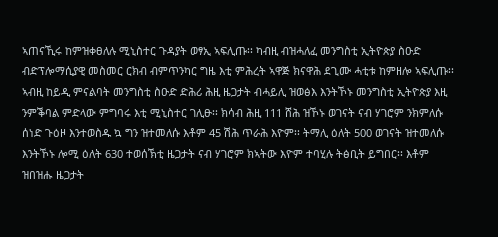ኣጠናኺሩ ከምዝቀፀለሉ ሚኒስተር ጉዳያት ወፃኢ ኣፍሊጡ፡፡ ካብዚ ብዝሓለፈ መንግስቲ ኢትዮጵያ ስዑድ ብድፕሎማሲያዊ መስመር ርክብ ብምጥንካር ግዜ እቲ ምሕረት ኣዋጅ ክናዋሕ ደጊሙ ሓቲቱ ከምዘሎ ኣፍሊጡ፡፡ ኣብዚ ከይዲ ምናልባት መንግስቲ ስዑድ ድሕሪ ሕዚ ዜጋታት ብሓይሊ ዝወፅእ እንትኾኑ መንግስቲ ኢትዮጵያ እዚ ንምቕባል ምድላው ምግባሩ እቲ ሚኒስተር ገሊፁ፡፡ ክሳብ ሕዚ 111 ሸሕ ዝኾኑ ወገናት ናብ ሃገሮም ንክምለሱ ሰነድ ጉዕዞ እንተወስዱ ኳ ግን ዝተመለሱ እቶም 45 ሽሕ ጥራሕ እዮም፡፡ ትማሊ ዕለት 500 ወገናት ዝተመለሱ እንትኾኑ ሎሚ ዕለት 630 ተወሰኽቲ ዜጋታት ናብ ሃገሮም ክኣትው እዮም ተባሂሉ ትፅቢት ይግበር፡፡ እቶም ዝበዝሑ ዜጋታት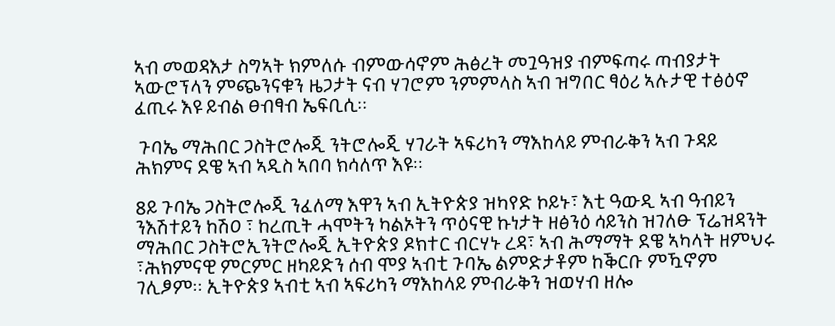ኣብ መወዳእታ ስግኣት ክምለሱ ብምውሳኖም ሕፅረት መጓዓዝያ ብምፍጣሩ ጣብያታት ኣውሮፕላን ምጭንናቁን ዜጋታት ናብ ሃገሮም ንምምላስ ኣብ ዝግበር ፃዕሪ ኣሉታዊ ተፅዕኖ ፈጢሩ እዩ ይብል ፀብፃብ ኤፍቢሲ፡፡

 ጉባኤ ማሕበር ጋስትሮሎጂ ንትሮሎጂ ሃገራት ኣፍሪካን ማእከላይ ምብራቅን ኣብ ጉዳይ ሕክምና ደዌ ኣብ ኣዲስ ኣበባ ክሳለጥ እዩ፡፡

8ይ ጉባኤ ጋስትሮሎጂ ንፈለማ እዋን ኣብ ኢትዮጵያ ዝካየድ ኮይኑ፣ እቲ ዓውዲ ኣብ ዓብይን ንእሽተይን ከሽዐ ፣ ከረጢት ሓሞትን ካልኦትን ጥዕናዊ ኩነታት ዘፅንዕ ሳይንስ ዝገለፁ ፕሬዝዳንት ማሕበር ጋስትሮኢንትሮሎጂ ኢትዮጵያ ዶክተር ብርሃኑ ረዳ፣ ኣብ ሕማማት ደዌ ኣካላት ዘምህሩ ፣ሕክምናዊ ምርምር ዘካይድን ሰብ ሞያ ኣብቲ ጉባኤ ልምድታቶም ከቕርቡ ምዃኖም ገሊፆም፡፡ ኢትዮጵያ ኣብቲ ኣብ ኣፍሪካን ማእከላይ ምብራቅን ዝወሃብ ዘሎ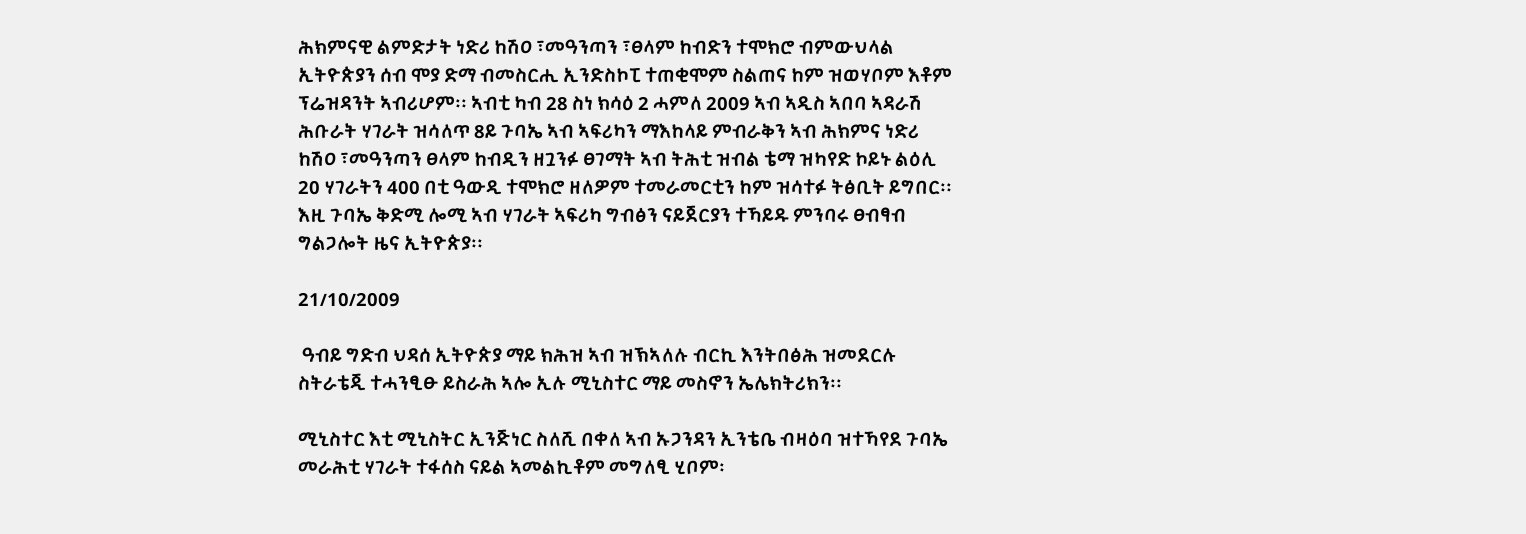ሕክምናዊ ልምድታት ነድሪ ከሽዐ ፣መዓንጣን ፣ፀላም ከብድን ተሞክሮ ብምውህላል ኢትዮጵያን ሰብ ሞያ ድማ ብመስርሒ ኢንድስኮፒ ተጠቂሞም ስልጠና ከም ዝወሃቦም እቶም ፕሬዝዳንት ኣብሪሆም፡፡ ኣብቲ ካብ 28 ስነ ክሳዕ 2 ሓምለ 2009 ኣብ ኣዲስ ኣበባ ኣዳራሽ ሕቡራት ሃገራት ዝሳለጥ 8ይ ጉባኤ ኣብ ኣፍሪካን ማእከላይ ምብራቅን ኣብ ሕክምና ነድሪ ከሽዐ ፣መዓንጣን ፀላም ከብዲን ዘጓንፉ ፀገማት ኣብ ትሕቲ ዝብል ቴማ ዝካየድ ኮይኑ ልዕሊ 20 ሃገራትን 400 በቲ ዓውዲ ተሞክሮ ዘለዎም ተመራመርቲን ከም ዝሳተፉ ትፅቢት ይግበር፡፡ እዚ ጉባኤ ቅድሚ ሎሚ ኣብ ሃገራት ኣፍሪካ ግብፅን ናይጀርያን ተኻይዱ ምንባሩ ፀብፃብ ግልጋሎት ዜና ኢትዮጵያ፡፡

21/10/2009

 ዓብይ ግድብ ህዳሰ ኢትዮጵያ ማይ ክሕዝ ኣብ ዝኽኣለሉ ብርኪ እንትበፅሕ ዝመደርሉ ስትራቴጂ ተሓንፂፁ ይስራሕ ኣሎ ኢሉ ሚኒስተር ማይ መስኖን ኤሌክትሪክን፡፡

ሚኒስተር እቲ ሚኒስትር ኢንጅነር ስለሺ በቀለ ኣብ ኡጋንዳን ኢንቴቤ ብዛዕባ ዝተኻየደ ጉባኤ መራሕቲ ሃገራት ተፋሰስ ናይል ኣመልኪቶም መግለፂ ሂቦም፡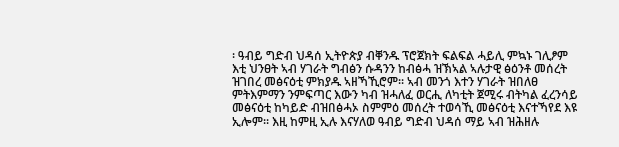፡ ዓብይ ግድብ ህዳሰ ኢትዮጵያ ብቐንዱ ፕሮጀክት ፍልፍል ሓይሊ ምኳኑ ገሊፆም እቲ ህንፀት ኣብ ሃገራት ግብፅን ሱዳንን ከብፅሓ ዝኽኣል ኣሉታዊ ፅዕንቶ መሰረት ዝገበረ መፅናዕቲ ምክያዱ ኣዘኻኺሮም፡፡ ኣብ መንጎ እተን ሃገራት ዝበለፀ ምትእምማን ንምፍጣር እውን ካብ ዝሓለፈ ወርሒ ለካቲት ጀሚሩ ብትካል ፈረንሳይ መፅናዕቲ ከካይድ ብዝበፅሓኦ ስምምዕ መሰረት ተወሳኺ መፅናዕቲ እናተኻየደ እዩ ኢሎም፡፡ እዚ ከምዚ ኢሉ እናሃለወ ዓብይ ግድብ ህዳሰ ማይ ኣብ ዝሕዘሉ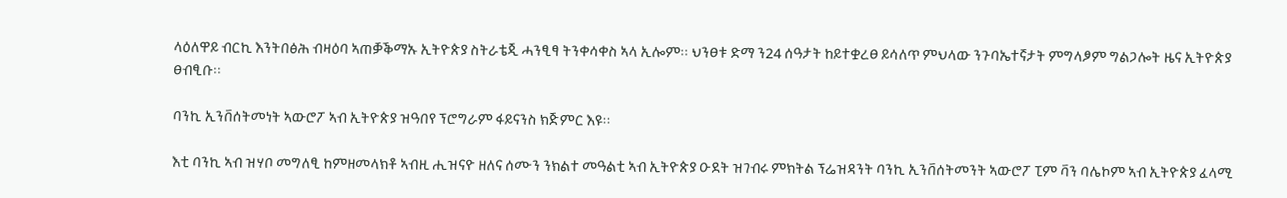ላዕለዋይ ብርኪ እንትበፅሕ ብዛዕባ ኣጠቓቕማኡ ኢትዮጵያ ስትራቴጂ ሓንፂፃ ትንቀሳቀስ ኣላ ኢሎም፡፡ ህንፀቱ ድማ ን24 ሰዓታት ከይተቋረፀ ይሳለጥ ምህላው ንጉባኤተኛታት ምግላፆም ግልጋሎት ዜና ኢትዮጵያ ፀብፂቡ፡፡

ባንኪ ኢንቨሰትመነት ኣውሮፖ ኣብ ኢትዮጵያ ዝዓበየ ፕሮግራም ፋይናንስ ክጅምር እዩ፡፡

እቲ ባንኪ ኣብ ዝሃቦ መግለፂ ከምዘመላክቶ ኣብዚ ሒዝናዮ ዘለና ሰሙን ንክልተ መዓልቲ ኣብ ኢትዮጵያ ዑደት ዝገብሩ ምክትል ፕሬዝዳንት ባንኪ ኢንቨሰትመንት ኣውሮፖ ፒም ቫን ባሌኮም ኣብ ኢትዮጵያ ፈላሚ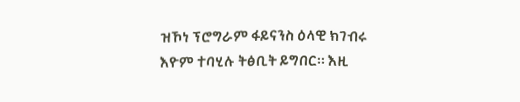ዝኾነ ፕሮግራም ፋይናንስ ዕላዊ ክገብሩ እዮም ተባሂሉ ትፅቢት ይግበር፡፡ እዚ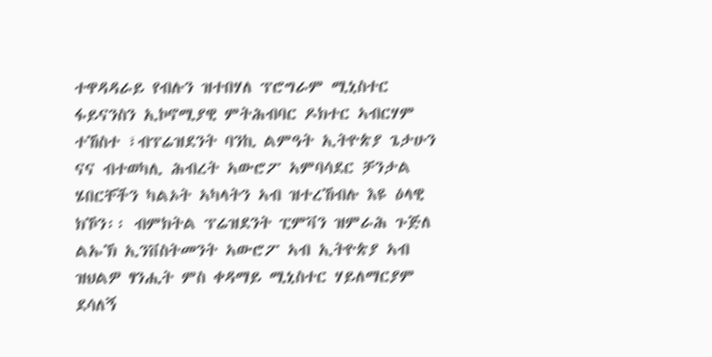ተዋዳዳራይ የብሉን ዝተበሃለ ፕሮግራም ሚኒስተር ፋይናንስን ኢኮኖሚያዊ ምትሕብባር ዶክተር ኣብርሃም ተኸስተ ፣ብፕሬዝደንት ባንኪ ልምዓት ኢትዮጵያ ጌታሁን ናና ብተወካሊ ሕብረት ኣውሮፖ ኣምባሳደር ቻንታል ሄበርቸችን ካልኦት ኣካላትን ኣብ ዝተረኸብሉ እዩ ዕላዊ ክኾን፡፡ ብምክትል ፕሬዝደንት ፒምቫን ዝምራሕ ጉጅለ ልኡኽ ኢንቨስትመንት ኣውሮፖ ኣብ ኢትዮጵያ ኣብ ዝህልዎ ፃንሒት ምስ ቀዳማይ ሚኒስተር ሃይለማርያም ደሳለኝ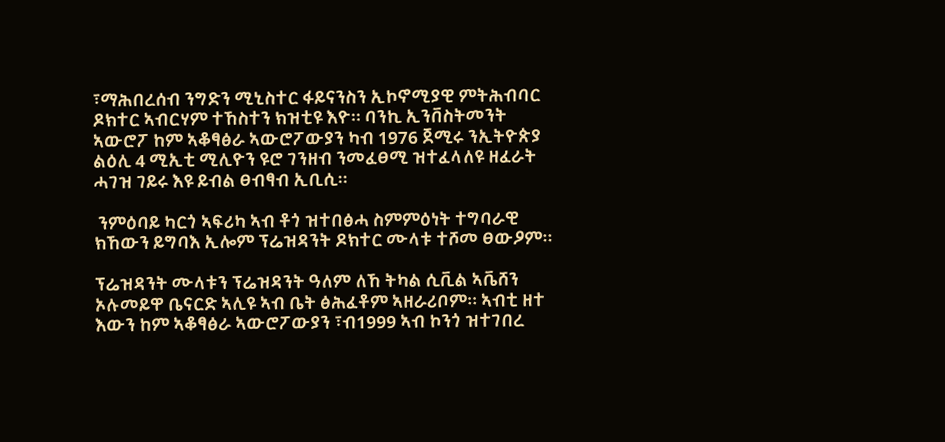፣ማሕበረሰብ ንግድን ሚኒስተር ፋይናንስን ኢኮኖሚያዊ ምትሕብባር ዶክተር ኣብርሃም ተኸስተን ክዝቲዩ እዮ፡፡ ባንኪ ኢንቨስትመንት ኣውሮፖ ከም ኣቆፃፅራ ኣውሮፖውያን ካብ 1976 ጀሚሩ ንኢትዮጵያ ልዕሊ 4 ሚኢቲ ሚሊዮን ዩሮ ገንዘብ ንመፈፀሚ ዝተፈላለዩ ዘፈራት ሓገዝ ገይሩ እዩ ይብል ፀብፃብ ኢቢሲ፡፡

 ንምዕባይ ካርጎ ኣፍሪካ ኣብ ቶጎ ዝተበፅሓ ስምምዕነት ተግባራዊ ክኸውን ይግባእ ኢሎም ፕሬዝዳንት ዶክተር ሙላቱ ተሾመ ፀውዖም፡፡

ፕሬዝዳንት ሙላቱን ፕሬዝዳንት ዓለም ለኸ ትካል ሲቪል ኣቬሸን ኦሉመይዋ ቤናርድ ኣሊዩ ኣብ ቤት ፅሕፈቶም ኣዘራሪቦም፡፡ ኣብቲ ዘተ እውን ከም ኣቆፃፅራ ኣውሮፖውያን ፣ብ1999 ኣብ ኮንጎ ዝተገበረ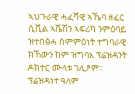ኣህጉራዊ ሓፈሻዊ ኣኼባ ዘፈር ሲቪል ኣቬሽን ኣፍሪካ ንምዕባይ ዝተበፅሓ ስምምዕነት ተግባራዊ ክኸውን ከም ዝግባእ ፕሬዝዳንት ዶክተር ሙላቱ ገሊፆም፡፡ ፕሬዝዳነተ ዓለም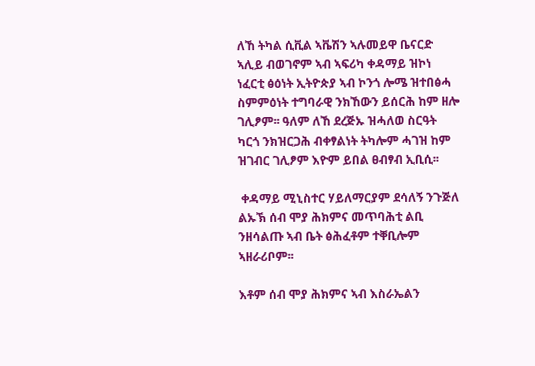ለኸ ትካል ሲቪል ኣቬሽን ኣሉመይዋ ቤናርድ ኣሊይ ብወገኖም ኣብ ኣፍሪካ ቀዳማይ ዝኮነ ነፈርቲ ፅዕነት ኢትዮጵያ ኣብ ኮንጎ ሎሜ ዝተበፅሓ ስምምዕነት ተግባራዊ ንክኸውን ይሰርሕ ከም ዘሎ ገሊፆም፡፡ ዓለም ለኸ ደረጅኡ ዝሓለወ ስርዓት ካርጎ ንክዝርጋሕ ብቀፃልነት ትካሎም ሓገዝ ከም ዝገብር ገሊፆም እዮም ይበል ፀብፃብ ኢቢሲ፡፡

 ቀዳማይ ሚኒስተር ሃይለማርያም ደሳለኝ ንጉጅለ ልኡኽ ሰብ ሞያ ሕክምና መጥባሕቲ ልቢ ንዘሳልጡ ኣብ ቤት ፅሕፈቶም ተቐቢሎም ኣዘራሪቦም፡፡

እቶም ሰብ ሞያ ሕክምና ኣብ እስራኤልን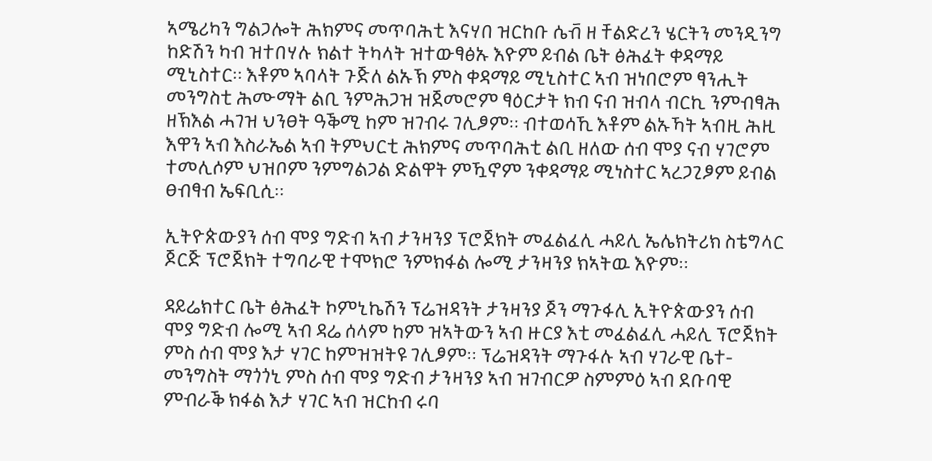ኣሜሪካን ግልጋሎት ሕክምና መጥባሕቲ እናሃበ ዝርከቡ ሴቭ ዘ ቸልድረን ሄርትን መንዲንግ ከድሽን ካብ ዝተበሃሉ ክልተ ትካላት ዝተውፃፅኡ እዮም ይብል ቤት ፅሕፈት ቀዳማይ ሚኒስተር፡፡ እቶም ኣባላት ጉጅለ ልኡኽ ምስ ቀዳማይ ሚኒስተር ኣብ ዝነበሮም ፃንሒት መንግስቲ ሕሙማት ልቢ ንምሕጋዝ ዝጀመሮም ፃዕርታት ክብ ናብ ዝብላ ብርኪ ንምብፃሕ ዘኽእል ሓገዝ ህንፀት ዓቕሚ ከም ዝገብሩ ገሊፆም፡፡ ብተወሳኺ እቶም ልኡኻት ኣብዚ ሕዚ እዋን ኣብ እስራኤል ኣብ ትምህርቲ ሕክምና መጥባሕቲ ልቢ ዘለው ሰብ ሞያ ናብ ሃገሮም ተመሊሶም ህዝቦም ንምግልጋል ድልዋት ምዃኖም ንቀዳማይ ሚነስተር ኣረጋጊፆም ይብል ፀብፃብ ኤፍቢሲ፡፡

ኢትዮጵውያን ሰብ ሞያ ግድብ ኣብ ታንዛንያ ፕሮጀክት መፈልፈሊ ሓይሊ ኤሌክትሪክ ስቴግላር ጆርጅ ፕሮጀክት ተግባራዊ ተሞክሮ ንምክፋል ሎሚ ታንዛንያ ክኣትዉ እዮም፡፡

ዳይሬክተር ቤት ፅሕፈት ኮምኒኬሽን ፕሬዝዳንት ታንዛንያ ጆን ማጉፋሊ ኢትዮጵውያን ሰብ ሞያ ግድብ ሎሚ ኣብ ዳሬ ሰላም ከም ዝኣትውን ኣብ ዙርያ እቲ መፈልፈሊ ሓይሊ ፕሮጀክት ምስ ሰብ ሞያ እታ ሃገር ከምዝዝትዩ ገሊፆም፡፡ ፕሬዝዳንት ማጉፋሉ ኣብ ሃገራዊ ቤተ-መንግስት ማጎጎኒ ምስ ሰብ ሞያ ግድብ ታንዛንያ ኣብ ዝገብርዎ ስምምዕ ኣብ ደቡባዊ ምብራቕ ክፋል እታ ሃገር ኣብ ዝርከብ ሩባ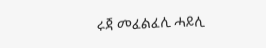ሩጃ መፈልፈሊ ሓይሊ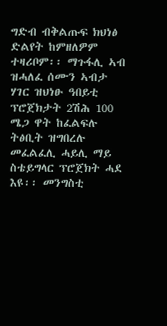ግድብ ብቅልጡፍ ክህነፅ ድልየት ከምዘለዎም ተዛሪቦም፡፡ ማጉፋሊ ኣብ ዝሓለፈ ሰሙን ኣብታ ሃገር ዝህነፁ ዓበይቲ ፕሮጀክታት 2ሽሕ 100 ሜጋ ዋት ከፈልፍሉ ትፅቢት ዝግበረሉ መፈልፈሊ ሓይሊ ማይ ስቴይግላር ፕሮጀክት ሓደ እዩ፡፡ መንግስቲ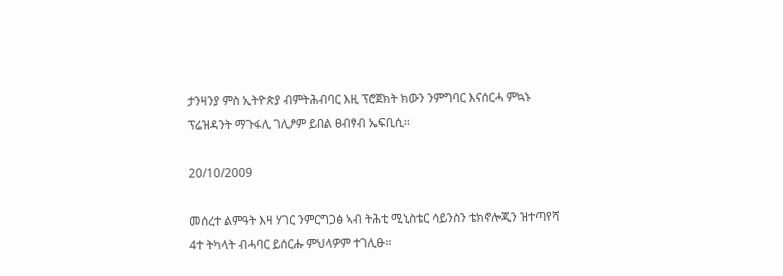ታንዛንያ ምስ ኢትዮጵያ ብምትሕብባር እዚ ፕሮጀክት ክውን ንምግባር እናሰርሓ ምኳኑ ፕሬዝዳንት ማጉፋሊ ገሊፆም ይበል ፀብፃብ ኤፍቢሲ፡፡

20/10/2009

መሰረተ ልምዓት እዛ ሃገር ንምርግጋፅ ኣብ ትሕቲ ሚኒስቴር ሳይንስን ቴክኖሎጂን ዝተጣየሻ 4ተ ትካላት ብሓባር ይሰርሑ ምህላዎም ተገሊፁ፡፡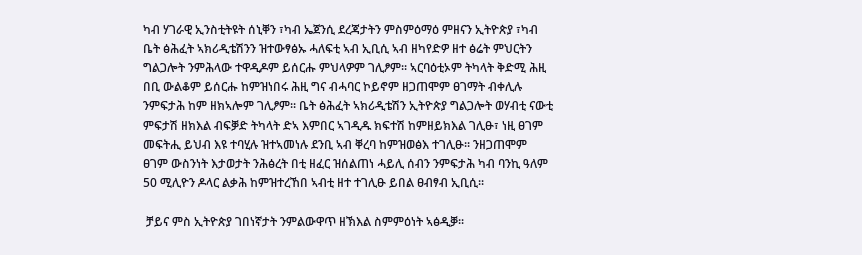ካብ ሃገራዊ ኢንስቲትዩት ሰኒቐን ፣ካብ ኤጀንሲ ደረጃታትን ምስምዕማዕ ምዘናን ኢትዮጵያ ፣ካብ ቤት ፅሕፈት ኣክሪዲቴሽንን ዝተውፃፅኡ ሓለፍቲ ኣብ ኢቢሲ ኣብ ዘካየድዎ ዘተ ፅሬት ምህርትን ግልጋሎት ንምሕላው ተዋዲዶም ይሰርሑ ምህላዎም ገሊፆም፡፡ ኣርባዕቲኦም ትካላት ቅድሚ ሕዚ በቢ ውልቆም ይሰርሑ ከምዝነበሩ ሕዚ ግና ብሓባር ኮይኖም ዘጋጠሞም ፀገማት ብቀሊሉ ንምፍታሕ ከም ዘክኣሎም ገሊፆም፡፡ ቤት ፅሕፈት ኣክሪዲቴሽን ኢትዮጵያ ግልጋሎት ወሃብቲ ናውቲ ምፍታሽ ዘክእል ብፍቓድ ትካላት ድኣ እምበር ኣገዲዱ ክፍተሽ ከምዘይክእል ገሊፁ፣ ነዚ ፀገም መፍትሒ ይህብ እዩ ተባሂሉ ዝተኣመነሉ ደንቢ ኣብ ቐረባ ከምዝወፅእ ተገሊፁ፡፡ ንዘጋጠሞም ፀገም ውስንነት እታወታት ንሕፅረት በቲ ዘፈር ዝሰልጠነ ሓይሊ ሰብን ንምፍታሕ ካብ ባንኪ ዓለም 50 ሚሊዮን ዶላር ልቃሕ ከምዝተረኸበ ኣብቲ ዘተ ተገሊፁ ይበል ፀብፃብ ኢቢሲ፡፡

 ቻይና ምስ ኢትዮጵያ ገበነኛታት ንምልውዋጥ ዘኽእል ስምምዕነት ኣፅዲቓ፡፡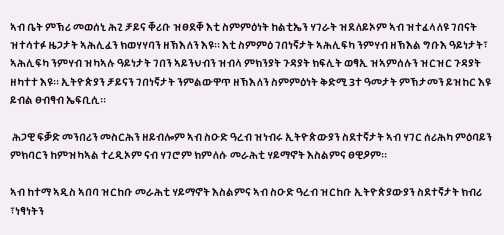ኣብ ቤት ምኽሪ መወሰኒ ሕጊ ቻይና ቐሪቡ ዝፀደቐ እቲ ስምምዕነት ከልቲኤን ሃገራት ዝደለይኦም ኣብ ዝተፈላለዩ ገበናት ዝተሳተፉ ዜጋታት ኣሕሊፈን ክወሃሃባን ዘኽእለን እዩ፡፡ እቲ ስምምዕ ገበነኛታት ኣሕሊፍካ ንምሃብ ዘኽእል ግቡእ ዓይነታት፣ ኣሕሊፍካ ንምሃብ ዝካኣሉ ዓይነታት ገበን ኣይንህብን ዝብላ ምክንያት ጉዳያት ክፍሊት ወፃኢ ዝኣምሰሉን ዝርዝር ጉዳያት ዘካተተ እዩ፡፡ ኢትዮጵያን ቻይናን ገበነኛታት ንምልውዋጥ ዘኽእለን ስምምዕነት ቅድሚ 3ተ ዓመታት ምኽታመን ይዝከር እዩ ይብል ፀብፃብ ኤፍቢሲ፡፡

 ሕጋዊ ፍቓድ መንበሪን መስርሕን ዘይብሎም ኣብ ስዑድ ዓረብ ዝነብሩ ኢትዮጵውያን ስደተኛታት ኣብ ሃገር ሰሪሕካ ምዕባይን ምክባርን ከምዝካኣል ተረዲኦም ናብ ሃገሮም ክምለሱ መራሕቲ ሃይማኖት እስልምና ፀዊዖም፡፡

ኣብ ከተማ ኣዲስ ኣበባ ዝርከቡ መራሕቲ ሃይማኖት እስልምና ኣብ ስዑድ ዓረብ ዝርከቡ ኢትዮጵያውያን ስደተኛታት ክብሪ ፣ነፃነትን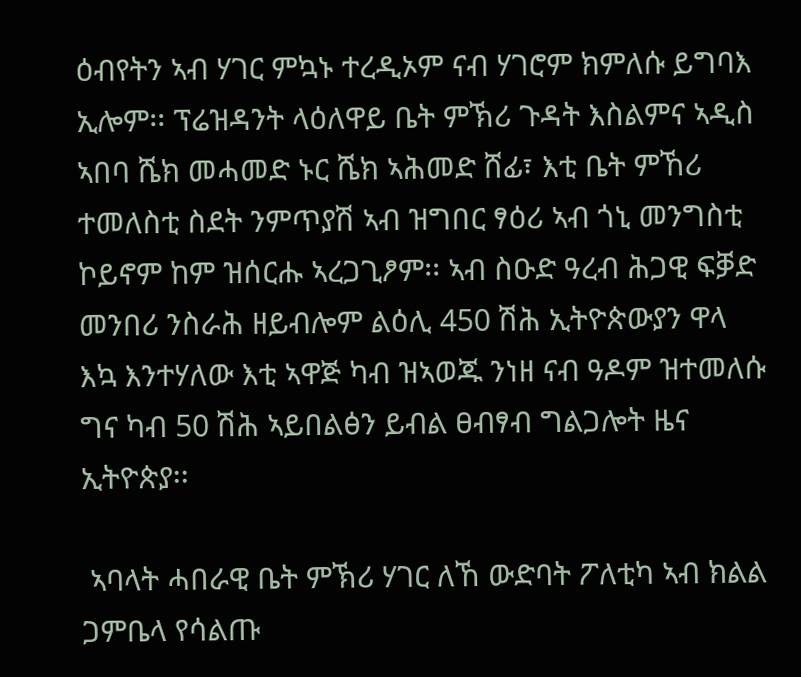ዕብየትን ኣብ ሃገር ምኳኑ ተረዲኦም ናብ ሃገሮም ክምለሱ ይግባእ ኢሎም፡፡ ፕሬዝዳንት ላዕለዋይ ቤት ምኽሪ ጉዳት እስልምና ኣዲስ ኣበባ ሼክ መሓመድ ኑር ሼክ ኣሕመድ ሸፊ፣ እቲ ቤት ምኸሪ ተመለስቲ ስደት ንምጥያሽ ኣብ ዝግበር ፃዕሪ ኣብ ጎኒ መንግስቲ ኮይኖም ከም ዝሰርሑ ኣረጋጊፆም፡፡ ኣብ ስዑድ ዓረብ ሕጋዊ ፍቓድ መንበሪ ንስራሕ ዘይብሎም ልዕሊ 450 ሽሕ ኢትዮጵውያን ዋላ እኳ እንተሃለው እቲ ኣዋጅ ካብ ዝኣወጁ ንነዘ ናብ ዓዶም ዝተመለሱ ግና ካብ 50 ሽሕ ኣይበልፅን ይብል ፀብፃብ ግልጋሎት ዜና ኢትዮጵያ፡፡

 ኣባላት ሓበራዊ ቤት ምኽሪ ሃገር ለኸ ውድባት ፖለቲካ ኣብ ክልል ጋምቤላ የሳልጡ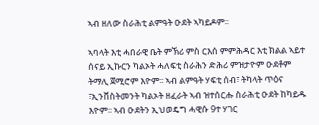ኣብ ዘለው ስራሕቲ ልምዓት ዑደት ኣካይዶም፡፡

ኣባላት እቲ ሓበራዊ ቤት ምኽሪ ምስ ርእሰ ምምሕዳር እቲ ክልል ኣይተ ሰናይ ኢኩርን ካልኦት ሓለፍቲ ስራሕን ድሕሪ ምዝታዮም ዑደቶም ትማሊ ጀሚሮም እዮም፡፡ ኣብ ልምዓት ሃፍቲ ሰብ፣ ትካላት ጥዕና ፣ኢንቨስትመንት ካልኦት ዘፈራት ኣብ ዝተሰርሑ ስራሕቲ ዑደት ከካይዱ እዮም፡፡ ኣብ ዑደትን ኢህወዴግ ሓዊሱ 9ተ ሃገር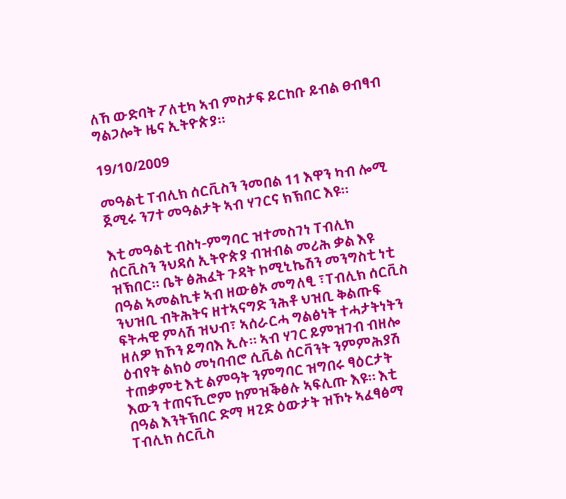ለኸ ውድባት ፖለቲካ ኣብ ምስታፍ ይርከቡ ይብል ፀብፃብ ግልጋሎት ዜና ኢትዮጵያ፡፡

19/10/2009

መዓልቲ ፐብሊክ ሰርቪስን ንመበል 11 እዋን ካብ ሎሚ ጀሚሩ ን7ተ መዓልታት ኣብ ሃገርና ክኽበር እዩ፡፡

እቲ መዓልቲ ብስነ-ምግባር ዝተመስገነ ፐብሊክ ሰርቪስን ንህዳሰ ኢትዮጵያ ብዝብል መሪሕ ቃል እዩ ዝኽበር፡፡ ቤት ፅሕፈት ጉዳት ኮሚኒኬሽን መንግስቲ ነቲ በዓል ኣመልኪቱ ኣብ ዘውፅኦ መግለፂ ፣ፐብሊክ ሰርቪስ ንህዝቢ ብትሕትና ዘተኣናግድ ንሕቶ ህዝቢ ቅልጡፍ ፍትሓዊ ምላሽ ዝህብ፣ ኣሰራርሓ ግልፅነት ተሓታትነትን ዘለዎ ክኾን ይግባእ ኢሉ፡፡ ኣብ ሃገር ይምዝገብ ብዘሎ ዕብየት ልክዕ መነባብሮ ሲቪል ሰርቫንት ንምምሕያሽ ተጠቃምቲ እቲ ልምዓት ንምግባር ዝግበሩ ፃዕርታት እውን ተጠናኺሮም ከምዝቕፅሉ ኣፍሊጡ እዩ፡፡ እቲ በዓል እንትኽበር ድማ ዛጊድ ዕውታት ዝኾኑ ኣፈፃፅማ ፐብሊክ ሰርቪስ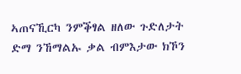ኣጠናኺርካ ንምቕፃል ዘለው ጉድለታት ድማ ንኸማልኡ ቃል ብምእታው ክኾን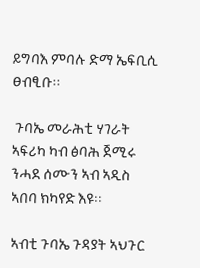ይግባእ ምባሉ ድማ ኤፍቢሲ ፀብፂቡ፡፡

 ጉባኤ መራሕቲ ሃገራት ኣፍሪካ ካብ ፅባሕ ጀሚሩ ንሓደ ሰሙን ኣብ ኣዲስ ኣበባ ክካየድ እዩ፡፡

ኣብቲ ጉባኤ ጉዳያት ኣህጉር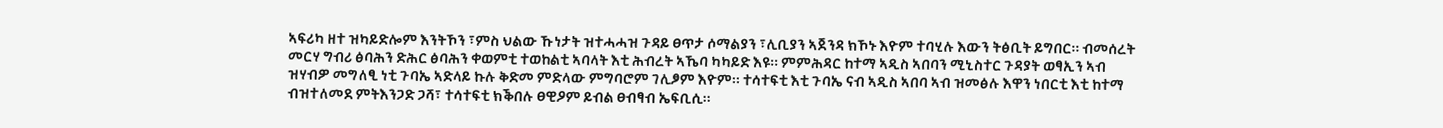ኣፍሪካ ዘተ ዝካይድሎም እንትኾን ፣ምስ ህልው ኹነታት ዝተሓሓዝ ጉዳይ ፀጥታ ሶማልያን ፣ሊቢያን ኣጀንዳ ክኾኑ እዮም ተባሂሉ እውን ትፅቢት ይግበር፡፡ ብመሰረት መርሃ ግብሪ ፅባሕን ድሕር ፅባሕን ቀወምቲ ተወከልቲ ኣባላት እቲ ሕብረት ኣኼባ ካካይድ እዩ፡፡ ምምሕዳር ከተማ ኣዲስ ኣበባን ሚኒስተር ጉዳያት ወፃኢን ኣብ ዝሃብዎ መግለፂ ነቲ ጉባኤ ኣድላይ ኩሉ ቅድመ ምድላው ምግባሮም ገሊፆም እዮም፡፡ ተሳተፍቲ እቲ ጉባኤ ናብ ኣዲስ ኣበባ ኣብ ዝመፅሉ እዋን ነበርቲ እቲ ከተማ ብዝተለመደ ምትእንጋድ ጋሻ፣ ተሳተፍቲ ክቕበሉ ፀዊዖም ይብል ፀብፃብ ኤፍቢሲ፡፡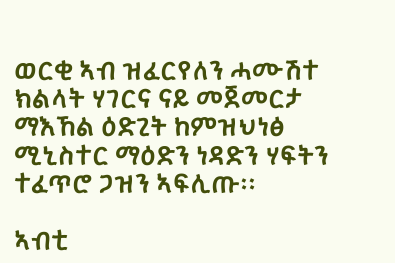ወርቂ ኣብ ዝፈርየለን ሓሙሽተ ክልላት ሃገርና ናይ መጀመርታ ማእኸል ዕድጊት ከምዝህነፅ ሚኒስተር ማዕድን ነዳድን ሃፍትን ተፈጥሮ ጋዝን ኣፍሊጡ፡፡

ኣብቲ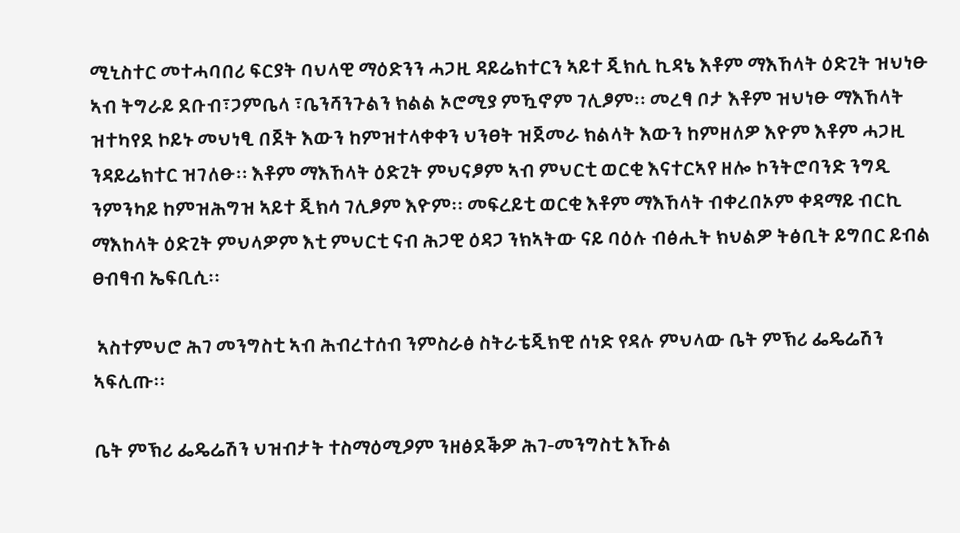ሚኒስተር መተሓባበሪ ፍርያት ባህላዊ ማዕድንን ሓጋዚ ዳይሬክተርን ኣይተ ጂክሲ ኪዳኔ እቶም ማእኸላት ዕድጊት ዝህነፁ ኣብ ትግራይ ደቡብ፣ጋምቤላ ፣ቤንሻንጉልን ክልል ኦሮሚያ ምዃኖም ገሊፆም፡፡ መረፃ ቦታ እቶም ዝህነፁ ማእኸላት ዝተካየደ ኮይኑ መህነፂ በጀት እውን ከምዝተላቀቀን ህንፀት ዝጀመራ ክልላት እውን ከምዘለዎ እዮም እቶም ሓጋዚ ንዳይሬክተር ዝገለፁ፡፡ እቶም ማእኸላት ዕድጊት ምህናፆም ኣብ ምህርቲ ወርቂ እናተርኣየ ዘሎ ኮንትሮባንድ ንግዲ ንምንካይ ከምዝሕግዝ ኣይተ ጂክሳ ገሊፆም እዮም፡፡ መፍረይቲ ወርቂ እቶም ማእኸላት ብቀረበኦም ቀዳማይ ብርኪ ማእከላት ዕድጊት ምህላዎም እቲ ምህርቲ ናብ ሕጋዊ ዕዳጋ ንክኣትው ናይ ባዕሉ ብፅሒት ክህልዎ ትፅቢት ይግበር ይብል ፀብፃብ ኤፍቢሲ፡፡

 ኣስተምህሮ ሕገ መንግስቲ ኣብ ሕብረተሰብ ንምስራፅ ስትራቴጂክዊ ሰነድ የዳሉ ምህላው ቤት ምኽሪ ፌዴሬሽን ኣፍሊጡ፡፡

ቤት ምኽሪ ፌዴሬሽን ህዝብታት ተስማዕሚዖም ንዘፅደቕዎ ሕገ-መንግስቲ እኹል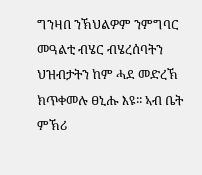ግንዛበ ንኽህልዎም ንምግባር መዓልቲ ብሄር ብሄረሰባትን ህዝብታትን ከም ሓደ መድረኽ ክጥቀመሉ ፀኒሑ እዩ፡፡ ኣብ ቤት ምኽሪ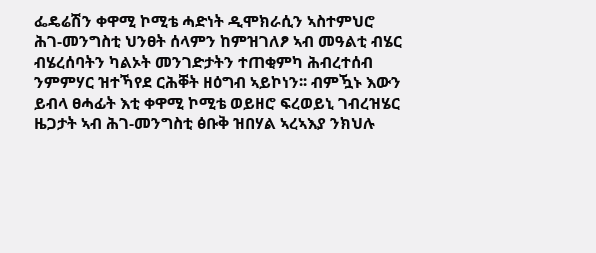ፌዴሬሽን ቀዋሚ ኮሚቴ ሓድነት ዲሞክራሲን ኣስተምህሮ ሕገ-መንግስቲ ህንፀት ሰላምን ከምዝገለፆ ኣብ መዓልቲ ብሄር ብሄረሰባትን ካልኦት መንገድታትን ተጠቂምካ ሕብረተሰብ ንምምሃር ዝተኻየደ ርሕቐት ዘዕግብ ኣይኮነን፡፡ ብምዃኑ እውን ይብላ ፀሓፊት እቲ ቀዋሚ ኮሚቴ ወይዘሮ ፍረወይኒ ገብረዝሄር ዜጋታት ኣብ ሕገ-መንግስቲ ፅቡቅ ዝበሃል ኣረኣእያ ንክህሉ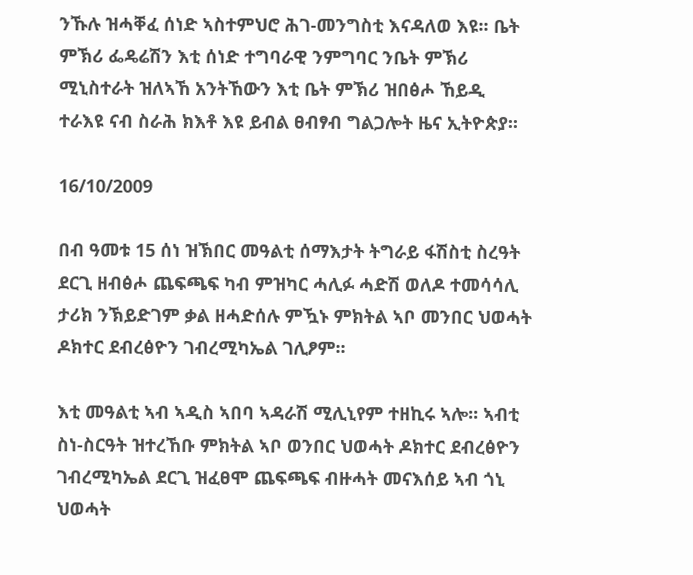ንኹሉ ዝሓቐፈ ሰነድ ኣስተምህሮ ሕገ-መንግስቲ እናዳለወ እዩ፡፡ ቤት ምኽሪ ፌዴሬሽን እቲ ሰነድ ተግባራዊ ንምግባር ንቤት ምኽሪ ሚኒስተራት ዝለኣኸ አንትኸውን እቲ ቤት ምኽሪ ዝበፅሖ ኸይዲ ተራእዩ ናብ ስራሕ ክእቶ እዩ ይብል ፀብፃብ ግልጋሎት ዜና ኢትዮጵያ፡፡

16/10/2009

በብ ዓመቱ 15 ሰነ ዝኽበር መዓልቲ ሰማእታት ትግራይ ፋሽስቲ ስረዓት ደርጊ ዘብፅሖ ጨፍጫፍ ካብ ምዝካር ሓሊፉ ሓድሽ ወለዶ ተመሳሳሊ ታሪክ ንኽይድገም ቃል ዘሓድሰሉ ምዃኑ ምክትል ኣቦ መንበር ህወሓት ዶክተር ደብረፅዮን ገብረሚካኤል ገሊፆም፡፡

እቲ መዓልቲ ኣብ ኣዲስ ኣበባ ኣዳራሽ ሚሊኒየም ተዘኪሩ ኣሎ፡፡ ኣብቲ ስነ-ስርዓት ዝተረኸቡ ምክትል ኣቦ ወንበር ህወሓት ዶክተር ደብረፅዮን ገብረሚካኤል ደርጊ ዝፈፀሞ ጨፍጫፍ ብዙሓት መናእሰይ ኣብ ጎኒ ህወሓት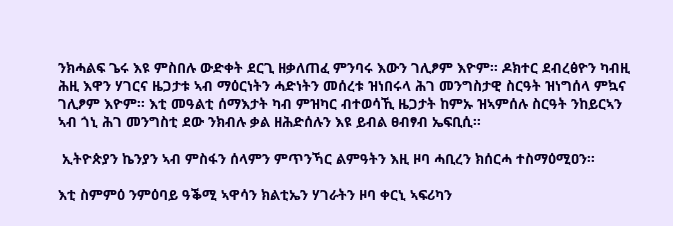ንክሓልፍ ጌሩ እዩ ምስበሉ ውድቀት ደርጊ ዘቃለጠፈ ምንባሩ እውን ገሊፆም እዮም፡፡ ዶክተር ደብረፅዮን ካብዚ ሕዚ እዋን ሃገርና ዜጋታቱ ኣብ ማዕርነትን ሓድነትን መሰረቱ ዝነበሩላ ሕገ መንግስታዊ ስርዓት ዝነግሰላ ምኳና ገሊፆም እዮም፡፡ እቲ መዓልቲ ሰማእታት ካብ ምዝካር ብተወሳኺ ዜጋታት ከምኡ ዝኣምሰሉ ስርዓት ንከይርኣን ኣብ ጎኒ ሕገ መንግስቲ ደው ንክብሉ ቃል ዘሕድሰሉን እዩ ይብል ፀብፃብ ኤፍቢሲ፡፡

 ኢትዮጵያን ኬንያን ኣብ ምስፋን ሰላምን ምጥንኻር ልምዓትን እዚ ዞባ ሓቢረን ክሰርሓ ተስማዕሚዐን፡፡

እቲ ስምምዕ ንምዕባይ ዓቕሚ ኣዋሳን ክልቲኤን ሃገራትን ዞባ ቀርኒ ኣፍሪካን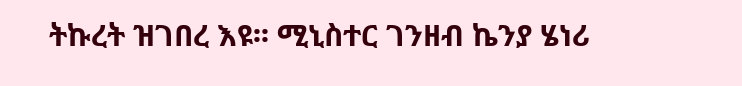ትኩረት ዝገበረ እዩ፡፡ ሚኒስተር ገንዘብ ኬንያ ሄነሪ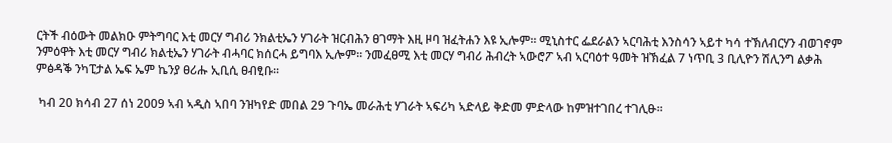ርትች ብዕውት መልክዑ ምትግባር እቲ መርሃ ግብሪ ንክልቲኤን ሃገራት ዝርብሕን ፀገማት እዚ ዞባ ዝፈትሐን እዩ ኢሎም፡፡ ሚኒስተር ፌደራልን ኣርባሕቲ እንስሳን ኣይተ ካሳ ተኽለብርሃን ብወገኖም ንምዕዋት እቲ መርሃ ግብሪ ክልቲኤን ሃገራት ብሓባር ክሰርሓ ይግባእ ኢሎም፡፡ ንመፈፀሚ እቲ መርሃ ግብሪ ሕብረት ኣውሮፖ ኣብ ኣርባዕተ ዓመት ዝኽፈል 7 ነጥቢ 3 ቢሊዮን ሽሊንግ ልቃሕ ምፅዳቕ ንካፒታል ኤፍ ኤም ኬንያ ፀሪሑ ኢቢሲ ፀብፂቡ፡፡

 ካብ 20 ክሳብ 27 ሰነ 2009 ኣብ ኣዲስ ኣበባ ንዝካየድ መበል 29 ጉባኤ መራሕቲ ሃገራት ኣፍሪካ ኣድላይ ቅድመ ምድላው ከምዝተገበረ ተገሊፁ፡፡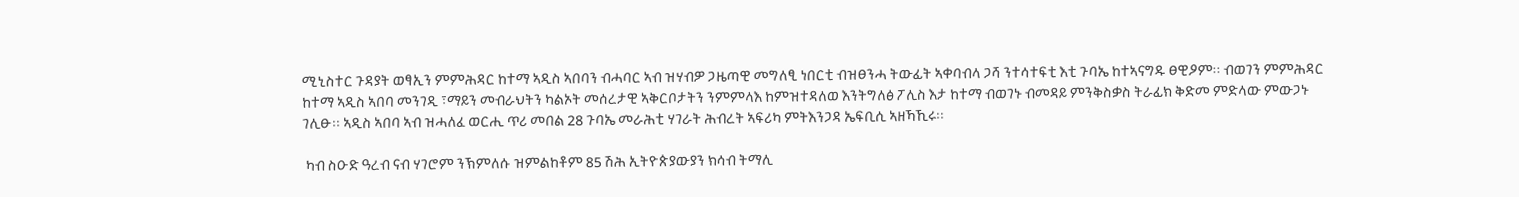ሚኒስተር ጉዳያት ወፃኢን ምምሕዳር ከተማ ኣዲስ ኣበባን ብሓባር ኣብ ዝሃብዎ ጋዜጣዊ መግለፂ ነበርቲ ብዝፀንሓ ትውፊት ኣቀባብላ ጋሻ ንተሳተፍቲ እቲ ጉባኤ ከተኣናግዱ ፀዊዖም፡፡ ብወገን ምምሕዳር ከተማ ኣዲስ ኣበባ መንገዲ ፣ማይን መብራህትን ካልኦት መሰረታዊ ኣቅርቦታትን ንምምላእ ከምዝተዳለወ እንትግለፅ ፖሊስ እታ ከተማ ብወገኑ ብመዳይ ምንቅስቃስ ትራፊክ ቅድመ ምድላው ምውጋኑ ገሊፁ፡፡ ኣዲስ ኣበባ ኣብ ዝሓለፈ ወርሒ ጥሪ መበል 28 ጉባኤ መራሕቲ ሃገራት ሕብረት ኣፍሪካ ምትእንጋዳ ኤፍቢሲ ኣዘኻኺሩ፡፡

 ካብ ስዑድ ዓረብ ናብ ሃገሮም ንኽምለሱ ዝምልከቶም 85 ሽሕ ኢትዮጵያውያን ክሳብ ትማሊ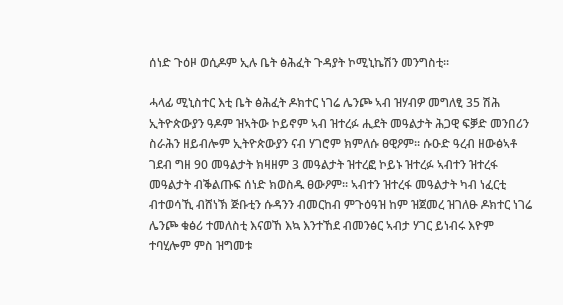ሰነድ ጉዕዞ ወሲዶም ኢሉ ቤት ፅሕፈት ጉዳያት ኮሚኒኬሽን መንግስቲ፡፡

ሓላፊ ሚኒስተር እቲ ቤት ፅሕፈት ዶክተር ነገሬ ሌንጮ ኣብ ዝሃብዎ መግለፂ 35 ሽሕ ኢትዮጵውያን ዓዶም ዝኣትው ኮይኖም ኣብ ዝተረፉ ሒደት መዓልታት ሕጋዊ ፍቓድ መንበሪን ስራሕን ዘይብሎም ኢትዮጵውያን ናብ ሃገሮም ክምለሱ ፀዊዖም፡፡ ሱዑድ ዓረብ ዘውፅኣቶ ገደብ ግዘ 90 መዓልታት ክዛዘም 3 መዓልታት ዝተረፎ ኮይኑ ዝተረፉ ኣብተን ዝተረፋ መዓልታት ብቕልጡፍ ሰነድ ክወስዱ ፀውዖም፡፡ ኣብተን ዝተረፋ መዓልታት ካብ ነፈርቲ ብተወሳኺ ብሸነኽ ጅቡቲን ሱዳንን ብመርከብ ምጉዕዓዝ ከም ዝጀመረ ዝገለፁ ዶክተር ነገሬ ሌንጮ ቁፅሪ ተመለስቲ እናወኸ እኳ እንተኸደ ብመንፅር ኣብታ ሃገር ይነብሩ እዮም ተባሂሎም ምስ ዝግመቱ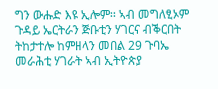ግን ውሑድ እዩ ኢሎም፡፡ ኣብ መግለፂኦም ጉዳይ ኤርትራን ጅቡቲን ሃገርና ብቕርበት ትከታተሎ ከምዘላን መበል 29 ጉባኤ መራሕቲ ሃገራት ኣብ ኢትዮጵያ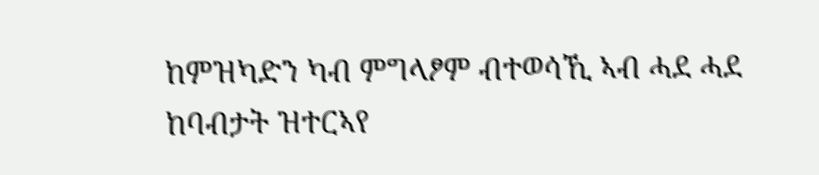ከምዝካድን ካብ ምግላፆም ብተወሳኺ ኣብ ሓደ ሓደ ከባብታት ዝተርኣየ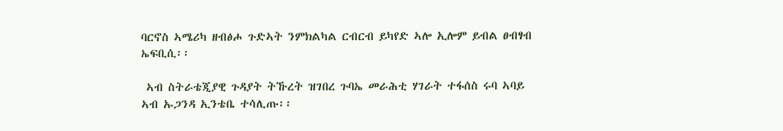ባርኖስ ኣሜሪካ ዘብፅሖ ጉድኣት ንምክልካል ርብርብ ይካየድ ኣሎ ኢሎም ይብል ፀብፃብ ኤፍቢሲ፡፡

 ኣብ ስትራቴጂያዊ ጉዳያት ትኹረት ዝገበረ ጉባኤ መራሕቲ ሃገራት ተፋሰስ ሩባ ኣባይ ኣብ ኡጋንዳ ኢንቴቤ ተሳሊጡ፡፡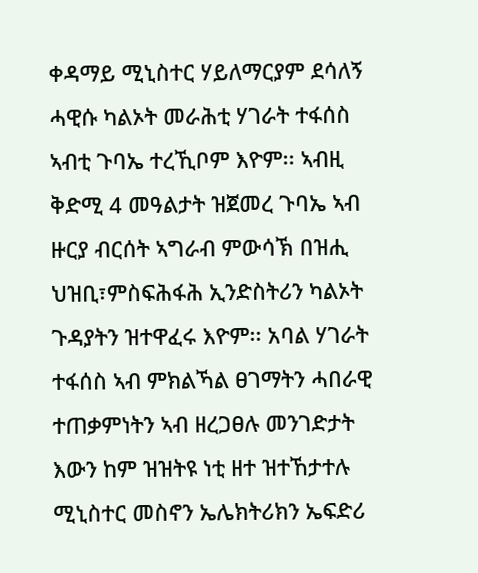ቀዳማይ ሚኒስተር ሃይለማርያም ደሳለኝ ሓዊሱ ካልኦት መራሕቲ ሃገራት ተፋሰስ ኣብቲ ጉባኤ ተረኺቦም እዮም፡፡ ኣብዚ ቅድሚ 4 መዓልታት ዝጀመረ ጉባኤ ኣብ ዙርያ ብርሰት ኣግራብ ምውሳኽ በዝሒ ህዝቢ፣ምስፍሕፋሕ ኢንድስትሪን ካልኦት ጉዳያትን ዝተዋፈሩ እዮም፡፡ አባል ሃገራት ተፋሰስ ኣብ ምክልኻል ፀገማትን ሓበራዊ ተጠቃምነትን ኣብ ዘረጋፀሉ መንገድታት እውን ከም ዝዝትዩ ነቲ ዘተ ዝተኸታተሉ ሚኒስተር መስኖን ኤሌክትሪክን ኤፍድሪ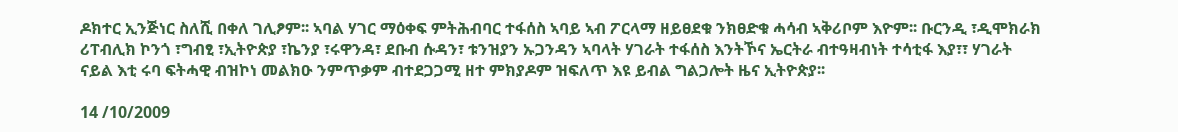ዶክተር ኢንጅነር ስለሺ በቀለ ገሊፆም፡፡ ኣባል ሃገር ማዕቀፍ ምትሕብባር ተፋሰስ ኣባይ ኣብ ፖርላማ ዘይፀደቁ ንክፀድቁ ሓሳብ ኣቅሪቦም እዮም፡፡ ቡርንዲ ፣ዲሞክራክ ሪፐብሊክ ኮንጎ ፣ግብፂ ፣ኢትዮጵያ ፣ኬንያ ፣ሩዋንዳ፣ ደቡብ ሱዳን፣ ቱንዝያን ኡጋንዳን ኣባላት ሃገራት ተፋሰስ እንትኾና ኤርትራ ብተዓዛብነት ተሳቲፋ እያ፣፣ ሃገራት ናይል እቲ ሩባ ፍትሓዊ ብዝኮነ መልክዑ ንምጥቃም ብተደጋጋሚ ዘተ ምክያዶም ዝፍለጥ እዩ ይብል ግልጋሎት ዜና ኢትዮጵያ፡፡

14 /10/2009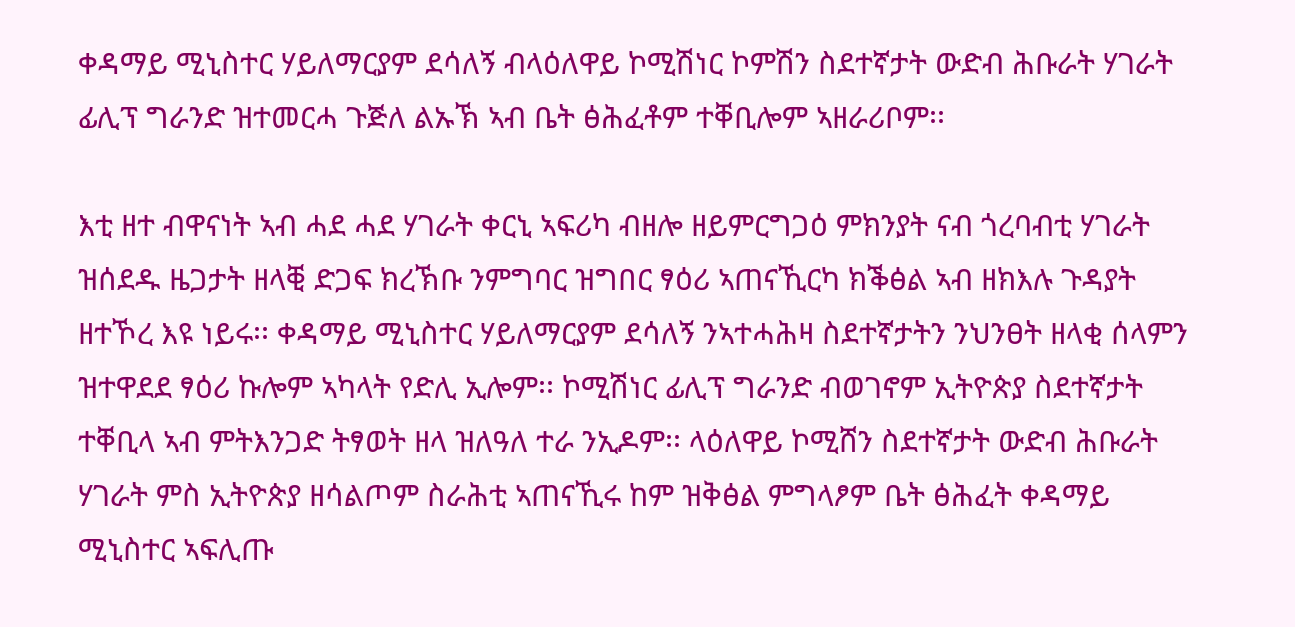ቀዳማይ ሚኒስተር ሃይለማርያም ደሳለኝ ብላዕለዋይ ኮሚሽነር ኮምሽን ስደተኛታት ውድብ ሕቡራት ሃገራት ፊሊፕ ግራንድ ዝተመርሓ ጉጅለ ልኡኽ ኣብ ቤት ፅሕፈቶም ተቐቢሎም ኣዘራሪቦም፡፡

እቲ ዘተ ብዋናነት ኣብ ሓደ ሓደ ሃገራት ቀርኒ ኣፍሪካ ብዘሎ ዘይምርግጋዕ ምክንያት ናብ ጎረባብቲ ሃገራት ዝሰደዱ ዜጋታት ዘላቒ ድጋፍ ክረኽቡ ንምግባር ዝግበር ፃዕሪ ኣጠናኺርካ ክቕፅል ኣብ ዘክእሉ ጉዳያት ዘተኾረ እዩ ነይሩ፡፡ ቀዳማይ ሚኒስተር ሃይለማርያም ደሳለኝ ንኣተሓሕዛ ስደተኛታትን ንህንፀት ዘላቂ ሰላምን ዝተዋደደ ፃዕሪ ኩሎም ኣካላት የድሊ ኢሎም፡፡ ኮሚሽነር ፊሊፕ ግራንድ ብወገኖም ኢትዮጵያ ስደተኛታት ተቐቢላ ኣብ ምትእንጋድ ትፃወት ዘላ ዝለዓለ ተራ ንኢዶም፡፡ ላዕለዋይ ኮሚሸን ስደተኛታት ውድብ ሕቡራት ሃገራት ምስ ኢትዮጵያ ዘሳልጦም ስራሕቲ ኣጠናኺሩ ከም ዝቅፅል ምግላፆም ቤት ፅሕፈት ቀዳማይ ሚኒስተር ኣፍሊጡ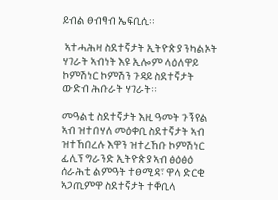ይብል ፀብፃብ ኤፍቢሲ፡፡

 ኣተሓሕዛ ስደተኛታት ኢትዮጵያ ንካልኦት ሃገራት ኣብነት እዩ ኢሎም ላዕለዋይ ኮምሽነር ኮምሽን ጉዳይ ስደተኛታት ውድብ ሕቡራት ሃገራት፡፡

መዓልቲ ስደተኛታት እዚ ዓመት ጉኝየል ኣብ ዝተበሃለ መዕቀቢ ስደተኛታት ኣብ ዝተኸበረሉ እዋን ዝተረኸቡ ኮምሽነር ፊሊፕ ግራንድ ኢትዮጵያ ኣብ ፅዕፅዕ ሰራሕቲ ልምዓት ተፀሚዳ፣ ዋላ ድርቂ ኣጋጢምዋ ስደተኛታት ተቐቢላ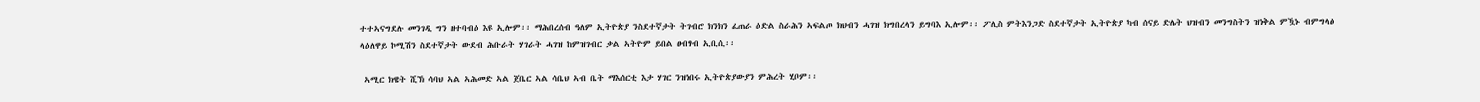ተተኣናግደሉ መንገዲ ግን ዘተባብዕ እዩ ኢሎም፡፡ ማሕበረሰብ ዓለም ኢትዮጵያ ንስደተኛታት ትገብሮ ክንክን ፈጠራ ዕድል ስራሕን ኣፍልጦ ክህብን ሓገዝ ክግበረላን ይግባእ ኢሎም፡፡ ፖሊስ ምትእንጋድ ስደተኛታት ኢትዮጵያ ካብ ሰናይ ድሌት ህዝብን መንግስትን ዝነቅል ምዃኑ ብምግላፅ ላዕለዋይ ኮሚሽን ስደተኛታት ውደብ ሕቡራት ሃገራት ሓገዝ ከምዝገብር ቃል ኣትዮም ይበል ፀብፃብ ኢቢሲ፡፡

 ኣሚር ክዌት ሺኽ ሳባህ ኣል ኣሕመድ ኣል ጀቤር ኣል ሳቤህ ኣብ ቤት ማእሰርቲ እታ ሃገር ንዝነበሩ ኢትዮጵያውያን ምሕረት ሂቦም፡፡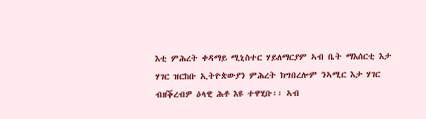እቲ ምሕረት ቀዳማይ ሚኒስተር ሃይለማርያም ኣብ ቤት ማእሰርቲ እታ ሃገር ዝርከቡ ኢትዮጵውያን ምሕረት ክግበረሎም ንኣሚር እታ ሃገር ብዘቕረብዎ ዕላዊ ሕቶ እዩ ተዋሂቡ፡፡ ኣብ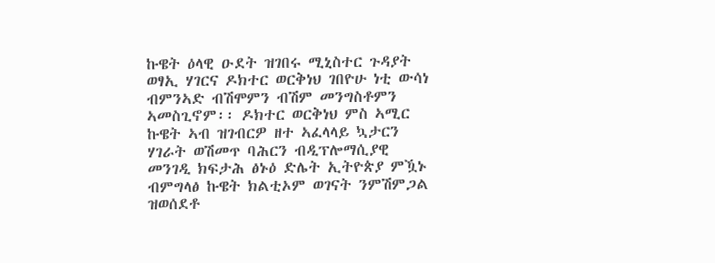ኩዌት ዕላዊ ዑደት ዝገበሩ ሚኒስተር ጉዳያት ወፃኢ ሃገርና ዶክተር ወርቅነህ ገበዮሁ ነቲ ውሳነ ብምንኣድ ብሽሞምን ብሽም መንግስቶምን ኣመስጊኖም፡፡ ዶክተር ወርቅነህ ምስ ኣሚር ኩዌት ኣብ ዝገብርዎ ዘተ ኣፈላላይ ኳታርን ሃገራት ወሽመጥ ባሕርን ብዲፕሎማሲያዊ መንገዲ ክፍታሕ ፅኑዕ ድሌት ኢትዮጵያ ምዃኑ ብምግላፅ ኩዌት ክልቲኦም ወገናት ንምሽምጋል ዝወሰደቶ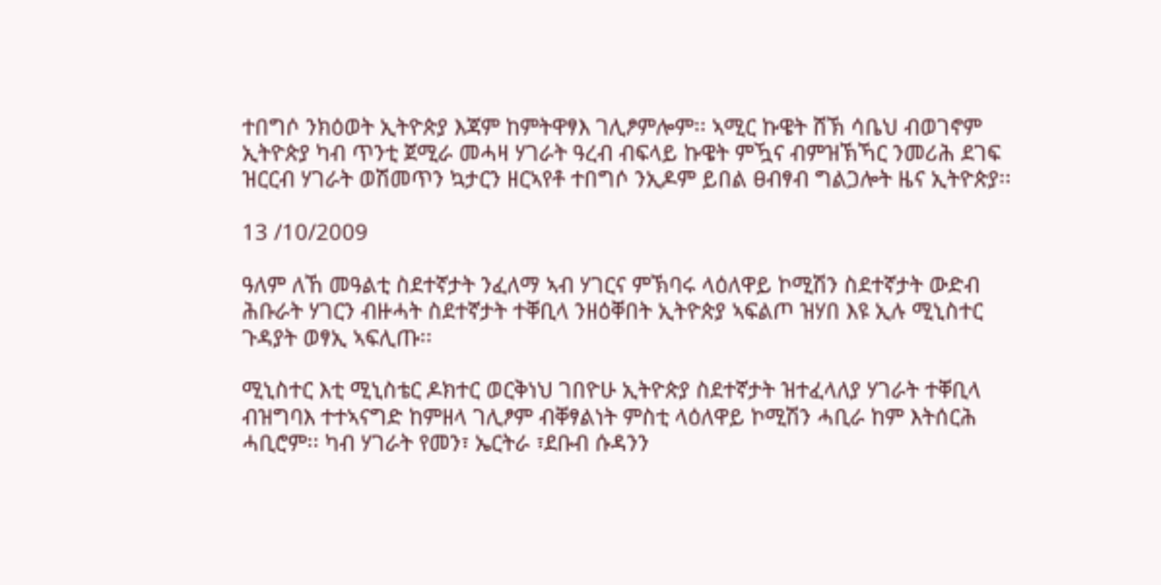ተበግሶ ንክዕወት ኢትዮጵያ እጃም ከምትዋፃእ ገሊፆምሎም፡፡ ኣሚር ኩዌት ሸኽ ሳቤህ ብወገኖም ኢትዮጵያ ካብ ጥንቲ ጀሚራ መሓዛ ሃገራት ዓረብ ብፍላይ ኩዌት ምዃና ብምዝኽኻር ንመሪሕ ደገፍ ዝርርብ ሃገራት ወሽመጥን ኳታርን ዘርኣየቶ ተበግሶ ንኢዶም ይበል ፀብፃብ ግልጋሎት ዜና ኢትዮጵያ፡፡

13 /10/2009

ዓለም ለኸ መዓልቲ ስደተኛታት ንፈለማ ኣብ ሃገርና ምኽባሩ ላዕለዋይ ኮሚሽን ስደተኛታት ውድብ ሕቡራት ሃገርን ብዙሓት ስደተኛታት ተቐቢላ ንዘዕቐበት ኢትዮጵያ ኣፍልጦ ዝሃበ እዩ ኢሉ ሚኒስተር ጉዳያት ወፃኢ ኣፍሊጡ፡፡

ሚኒስተር እቲ ሚኒስቴር ዶክተር ወርቅነህ ገበዮሁ ኢትዮጵያ ስደተኛታት ዝተፈላለያ ሃገራት ተቐቢላ ብዝግባእ ተተኣናግድ ከምዘላ ገሊፆም ብቐፃልነት ምስቲ ላዕለዋይ ኮሚሽን ሓቢራ ከም እትሰርሕ ሓቢሮም፡፡ ካብ ሃገራት የመን፣ ኤርትራ ፣ደቡብ ሱዳንን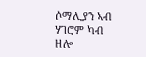ሶማሊያን ኣብ ሃገሮም ካብ ዘሎ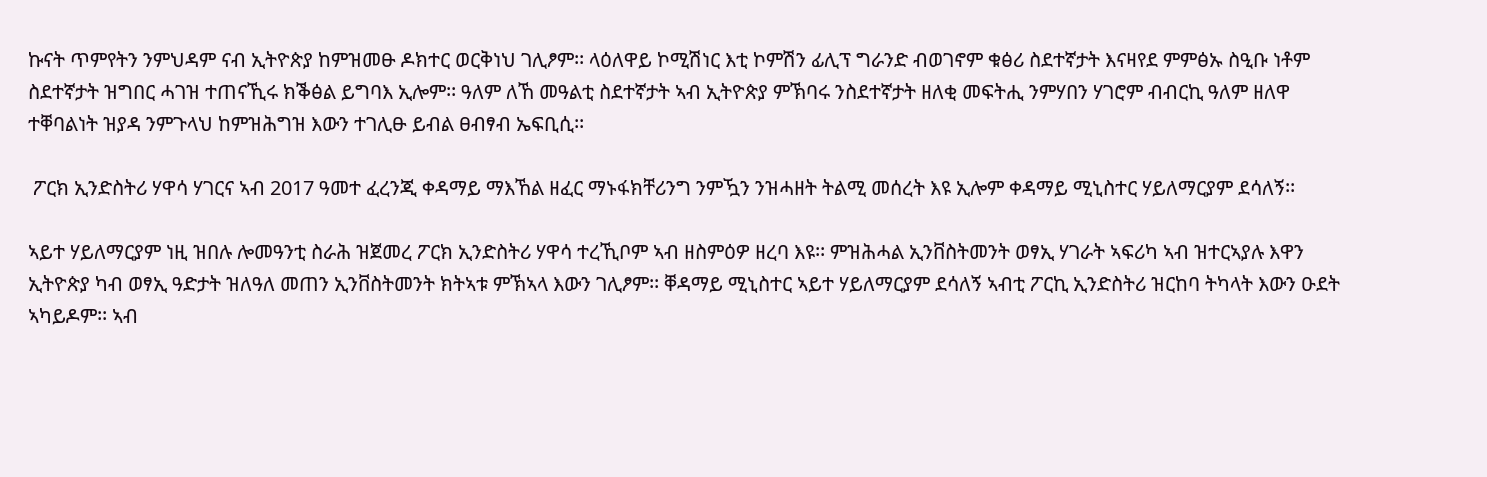ኩናት ጥምየትን ንምህዳም ናብ ኢትዮጵያ ከምዝመፁ ዶክተር ወርቅነህ ገሊፆም፡፡ ላዕለዋይ ኮሚሽነር እቲ ኮምሽን ፊሊፕ ግራንድ ብወገኖም ቁፅሪ ስደተኛታት እናዛየደ ምምፅኡ ስዒቡ ነቶም ስደተኛታት ዝግበር ሓገዝ ተጠናኺሩ ክቕፅል ይግባእ ኢሎም፡፡ ዓለም ለኸ መዓልቲ ስደተኛታት ኣብ ኢትዮጵያ ምኽባሩ ንስደተኛታት ዘለቂ መፍትሒ ንምሃበን ሃገሮም ብብርኪ ዓለም ዘለዋ ተቐባልነት ዝያዳ ንምጉላህ ከምዝሕግዝ እውን ተገሊፁ ይብል ፀብፃብ ኤፍቢሲ፡፡

 ፖርክ ኢንድስትሪ ሃዋሳ ሃገርና ኣብ 2017 ዓመተ ፈረንጂ ቀዳማይ ማእኸል ዘፈር ማኑፋክቸሪንግ ንምዃን ንዝሓዘት ትልሚ መሰረት እዩ ኢሎም ቀዳማይ ሚኒስተር ሃይለማርያም ደሳለኝ፡፡

ኣይተ ሃይለማርያም ነዚ ዝበሉ ሎመዓንቲ ስራሕ ዝጀመረ ፖርክ ኢንድስትሪ ሃዋሳ ተረኺቦም ኣብ ዘስምዕዎ ዘረባ እዩ፡፡ ምዝሕሓል ኢንቨስትመንት ወፃኢ ሃገራት ኣፍሪካ ኣብ ዝተርኣያሉ እዋን ኢትዮጵያ ካብ ወፃኢ ዓድታት ዝለዓለ መጠን ኢንቨስትመንት ክትኣቱ ምኽኣላ እውን ገሊፆም፡፡ ቐዳማይ ሚኒስተር ኣይተ ሃይለማርያም ደሳለኝ ኣብቲ ፖርኪ ኢንድስትሪ ዝርከባ ትካላት እውን ዑደት ኣካይዶም፡፡ ኣብ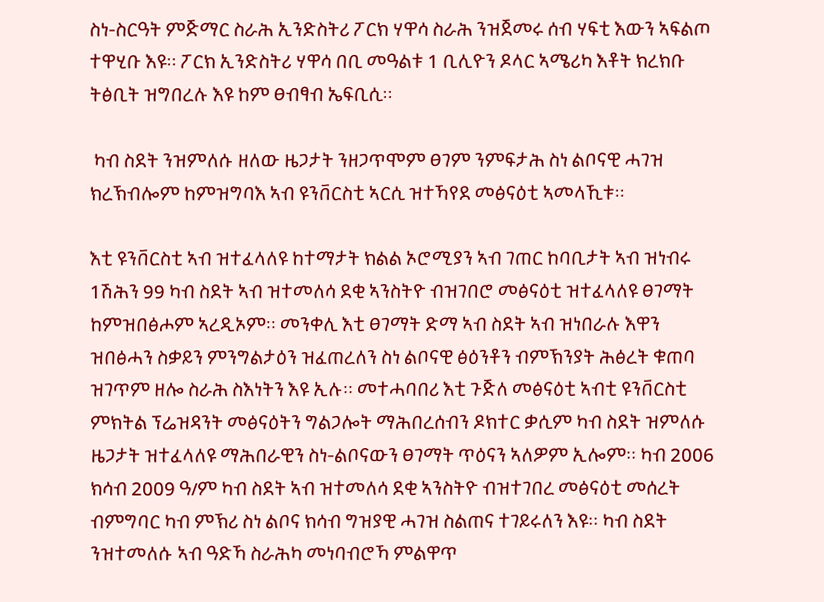ስነ-ስርዓት ምጅማር ስራሕ ኢንድስትሪ ፖርክ ሃዋሳ ስራሕ ንዝጀመሩ ሰብ ሃፍቲ እውን ኣፍልጦ ተዋሂቡ እዩ፡፡ ፖርክ ኢንድስትሪ ሃዋሳ በቢ መዓልቱ 1 ቢሊዮን ዶላር ኣሜሪካ እቶት ክረክቡ ትፅቢት ዝግበረሉ እዩ ከም ፀብፃብ ኤፍቢሲ፡፡

 ካብ ስደት ንዝምለሱ ዘለው ዜጋታት ንዘጋጥሞም ፀገም ንምፍታሕ ስነ ልቦናዊ ሓገዝ ክረኽብሎም ከምዝግባእ ኣብ ዩንቨርስቲ ኣርሲ ዝተኻየደ መፅናዕቲ ኣመላኺቱ፡፡

እቲ ዩንቨርስቲ ኣብ ዝተፈላለዩ ከተማታት ክልል ኦሮሚያን ኣብ ገጠር ከባቢታት ኣብ ዝነብሩ 1ሽሕን 99 ካብ ስደት ኣብ ዝተመለሳ ደቂ ኣንስትዮ ብዝገበሮ መፅናዕቲ ዝተፈላለዩ ፀገማት ከምዝበፅሖም ኣረዲኦም፡፡ መንቀሊ እቲ ፀገማት ድማ ኣብ ስደት ኣብ ዝነበራሉ እዋን ዝበፅሓን ስቃይን ምንግልታዕን ዝፈጠረለን ስነ ልቦናዊ ፅዕንቶን ብምኽንያት ሕፅረት ቁጠባ ዝገጥም ዘሎ ስራሕ ስእነትን እዩ ኢሉ፡፡ መተሓባበሪ እቲ ጉጅለ መፅናዕቲ ኣብቲ ዩንቨርስቲ ምክትል ፕሬዝዳንት መፅናዕትን ግልጋሎት ማሕበረሰብን ዶክተር ቃሲም ካብ ስደት ዝምለሱ ዜጋታት ዝተፈላለዩ ማሕበራዊን ስነ-ልቦናውን ፀገማት ጥዕናን ኣለዎም ኢሎም፡፡ ካብ 2006 ክሳብ 2009 ዓ/ም ካብ ስደት ኣብ ዝተመለሳ ደቂ ኣንስትዮ ብዝተገበረ መፅናዕቲ መሰረት ብምግባር ካብ ምኽሪ ስነ ልቦና ክሳብ ግዝያዊ ሓገዝ ስልጠና ተገይሩለን እዩ፡፡ ካብ ስደት ንዝተመለሱ ኣብ ዓድኻ ስራሕካ መነባብሮኻ ምልዋጥ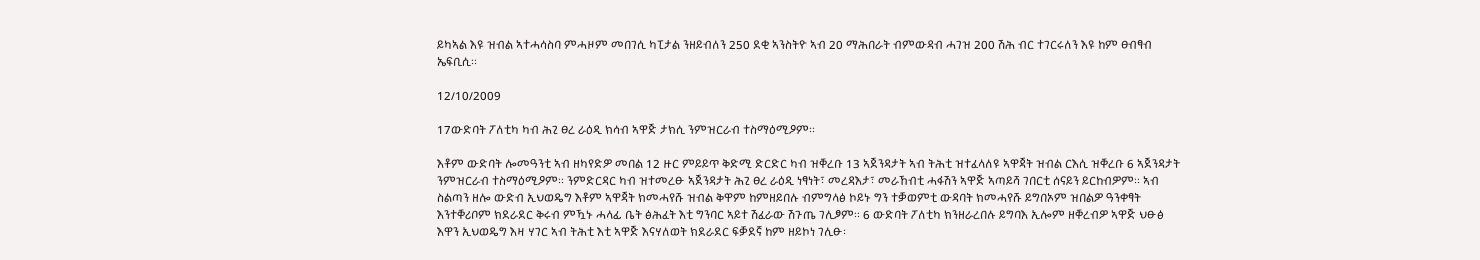ይካኣል እዩ ዝብል ኣተሓሳስባ ምሓዞም መበገሲ ካፒታል ንዘይብለን 250 ደቂ ኣንስትዮ ኣብ 20 ማሕበራት ብምውዳብ ሓገዝ 200 ሽሕ ብር ተገርሩለን እዩ ከም ፀብፃብ ኤፍቢሲ፡፡

12/10/2009

17ውድባት ፖለቲካ ካብ ሕጊ ፀረ ራዕዲ ክሳብ ኣዋጅ ታክሲ ንምዝርራብ ተስማዕሚዖም፡፡

እቶም ውድባት ሎመዓንቲ ኣብ ዘካየድዎ መበል 12 ዙር ምይይጥ ቅድሚ ድርድር ካብ ዝቐረቡ 13 ኣጀንዳታት ኣብ ትሕቲ ዝተፈላለዩ ኣዋጃት ዝብል ርእሲ ዝቐረቡ 6 ኣጀንዳታት ንምዝርራብ ተስማዕሚዖም፡፡ ንምድርዳር ካብ ዝተመረፁ ኣጀንዳታት ሕጊ ፀረ ራዕዲ ነፃነት፣ መረዳእታ፣ መራኸብቲ ሓፋሽን ኣዋጅ ኣጣይሻ ገበርቲ ሰናይን ይርከብዎም፡፡ ኣብ ስልጣን ዘሎ ውድብ ኢህወዴግ እቶም ኣዋጃት ክመሓየሹ ዝብል ቅዋም ከምዘይበሉ ብምግላፅ ኮይኑ ግን ተቓወምቲ ውዳባት ክመሓየሹ ይግበኦም ዝበልዎ ዓንቀፃት እንተቐሪቦም ክደራደር ቅሩብ ምዃኑ ሓላፊ ቤት ፅሕፈት እቲ ግንባር ኣይተ ሽፈራው ሽጉጤ ገሊፆም፡፡ 6 ውድባት ፖለቲካ ክንዘራረበሉ ይግባእ ኢሎም ዘቐረብዎ ኣዋጅ ህፁፅ እዋን ኢህወዴግ እዛ ሃገር ኣብ ትሕቲ እቲ ኣዋጅ እናሃለወት ክደራደር ፍቓደኛ ከም ዘይኮነ ገሊፁ፡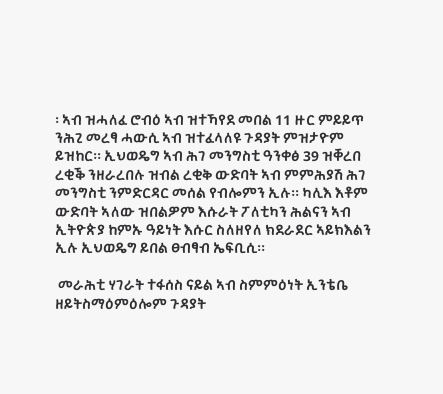፡ ኣብ ዝሓለፈ ሮብዕ ኣብ ዝተኻየደ መበል 11 ዙር ምይይጥ ንሕጊ መረፃ ሓውሲ ኣብ ዝተፈላለዩ ጉዳያት ምዝታዮም ይዝከር፡፡ ኢህወዴግ ኣብ ሕገ መንግስቲ ዓንቀፅ 39 ዝቐረበ ረቂቕ ንዘራረበሉ ዝብል ረቂቅ ውድባት ኣብ ምምሕያሽ ሕገ መንግስቲ ንምድርዳር መሰል የብሎምን ኢሉ፡፡ ካሊእ እቶም ውድባት ኣለው ዝበልዎም እሱራት ፖለቲካን ሕልናን ኣብ ኢትዮጵያ ከምኡ ዓይነት እሱር ስለዘየለ ክደራደር ኣይክእልን ኢሉ ኢህወዴግ ይበል ፀብፃብ ኤፍቢሲ፡፡

 መራሕቲ ሃገራት ተፋሰስ ናይል ኣብ ስምምዕነት ኢንቴቤ ዘይትስማዕምዕሎም ጉዳያት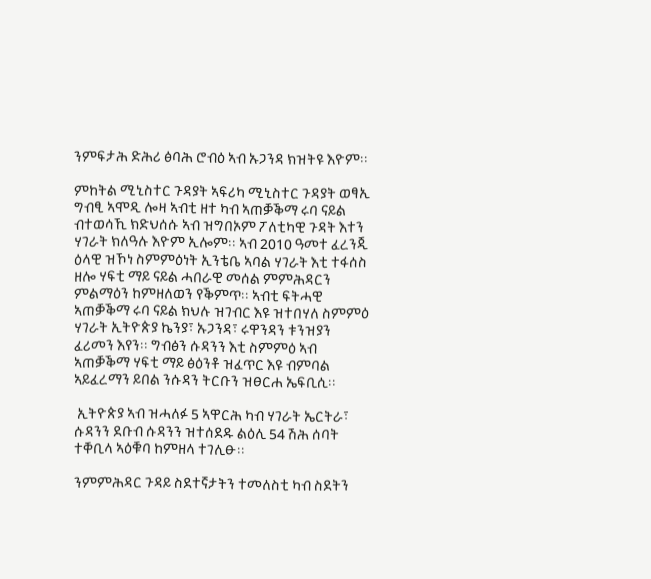ንምፍታሕ ድሕሪ ፅባሕ ሮብዕ ኣብ ኡጋንዳ ክዝትዩ እዮም፡፡

ምከትል ሚኒስተር ጉዳያት ኣፍሪካ ሚኒስተር ጉዳያት ወፃኢ ግብፂ ኣሞዲ ሎዛ ኣብቲ ዘተ ካብ ኣጠቓቕማ ሩባ ናይል ብተወሳኺ ክድህሰሱ ኣብ ዝግበኦም ፖለቲካዊ ጉዳት እተን ሃገራት ክለዓሉ እዮም ኢሎም፡፡ ኣብ 2010 ዓመተ ፈረንጂ ዕላዊ ዝኾነ ስምምዕነት ኢንቴቤ ኣባል ሃገራት እቲ ተፋሰስ ዘሎ ሃፍቲ ማይ ናይል ሓበራዊ መሰል ምምሕዳርን ምልማዕን ከምዘለወን የቕምጥ፡፡ ኣብቲ ፍትሓዊ ኣጠቓቕማ ሩባ ናይል ክህሉ ዝገብር እዩ ዝተበሃለ ስምምዕ ሃገራት ኢትዮጵያ ኬንያ፣ ኡጋንዳ፣ ሩዋንዳን ቱንዝያን ፈሪመን እየን፡፡ ግብፅን ሱዳንን እቲ ስምምዕ ኣብ ኣጠቓቕማ ሃፍቲ ማይ ፅዕንቶ ዝፈጥር እዩ ብምባል ኣይፈረማን ይበል ንሱዳን ትርቡን ዝፀርሐ ኤፍቢሲ፡፡

 ኢትዮጵያ ኣብ ዝሓለፉ 5 ኣዋርሕ ካብ ሃገራት ኤርትራ፣ ሱዳንን ደቡብ ሱዳንን ዝተሰደዱ ልዕሊ 54 ሽሕ ሰባት ተቐቢላ ኣዕቑባ ከምዘላ ተገሊፁ፡፡

ንምምሕዳር ጉዳይ ስደተኛታትን ተመለስቲ ካብ ስደትን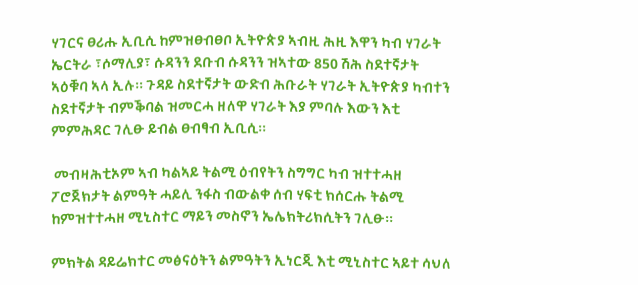ሃገርና ፀሪሑ ኢቢሲ ከምዝፀብፀቦ ኢትዮጵያ ኣብዚ ሕዚ እዋን ካብ ሃገራት ኤርትራ ፣ሶማሊያ፣ ሱዳንን ደቡብ ሱዳንን ዝኣተው 850 ሽሕ ስደተኛታት ኣዕቑባ ኣላ ኢሉ፡፡ ጉዳይ ስደተኛታት ውድብ ሕቡራት ሃገራት ኢትዮጵያ ካብተን ስደተኛታት ብምቕባል ዝመርሓ ዘለዋ ሃገራት እያ ምባሉ እውን እቲ ምምሕዳር ገሊፁ ይብል ፀብፃብ ኢቢሲ፡፡

 መብዛሕቲኦም ኣብ ካልኣይ ትልሚ ዕብየትን ስግግር ካብ ዝተተሓዘ ፖሮጀክታት ልምዓት ሓይሊ ንፋስ ብውልቀ ሰብ ሃፍቲ ክሰርሑ ትልሚ ከምዝተተሓዘ ሚኒስተር ማይን መስኖን ኤሌክትሪክሲትን ገሊፁ፡፡

ምክትል ዳይሬክተር መፅናዕትን ልምዓትን ኢነርጂ እቲ ሚኒስተር ኣይተ ሳህለ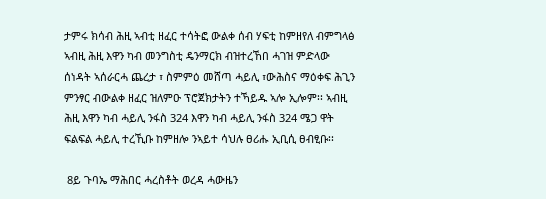ታምሩ ክሳብ ሕዚ ኣብቲ ዘፈር ተሳትፎ ውልቀ ሰብ ሃፍቲ ከምዘየለ ብምግላፅ ኣብዚ ሕዚ እዋን ካብ መንግስቲ ዴንማርክ ብዝተረኸበ ሓገዝ ምድላው ሰነዳት ኣሰራርሓ ጨረታ ፣ ስምምዕ መሸጣ ሓይሊ ፣ውሕስና ማዕቀፍ ሕጊን ምንፃር ብውልቀ ዘፈር ዝለምዑ ፕሮጀክታትን ተኻይዱ ኣሎ ኢሎም፡፡ ኣብዚ ሕዚ እዋን ካብ ሓይሊ ንፋስ 324 እዋን ካብ ሓይሊ ንፋስ 324 ሜጋ ዋት ፍልፍል ሓይሊ ተረኺቡ ከምዘሎ ንኣይተ ሳህሉ ፀሪሑ ኢቢሲ ፀብፂቡ፡፡

 8ይ ጉባኤ ማሕበር ሓረስቶት ወረዳ ሓውዜን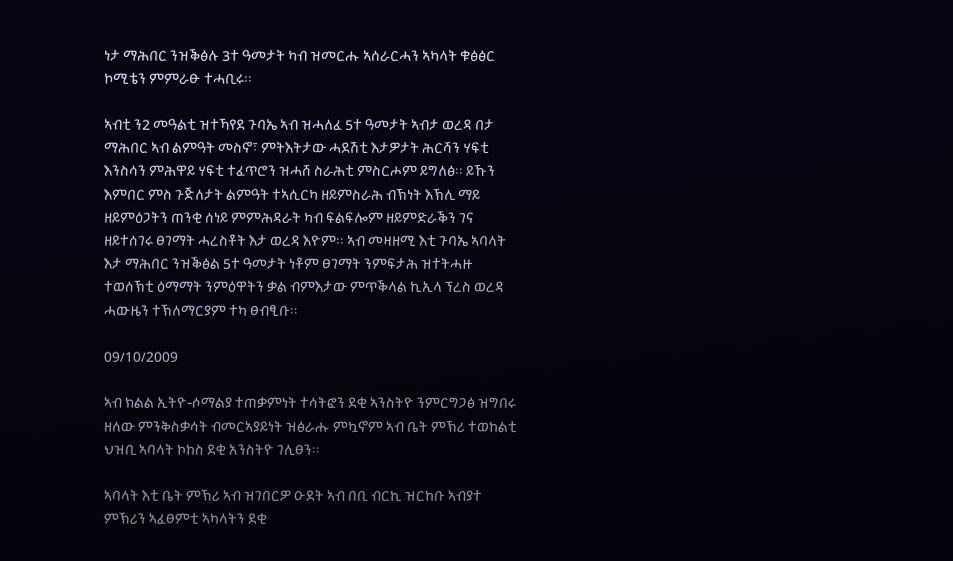ነታ ማሕበር ንዝቕፅሉ 3ተ ዓመታት ካብ ዝመርሑ ኣሰራርሓን ኣካላት ቁፅፅር ኮሚቴን ምምራፁ ተሓቢሩ፡፡

ኣብቲ ን2 መዓልቲ ዝተኻየደ ጉባኤ ኣብ ዝሓለፈ 5ተ ዓመታት ኣብታ ወረዳ በታ ማሕበር ኣብ ልምዓት መስኖ፣ ምትእትታው ሓደሽቲ እታዎታት ሕርሻን ሃፍቲ እንስሳን ምሕዋይ ሃፍቲ ተፈጥሮን ዝሓሸ ስራሕቲ ምስርሖም ይግለፅ፡፡ ይኹን እምበር ምስ ጉጅለታት ልምዓት ተኣሲርካ ዘይምስራሕ ብኽነት እኽሊ ማይ ዘይምዕጋትን ጠንቂ ሰነይ ምምሕዳራት ካብ ፍልፍሎም ዘይምድራቕን ገና ዘይተሰገሩ ፀገማት ሓረስቶት እታ ወረዳ እዮም፡፡ ኣብ መዛዘሚ እቲ ጉባኤ ኣባላት እታ ማሕበር ንዝቕፅል 5ተ ዓመታት ነቶም ፀገማት ንምፍታሕ ዝተትሓዙ ተወሰኽቲ ዕማማት ንምዕዋትን ቃል ብምእታው ምጥቕላል ኪኢላ ፕረስ ወረዳ ሓውዜን ተኽለማርያም ተካ ፀብፂቡ፡፡

09/10/2009

ኣብ ክልል ኢትዮ-ሶማልያ ተጠቃምነት ተሳትፎን ደቂ ኣንስትዮ ንምርግጋፅ ዝግበሩ ዘለው ምንቅስቃሳት ብመርኣያይነት ዝፅራሑ ምኳኖም ኣብ ቤት ምኽሪ ተወከልቲ ህዝቢ ኣባላት ኮከስ ደቂ አንስትዮ ገሊፀን፡፡

ኣባላት እቲ ቤት ምኽሪ ኣብ ዝገበርዎ ዑደት ኣብ በቢ ብርኪ ዝርከቡ ኣብያተ ምኽሪን ኣፈፀምቲ ኣካላትን ደቂ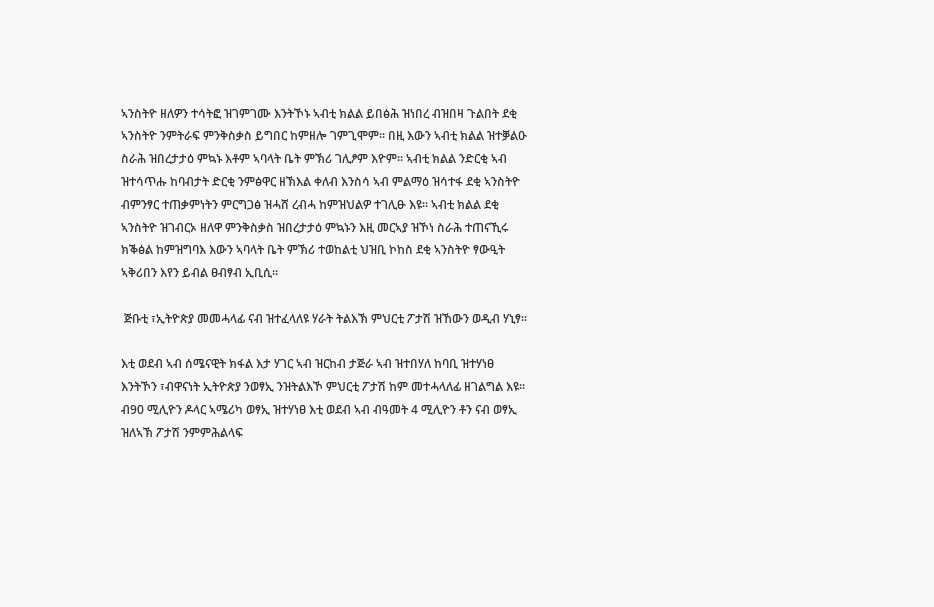ኣንስትዮ ዘለዎን ተሳትፎ ዝገምገሙ እንትኾኑ ኣብቲ ክልል ይበፅሕ ዝነበረ ብዝበዛ ጉልበት ደቂ ኣንስትዮ ንምትራፍ ምንቅስቃስ ይግበር ከምዘሎ ገምጊሞም፡፡ በዚ እውን ኣብቲ ክልል ዝተቓልዑ ስራሕ ዝበረታታዕ ምኳኑ እቶም ኣባላት ቤት ምኽሪ ገሊፆም እዮም፡፡ ኣብቲ ክልል ንድርቂ ኣብ ዝተሳጥሑ ከባብታት ድርቂ ንምፅዋር ዘኽእል ቀለብ እንስሳ ኣብ ምልማዕ ዝሳተፋ ደቂ ኣንስትዮ ብምንፃር ተጠቃምነትን ምርግጋፅ ዝሓሸ ረብሓ ከምዝህልዎ ተገሊፁ እዩ፡፡ ኣብቲ ክልል ደቂ ኣንስትዮ ዝገብርኦ ዘለዋ ምንቅስቃስ ዝበረታታዕ ምኳኑን እዚ መርኣያ ዝኾነ ስራሕ ተጠናኺሩ ክቕፅል ከምዝግባእ እውን ኣባላት ቤት ምኽሪ ተወከልቲ ህዝቢ ኮከስ ደቂ ኣንስትዮ ፃውዒት ኣቅሪበን እየን ይብል ፀብፃብ ኢቢሲ፡፡

 ጅቡቲ ፣ኢትዮጵያ መመሓላፊ ናብ ዝተፈላለዩ ሃራት ትልእኽ ምህርቲ ፖታሽ ዝኸውን ወዲብ ሃኒፃ፡፡

እቲ ወደብ ኣብ ሰሜናዊት ክፋል እታ ሃገር ኣብ ዝርከብ ታጅራ ኣብ ዝተበሃለ ከባቢ ዝተሃነፀ እንትኾን ፣ብዋናነት ኢትዮጵያ ንወፃኢ ንዝትልእኾ ምህርቲ ፖታሽ ከም መተሓላለፊ ዘገልግል እዩ፡፡ ብ90 ሚሊዮን ዶላር ኣሜሪካ ወፃኢ ዝተሃነፀ እቲ ወደብ ኣብ ብዓመት 4 ሚሊዮን ቶን ናብ ወፃኢ ዝለኣኽ ፖታሽ ንምምሕልላፍ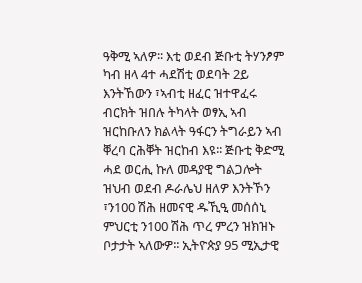ዓቅሚ ኣለዎ፡፡ እቲ ወደብ ጅቡቲ ትሃንፆም ካብ ዘላ 4ተ ሓደሽቲ ወደባት 2ይ እንትኸውን ፣ኣብቲ ዘፈር ዝተዋፈሩ ብርክት ዝበሉ ትካላት ወፃኢ ኣብ ዝርከቡለን ክልላት ዓፋርን ትግራይን ኣብ ቐረባ ርሕቐት ዝርከብ እዩ፡፡ ጅቡቲ ቅድሚ ሓደ ወርሒ ኩለ መዳያዊ ግልጋሎት ዝህብ ወደብ ዶራሌህ ዘለዎ እንትኾን ፣ን100 ሽሕ ዘመናዊ ዱኺዒ መሰሰኒ ምህርቲ ን100 ሽሕ ጥረ ምረን ዝክዝኑ ቦታታት ኣለውዎ፡፡ ኢትዮጵያ 95 ሚኢታዊ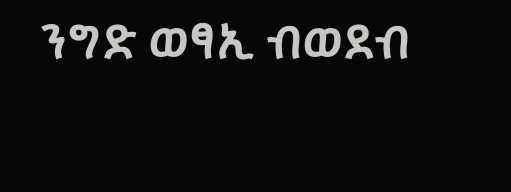ንግድ ወፃኢ ብወደብ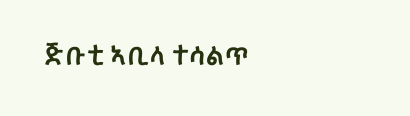ጅቡቲ ኣቢላ ተሳልጥ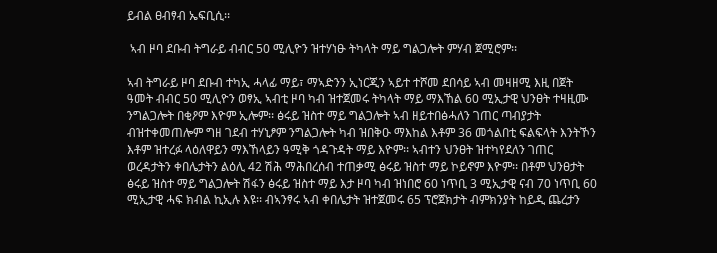ይብል ፀብፃብ ኤፍቢሲ፡፡

 ኣብ ዞባ ደቡብ ትግራይ ብብር 50 ሚሊዮን ዝተሃነፁ ትካላት ማይ ግልጋሎት ምሃብ ጀሚሮም፡፡

ኣብ ትግራይ ዞባ ደቡብ ተካኢ ሓላፊ ማይ፣ ማኣድንን ኢነርጂን ኣይተ ተሾመ ደበሳይ ኣብ መዛዘሚ እዚ በጀት ዓመት ብብር 50 ሚሊዮን ወፃኢ ኣብቲ ዞባ ካብ ዝተጀመሩ ትካላት ማይ ማእኸል 60 ሚኢታዊ ህንፀት ተዛዚሙ ንግልጋሎት በቂዖም እዮም ኢሎም፡፡ ፅሩይ ዝስተ ማይ ግልጋሎት ኣብ ዘይተበፅሓለን ገጠር ጣብያታት ብዝተቀመጠሎም ግዘ ገደብ ተሃኒፆም ንግልጋሎት ካብ ዝበቅዑ ማእከል እቶም 36 መጎልበቲ ፍልፍላት እንትኾን እቶም ዝተረፉ ላዕለዋይን ማእኸላይን ዓሚቅ ጎዳጉዳት ማይ እዮም፡፡ ኣብተን ህንፀት ዝተካየደለን ገጠር ወረዳታትን ቀበሌታትን ልዕሊ 42 ሽሕ ማሕበረሰብ ተጠቃሚ ፅሩይ ዝስተ ማይ ኮይኖም እዮም፡፡ በቶም ህንፀታት ፅሩይ ዝስተ ማይ ግልጋሎት ሽፋን ፅሩይ ዝስተ ማይ እታ ዞባ ካብ ዝነበሮ 60 ነጥቢ 3 ሚኢታዊ ናብ 70 ነጥቢ 60 ሚኢታዊ ሓፍ ክብል ኪኢሉ እዩ፡፡ ብኣንፃሩ ኣብ ቀበሌታት ዝተጀመሩ 65 ፕሮጀክታት ብምክንያት ከይዲ ጨረታን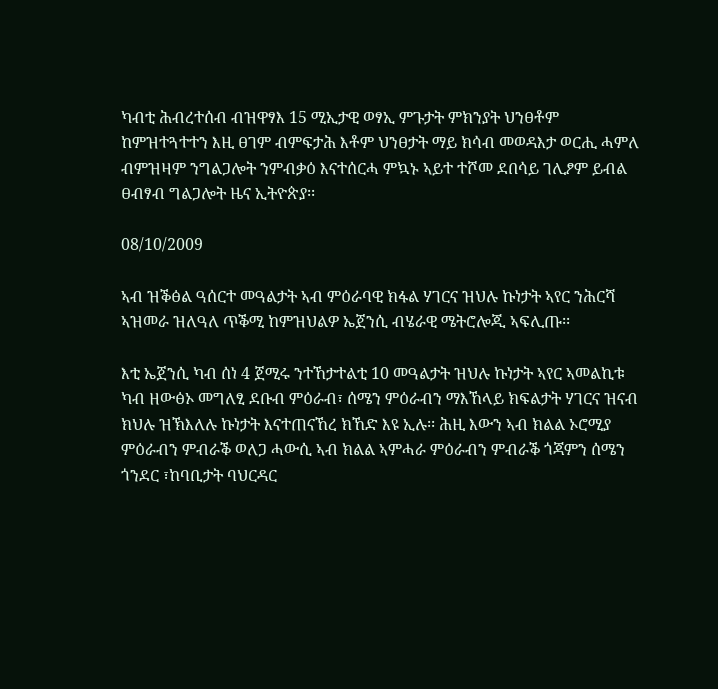ካብቲ ሕብረተሰብ ብዝዋፃእ 15 ሚኢታዊ ወፃኢ ምጉታት ምክንያት ህንፀቶም ከምዝተጓተተን እዚ ፀገም ብምፍታሕ እቶም ህንፀታት ማይ ክሳብ መወዳእታ ወርሒ ሓምለ ብምዝዛም ንግልጋሎት ንምብቃዕ እናተሰርሓ ምኳኑ ኣይተ ተሾመ ደበሳይ ገሊፆም ይብል ፀብፃብ ግልጋሎት ዜና ኢትዮጵያ፡፡

08/10/2009

ኣብ ዝቕፅል ዓሰርተ መዓልታት ኣብ ምዕራባዊ ክፋል ሃገርና ዝህሉ ኩነታት ኣየር ንሕርሻ ኣዝመራ ዝለዓለ ጥቕሚ ከምዝህልዎ ኤጀንሲ ብሄራዊ ሜትሮሎጂ ኣፍሊጡ፡፡

እቲ ኤጀንሲ ካብ ሰነ 4 ጀሚሩ ንተኸታተልቲ 10 መዓልታት ዝህሉ ኩነታት ኣየር ኣመልኪቱ ካብ ዘውፅኦ መግለፂ ደቡብ ምዕራብ፣ ሰሜን ምዕራብን ማእኸላይ ክፍልታት ሃገርና ዝናብ ክህሉ ዝኽእለሉ ኩነታት እናተጠናኸረ ክኸድ እዩ ኢሉ፡፡ ሕዚ እውን ኣብ ክልል ኦሮሚያ ምዕራብን ምብራቕ ወለጋ ሓውሲ ኣብ ክልል ኣምሓራ ምዕራብን ምብራቕ ጎጃምን ሰሜን ጎንደር ፣ከባቢታት ባህርዳር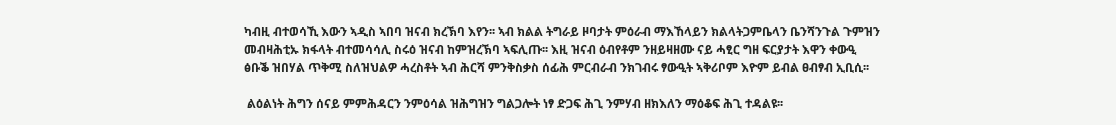ካብዚ ብተወሳኺ እውን ኣዲስ ኣበባ ዝናብ ክረኽባ እየን፡፡ ኣብ ክልል ትግራይ ዞባታት ምዕራብ ማእኸላይን ክልላትጋምቤላን ቤንሻንጉል ጉምዝን መብዛሕቲኡ ክፋላት ብተመሳሳሊ ስሩዕ ዝናብ ከምዝረኽባ ኣፍሊጡ፡፡ እዚ ዝናብ ዕብየቶም ንዘይዛዘሙ ናይ ሓፂር ግዘ ፍርያታት እዋን ቀውዒ ፅቡቕ ዝበሃል ጥቅሚ ስለዝህልዎ ሓረስቶት ኣብ ሕርሻ ምንቅስቃስ ሰፊሕ ምርብራብ ንክገብሩ ፃውዒት ኣቅሪቦም እዮም ይብል ፀብፃብ ኢቢሲ፡፡

 ልዕልነት ሕግን ሰናይ ምምሕዳርን ንምዕሳል ዝሕግዝን ግልጋሎት ነፃ ድጋፍ ሕጊ ንምሃብ ዘክእለን ማዕቆፍ ሕጊ ተዳልዩ፡፡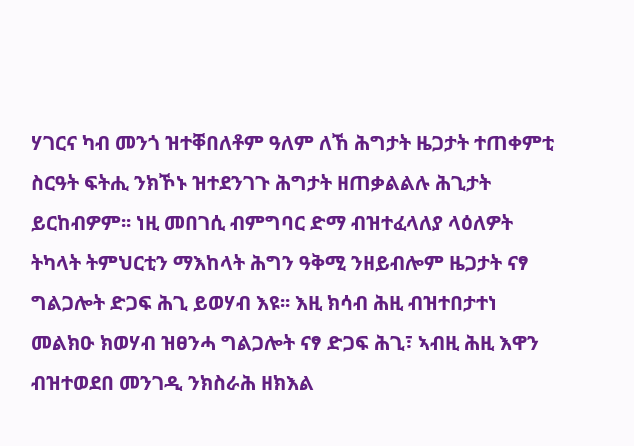ሃገርና ካብ መንጎ ዝተቐበለቶም ዓለም ለኸ ሕግታት ዜጋታት ተጠቀምቲ ስርዓት ፍትሒ ንክኾኑ ዝተደንገጉ ሕግታት ዘጠቃልልሉ ሕጊታት ይርከብዎም፡፡ ነዚ መበገሲ ብምግባር ድማ ብዝተፈላለያ ላዕለዎት ትካላት ትምህርቲን ማእከላት ሕግን ዓቅሚ ንዘይብሎም ዜጋታት ናፃ ግልጋሎት ድጋፍ ሕጊ ይወሃብ እዩ፡፡ እዚ ክሳብ ሕዚ ብዝተበታተነ መልክዑ ክወሃብ ዝፀንሓ ግልጋሎት ናፃ ድጋፍ ሕጊ፣ ኣብዚ ሕዚ እዋን ብዝተወደበ መንገዲ ንክስራሕ ዘክእል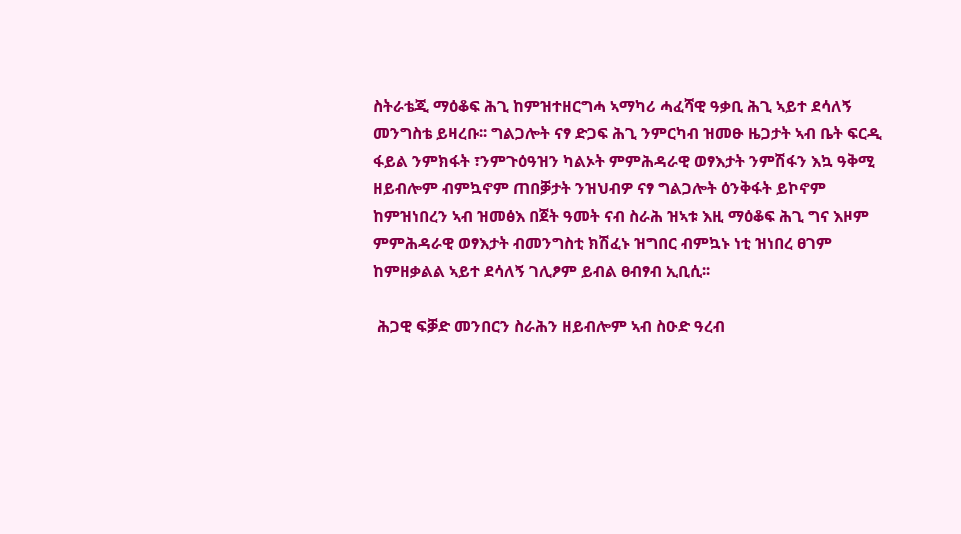ስትራቴጂ ማዕቆፍ ሕጊ ከምዝተዘርግሓ ኣማካሪ ሓፈሻዊ ዓቃቢ ሕጊ ኣይተ ደሳለኝ መንግስቴ ይዛረቡ፡፡ ግልጋሎት ናፃ ድጋፍ ሕጊ ንምርካብ ዝመፁ ዜጋታት ኣብ ቤት ፍርዲ ፋይል ንምክፋት ፣ንምጉዕዓዝን ካልኦት ምምሕዳራዊ ወፃእታት ንምሽፋን እኳ ዓቅሚ ዘይብሎም ብምኳኖም ጠበቓታት ንዝህብዎ ናፃ ግልጋሎት ዕንቅፋት ይኮኖም ከምዝነበረን ኣብ ዝመፅእ በጀት ዓመት ናብ ስራሕ ዝኣቱ እዚ ማዕቆፍ ሕጊ ግና እዞም ምምሕዳራዊ ወፃእታት ብመንግስቲ ክሽፈኑ ዝግበር ብምኳኑ ነቲ ዝነበረ ፀገም ከምዘቃልል ኣይተ ደሳለኝ ገሊፆም ይብል ፀብፃብ ኢቢሲ፡፡

 ሕጋዊ ፍቓድ መንበርን ስራሕን ዘይብሎም ኣብ ስዑድ ዓረብ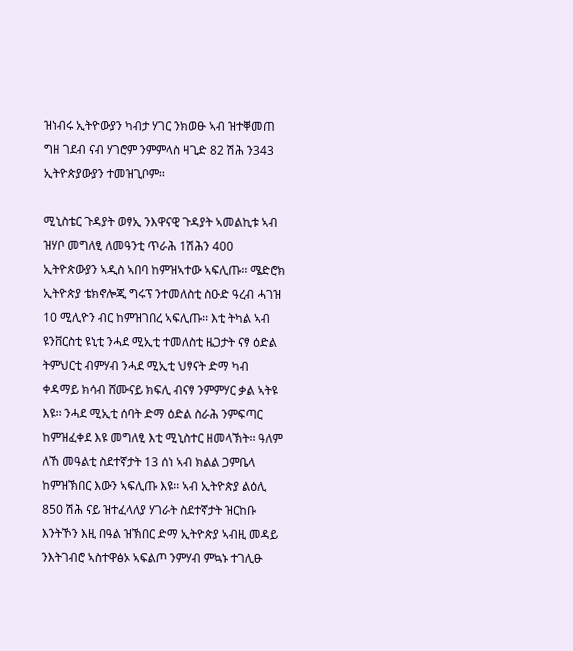ዝነብሩ ኢትዮውያን ካብታ ሃገር ንክወፁ ኣብ ዝተቐመጠ ግዘ ገደብ ናብ ሃገሮም ንምምላስ ዛጊድ 82 ሽሕ ን343 ኢትዮጵያውያን ተመዝጊቦም፡፡

ሚኒስቴር ጉዳያት ወፃኢ ንእዋናዊ ጉዳያት ኣመልኪቱ ኣብ ዝሃቦ መግለፂ ለመዓንቲ ጥራሕ 1ሽሕን 400 ኢትዮጵውያን ኣዲስ ኣበባ ከምዝኣተው ኣፍሊጡ፡፡ ሜድሮክ ኢትዮጵያ ቴክኖሎጂ ግሩፕ ንተመለስቲ ስዑድ ዓረብ ሓገዝ 10 ሚሊዮን ብር ከምዝገበረ ኣፍሊጡ፡፡ እቲ ትካል ኣብ ዩንቨርስቲ ዩኒቲ ንሓደ ሚኢቲ ተመለስቲ ዜጋታት ናፃ ዕድል ትምህርቲ ብምሃብ ንሓደ ሚኢቲ ህፃናት ድማ ካብ ቀዳማይ ክሳብ ሸሙናይ ክፍሊ ብናፃ ንምምሃር ቃል ኣትዩ እዩ፡፡ ንሓደ ሚኢቲ ሰባት ድማ ዕድል ስራሕ ንምፍጣር ከምዝፈቀደ እዩ መግለፂ እቲ ሚኒስተር ዘመላኽት፡፡ ዓለም ለኸ መዓልቲ ስደተኛታት 13 ሰነ ኣብ ክልል ጋምቤላ ከምዝኽበር እውን ኣፍሊጡ እዩ፡፡ ኣብ ኢትዮጵያ ልዕሊ 850 ሽሕ ናይ ዝተፈላለያ ሃገራት ስደተኛታት ዝርከቡ እንትኾን እዚ በዓል ዝኽበር ድማ ኢትዮጵያ ኣብዚ መዳይ ንእትገብሮ ኣስተዋፅኦ ኣፍልጦ ንምሃብ ምኳኑ ተገሊፁ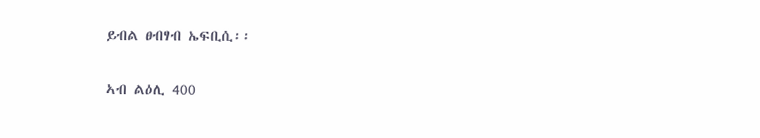ይብል ፀብፃብ ኤፍቢሲ፡፡

ኣብ ልዕሊ 400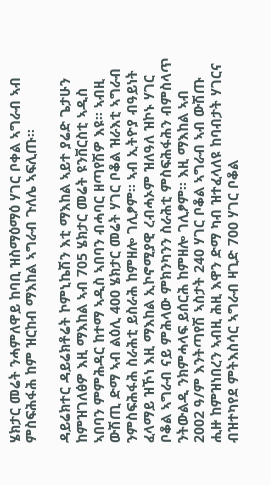ሄክታር መሬት ንሓምለዋይ ከባቢ ዝስማዕማዕ ሃገር ቦቀል ኣግራብ ኣብ ምስፍሕፋሕ ከም ዝርከብ ማእከል ኣግራብ ጉለሌ ኣፍሊጡ፡፡

ዳይሬክተር ዳይሬክቶሬት ኮምኒኬሽን እቲ ማእከል ኣይተ ያሬድ ጌታሁን ከምዝገለፅዎ እዚ ማእከል ኣብ 705 ሄክታር መሬት ዩንቨርስቲ ኣዲስ ኣበባን ምምሕዳር ከተማ ኣዲስ ኣበባን ብሓባር ዘጣየሽዎ እዩ፡፡ ኣብዚ ውሽጢ ድማ ኣብ ልዕሊ 400 ሄክታር መሬት ሃገር ቦቆል ዝራእቲ ኣግራብ ንምስፍሕፋሕ ስራሕቲ ይስራሕ ከምዘሎ ገሊፆም፡፡ ኣብ ኢትዮያ ብዓይነት ፈላማይ ዝኾነ እዚ ማእከል ኢኮኖሚያዊ ረብሓኦም ዝለዓለ ዝኮኑ ሃገር ቦቆል ኣግራብ ናይ ምሕላው ምክንካንን ስራሕቲ ምስፍሕፋሕን ብምስላጥ ንትውልዲ ንክምሓላፍ ይሰርሕ ከምዘሎ ገሊፆም፡፡ እዚ ማእከል ኣብ 2002 ዓ/ም እንትጣየሽ ኣስታት 240 ሃገር ቦቆል ኣግራብ ኣብ ውሽጡ ሒዙ ከምዝነበረን ኣብዚ ሕዚ እዋን ድማ ካብ ዝተፈላለዩ ከባብታት ሃገርና ብዝተካየደ ምትእስሳር ኣግራብ ዛጊድ 700 ሃገር ቦቆል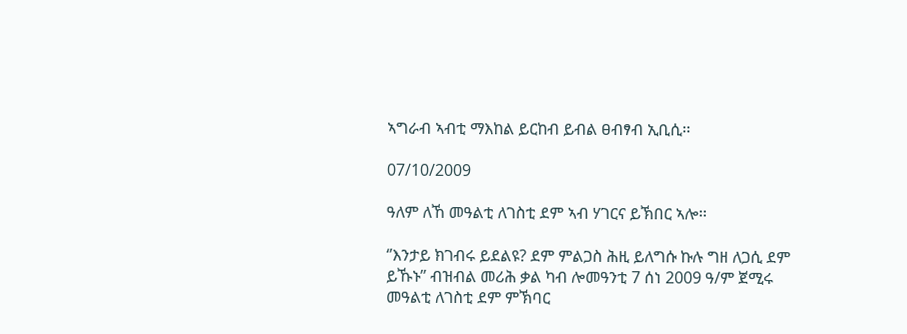ኣግራብ ኣብቲ ማእከል ይርከብ ይብል ፀብፃብ ኢቢሲ፡፡

07/10/2009

ዓለም ለኸ መዓልቲ ለገስቲ ደም ኣብ ሃገርና ይኽበር ኣሎ፡፡

‘’እንታይ ክገብሩ ይደልዩ? ደም ምልጋስ ሕዚ ይለግሱ ኩሉ ግዘ ለጋሲ ደም ይኹኑ’’ ብዝብል መሪሕ ቃል ካብ ሎመዓንቲ 7 ሰነ 2009 ዓ/ም ጀሚሩ መዓልቲ ለገስቲ ደም ምኽባር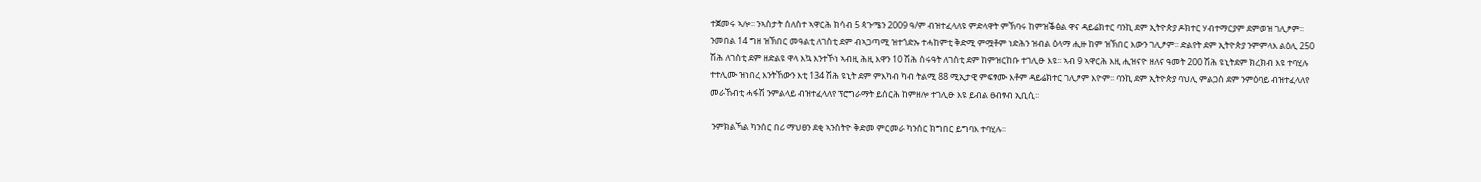ተጀመሩ ኣሎ፡፡ ንኣስታት ሰለስተ ኣዋርሕ ክሳብ 5 ጳጉሜን 2009 ዓ/ም ብዝተፈላለዩ ምድላዋት ምኽባሩ ከምዝቕፅል ዋና ዳይሬክተር ባንኪ ደም ኢትዮጵያ ዶክተር ሃብተማርያም ደምወዝ ገሊፆም፡፡ ንመበል 14 ግዘ ዝኽበር መዓልቲ ለገስቲ ደም ብኣጋጣሚ ዝተጎድኡ ተሓከምቲ ቅድሚ ምሟቶም ነድሕን ዝብል ዕላማ ሒዙ ከም ዝኽበር እውን ገሊፆም፡፡ ድልየት ደም ኢትዮጵያ ንምምላእ ልዕሊ 250 ሽሕ ለገስቲ ደም ዘድልዩ ዋላ እኳ እንተኾነ ኣብዚ ሕዚ እዋን 10 ሽሕ ስሩዓት ለገስቲ ደም ከምዝርከቡ ተገሊፁ እዩ፡፡ ኣብ 9 ኣዋርሕ እዚ ሒዝናዮ ዘለና ዓመት 200 ሽሕ ዩኒትደም ክረክብ እዩ ተባሂሉ ተተሊሙ ዝነበረ እንትኸውን እቲ 134 ሽሕ ዩኒት ደም ምእካብ ካብ ትልሚ 88 ሚኢታዊ ምፍፃሙ እቶም ዳይሬክተር ገሊፆም እዮም፡፡ ባንኪ ደም ኢትዮጵያ ባህሊ ምልጋስ ደም ንምዕባይ ብዝተፈላለየ መራኸብቲ ሓፋሽ ንምልላይ ብዝተፈላለየ ፕሮግራማት ይሰርሕ ከምዘሎ ተገሊፁ እዩ ይብል ፀብፃብ ኢቢሲ፡፡

 ንምክልኻል ካንሰር በሪ ማህፀን ደቂ ኣንስትዮ ቅድመ ምርመራ ካንሰር ክግበር ይግባእ ተባሂሉ፡፡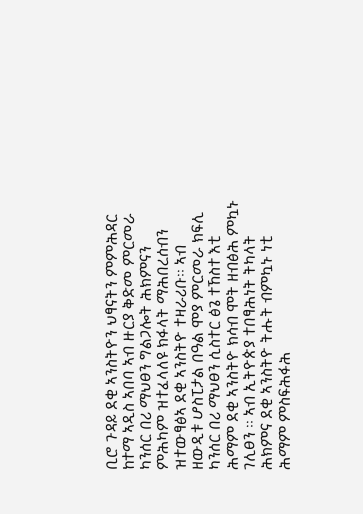ቢሮ ጉዳይ ደቂ ኣንስትዮን ህፃናትን ምምሕዳር ከተማ ኣዲስ ኣበባ ኣብ ዙርያ ቅድመ ምርመራ ካንሰር በሪ ማህፀን ግልጋሎት ሕክምናን ምሕካም ዝተፈላለዩ ክፋላት ማሕበረሰብን ዝተውፃፅኣ ደቂ ኣንስትዮ ተዛራሪቡ፡፡ ኣብ ዘውዲቱ ሆስፒታል በዓል ሞያ ምርመራ ክፍሊ ካንሰር በሪ ማህፀን ሲስተር ፅጌ ተኸስተ እቲ ሕማም ደቂ ኣንስትዮ ክሳብ ሞት ዘብፅሕ ምኳኑ ገሊፀን ፡፡ ኣብ ኢትዮጵያ ተበፃሕነት ትካላት ሕክምና ደቂ ኣንስትዮ ትሑት ብምኳኑ ነቲ ሕማም ምስፍሕፋሕ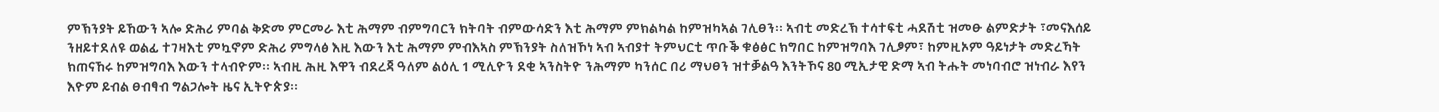ምኽንያት ይኸውን ኣሎ ድሕሪ ምባል ቅድመ ምርመራ እቲ ሕማም ብምግባርን ክትባት ብምውሳድን እቲ ሕማም ምክልካል ከምዝካኣል ገሊፀን፡፡ ኣብቲ መድረኽ ተሳተፍቲ ሓደሽቲ ዝመፁ ልምድታት ፣መናእሰይ ንዘይተደለዩ ወልፊ ተገዛእቲ ምኳኖም ድሕሪ ምግላፅ እዚ እውን እቲ ሕማም ምብእኣስ ምኽንያት ስለዝኾነ ኣብ ኣብያተ ትምህርቲ ጥቡቕ ቁፅፅር ክግበር ከምዝግባእ ገሊፆም፣ ከምዚኦም ዓይነታት መድረኻት ክጠናኸሩ ከምዝግባእ እውን ተላብዮም፡፡ ኣብዚ ሕዚ እዋን ብደረጃ ዓለም ልዕሊ 1 ሚሊዮን ደቂ ኣንስትዮ ንሕማም ካንሰር በሪ ማህፀን ዝተቓልዓ እንትኾና 80 ሚኢታዊ ድማ ኣብ ትሑት መነባብሮ ዝነብራ እየን እዮም ይብል ፀብፃብ ግልጋሎት ዜና ኢትዮጵያ፡፡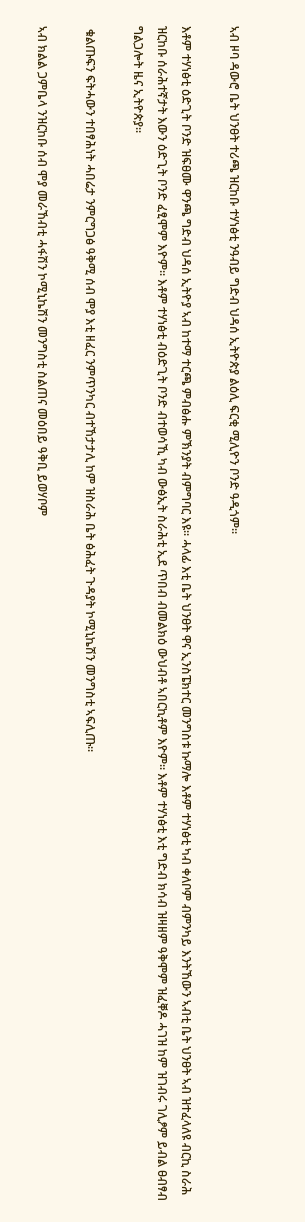ኣብ ዞባ ዳውሮ ቤት ህንፀት ተሪጫ ዝርከቡ ተሃነፅቲ ንዓብይ ግድብ ህዳሰ ኢትዮጵያ ልዕሊ ፍርቂ ሚሊዮን ቦንድ ዓዲጎም፡፡

እቶም ተሃነፅቲ ዕድጊት ቦንድ ዝፍፀሙ ዋንጫ ግድብ ህዳሰ ኢትዮያ ኣብ ከተማ ተርጫ ምብፅሑ ምኽንያት ብምግባር እዩ፡፡ ሓላፊ እቲ ቤት ህንፀት ዋና ኢንስፔክተር መንግስቱ ኩማሎ እቶም ተሃነፅቲ ካብ ቀለቦም ብምንካይ እንትኸውን ኣብቲ ቤት ህንፀት ኣብ ዝተፈላለዩ ብርኪ ስራሕ ዝርከቡ ሰራሕተኛታት እውን ዕድጊት ቦንድ ፈፂሞም እዮም፡፡ እቶም ተሃነፅቲ ብዕድጊት ቦንድ ብተወሳኺ ካብ ውፅኢት ስራሕቲ ኢደ ጥበብ ብመልክዕ ውህብቶ ኣበርኪቶም እዮም፡፡ እቶም ተሃነፅቲ እቲ ግድብ ክሳብ ዝዛዘም ዓቅሞም ዝፈቐዶ ሓገዝ ከም ዝገብሩ ገሊፆም ይብል ፀብፃብ ግልጋሎት ዜና ኢትዮጵያ፡፡

 ቁልጡፍን ፍትሓውን ተበፃሕነት ሓበሬታ ንምርግጋፅ ዓቅሚ ሰብ ሞያ እቲ ዘፈር ንምጥንካር ብተኸታታሊ ከም ዝስራሕ ቤት ፅሕፈት ጉዳያት ኮሚኒኬሽን መንግስቲ ኣፍሊጡ፡፡

ኣብ ክልል ጋምቤላ ንዝርከቡ ሰብ ሞያ መራኸብቲ ሓፋሽን ኮሚኒኬሽን መንግስቲ ስልጠና መዕበይ ዓቅቢ ይወሃቦም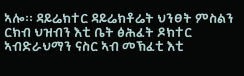ኣሎ፡፡ ዳይሬክተር ዳይሬክቶሬት ህንፀት ምስልን ርክብ ህዝብን እቲ ቤት ፅሕፈት ዶክተር ኣብድራህማን ናስር ኣብ መኽፈቲ እቲ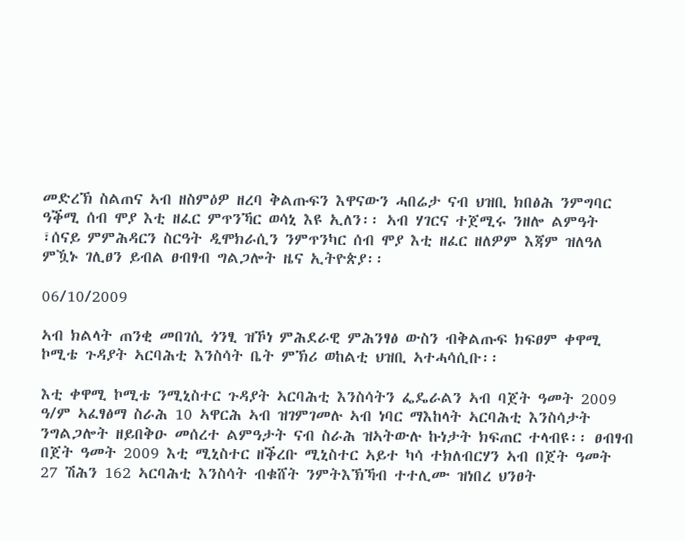መድረኽ ስልጠና ኣብ ዘስምዕዎ ዘረባ ቅልጡፍን እዋናውን ሓበሬታ ናብ ህዝቢ ክበፅሕ ንምግባር ዓቕሚ ሰብ ሞያ እቲ ዘፈር ምጥንኻር ወሳኒ እዩ ኢለን፡፡ ኣብ ሃገርና ተጀሚሩ ንዘሎ ልምዓት ፣ሰናይ ምምሕዳርን ስርዓት ዲሞክራሲን ንምጥንካር ሰብ ሞያ እቲ ዘፈር ዘለዎም እጃም ዝለዓለ ምዃኑ ገሊፀን ይብል ፀብፃብ ግልጋሎት ዜና ኢትዮጵያ፡፡

06/10/2009

ኣብ ክልላት ጠንቂ መበገሲ ጎንፂ ዝኾነ ምሕደራዊ ምሕንፃፅ ውስን ብቅልጡፍ ክፍፀም ቀዋሚ ኮሚቴ ጉዳያት ኣርባሕቲ እንስሳት ቤት ምኽሪ ወከልቲ ህዝቢ ኣተሓሳሲቡ፡፡

እቲ ቀዋሚ ኮሚቴ ንሚኒስተር ጉዳያት ኣርባሕቲ እንስሳትን ፌዴራልን ኣብ ባጀት ዓመት 2009 ዓ/ም ኣፈፃፅማ ስራሕ 10 ኣዋርሕ ኣብ ዝገምገመሉ ኣብ ነባር ማእከላት ኣርባሕቲ እንስሳታት ንግልጋሎት ዘይበቅዑ መሰረተ ልምዓታት ናብ ስራሕ ዝኣትውሉ ኩነታት ክፍጠር ተላብዩ፡፡ ፀብፃብ በጀት ዓመት 2009 እቲ ሚኒስተር ዘቕረቡ ሚኒስተር ኣይተ ካሳ ተክለብርሃን ኣብ በጀት ዓመት 27 ሽሕን 162 ኣርባሕቲ እንስሳት ብቁሸት ንምትእኽኻብ ተተሊሙ ዝነበረ ህንፀት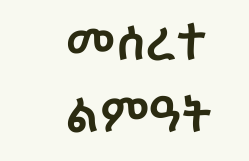መሰረተ ልምዓት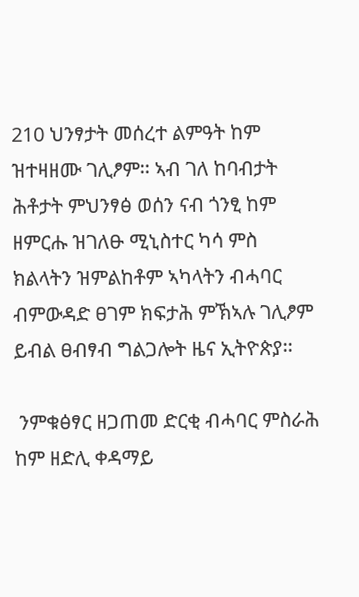210 ህንፃታት መሰረተ ልምዓት ከም ዝተዛዘሙ ገሊፆም፡፡ ኣብ ገለ ከባብታት ሕቶታት ምህንፃፅ ወሰን ናብ ጎንፂ ከም ዘምርሑ ዝገለፁ ሚኒስተር ካሳ ምስ ክልላትን ዝምልከቶም ኣካላትን ብሓባር ብምውዳድ ፀገም ክፍታሕ ምኽኣሉ ገሊፆም ይብል ፀብፃብ ግልጋሎት ዜና ኢትዮጵያ፡፡

 ንምቁፅፃር ዘጋጠመ ድርቂ ብሓባር ምስራሕ ከም ዘድሊ ቀዳማይ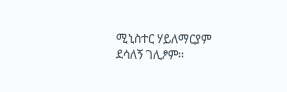ሚኒስተር ሃይለማርያም ደሳለኝ ገሊፆም፡፡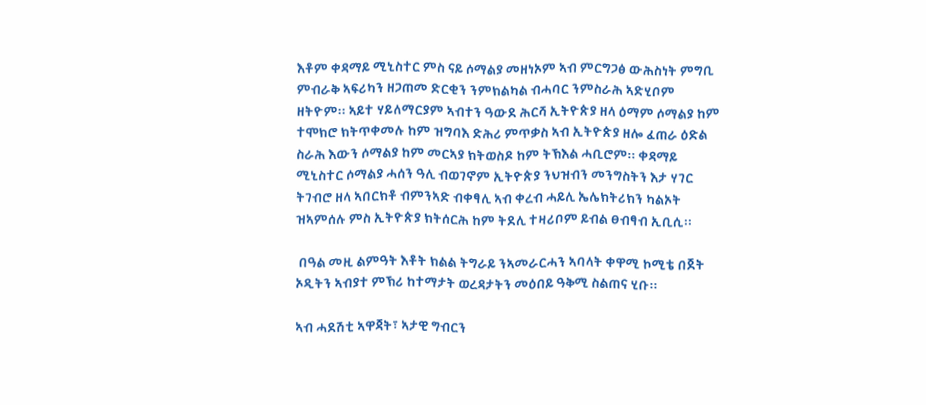እቶም ቀዳማይ ሚኒስተር ምስ ናይ ሶማልያ መዘነኦም ኣብ ምርግጋፅ ውሕስነት ምግቢ ምብራቅ ኣፍሪካን ዘጋጠመ ድርቂን ንምክልካል ብሓባር ንምስራሕ ኣድሂቦም ዘትዮም፡፡ ኣይተ ሃይለማርያም ኣብተን ዓውደ ሕርሻ ኢትዮጵያ ዘላ ዕማም ሶማልያ ከም ተሞክሮ ክትጥቀመሉ ከም ዝግባእ ድሕሪ ምጥቃስ ኣብ ኢትዮጵያ ዘሎ ፈጠራ ዕድል ስራሕ እውን ሶማልያ ከም መርኣያ ክትወስዶ ከም ትኽእል ሓቢሮም፡፡ ቀዳማይ ሚኒስተር ሶማልያ ሓሰን ዓሊ ብወገኖም ኢትዮጵያ ንህዝብን መንግስትን እታ ሃገር ትገብሮ ዘላ ኣበርክቶ ብምንኣድ ብቀፃሊ ኣብ ቀረብ ሓይሊ ኤሌክትሪክን ካልኦት ዝኣምሰሉ ምስ ኢትዮጵያ ክትሰርሕ ከም ትደሊ ተዛሪቦም ይብል ፀብፃብ ኢቢሲ፡፡

 በዓል መዚ ልምዓት እቶት ክልል ትግራይ ንኣመራርሓን ኣባላት ቀዋሚ ኮሚቴ በጀት ኦዲትን ኣብያተ ምኽሪ ከተማታት ወረዳታትን መዕበይ ዓቅሚ ስልጠና ሂቡ፡፡

ኣብ ሓደሽቲ ኣዋጃት፣ ኣታዊ ግብርን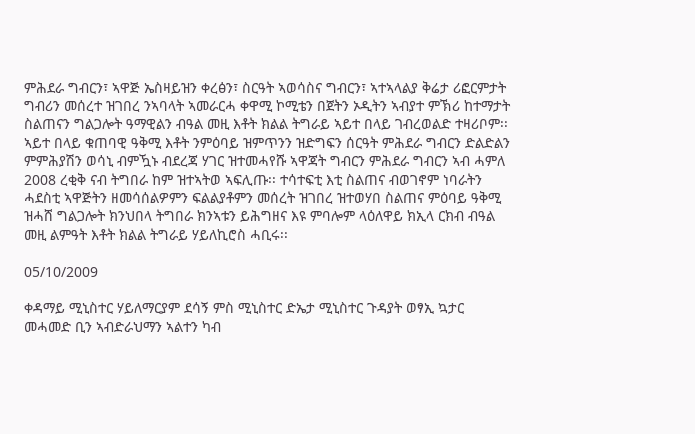ምሕደራ ግብርን፣ ኣዋጅ ኤስዛይዝን ቀረፅን፣ ስርዓት ኣወሳስና ግብርን፣ ኣተኣላልያ ቅሬታ ሪፎርምታት ግብሪን መሰረተ ዝገበረ ንኣባላት ኣመራርሓ ቀዋሚ ኮሚቴን በጀትን ኦዲትን ኣብያተ ምኽሪ ከተማታት ስልጠናን ግልጋሎት ዓማዊልን ብዓል መዚ እቶት ክልል ትግራይ ኣይተ በላይ ገብረወልድ ተዛሪቦም፡፡ ኣይተ በላይ ቁጠባዊ ዓቅሚ እቶት ንምዕባይ ዝምጥንን ዝድግፍን ሰርዓት ምሕደራ ግብርን ድልድልን ምምሕያሽን ወሳኒ ብምዃኑ ብደረጃ ሃገር ዝተመሓየሹ ኣዋጃት ግብርን ምሕደራ ግብርን ኣብ ሓምለ 2008 ረቂቅ ናብ ትግበራ ከም ዝተኣትወ ኣፍሊጡ፡፡ ተሳተፍቲ እቲ ስልጠና ብወገኖም ነባራትን ሓደስቲ ኣዋጅትን ዘመሳሰልዎምን ፍልልያቶምን መሰረት ዝገበረ ዝተወሃበ ስልጠና ምዕባይ ዓቅሚ ዝሓሸ ግልጋሎት ክንህበላ ትግበራ ክንኣቱን ይሕግዘና እዩ ምባሎም ላዕለዋይ ክኢላ ርክብ ብዓል መዚ ልምዓት እቶት ክልል ትግራይ ሃይለኪሮስ ሓቢሩ፡፡

05/10/2009

ቀዳማይ ሚኒስተር ሃይለማርያም ደሳኝ ምስ ሚኒስተር ድኤታ ሚኒስተር ጉዳያት ወፃኢ ኳታር መሓመድ ቢን ኣብድራህማን ኣልተን ካብ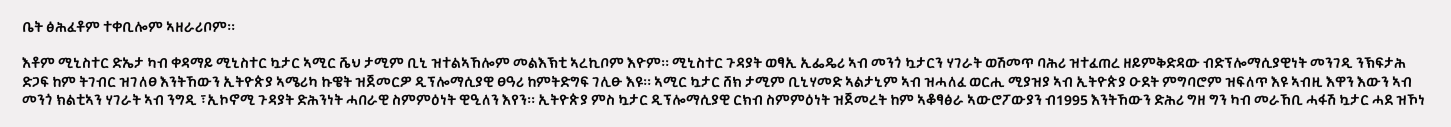ቤት ፅሕፈቶም ተቀቢሎም ኣዘራሪቦም፡፡

እቶም ሚኒስተር ድኤታ ካብ ቀዳማይ ሚኒስተር ኳታር ኣሚር ሼህ ታሚም ቢኒ ዝተልኣኸሎም መልእኽቲ ኣረኪቦም እዮም፡፡ ሚኒስተር ጉዳያት ወፃኢ ኢፌዴሪ ኣብ መንጎ ኳታርን ሃገራት ወሽመጥ ባሕሪ ዝተፈጠረ ዘይምቅድዳው ብድፕሎማሲያዊነት መንገዲ ንኽፍታሕ ድጋፍ ከም ትገብር ዝገለፀ እንትኸውን ኢትዮጵያ ኣሜሪካ ኩዌት ዝጀመርዎ ዲፕሎማሲያዊ ፀዓሪ ከምትድግፍ ገሊፁ እዩ፡፡ ኣሚር ኳታር ሸክ ታሚም ቢኒሃመድ ኣልታኒም ኣብ ዝሓለፈ ወርሒ ሚያዝያ ኣብ ኢትዮጵያ ዑደት ምግባሮም ዝፍለጥ እዩ ኣብዚ እዋን እውን ኣብ መንጎ ክልቲኣን ሃገራት ኣብ ንግዲ ፣ኢኮኖሚ ጉዳያት ድሕንነት ሓበራዊ ስምምዕነት ዊዒለን እየን፡፡ ኢትዮጵያ ምስ ኳታር ዲፕሎማሲያዊ ርክብ ስምምዕነት ዝጀመረት ከም ኣቆፃፅራ ኣውሮፖውያን ብ1995 እንትኸውን ድሕሪ ግዘ ግን ካብ መራኸቢ ሓፋሽ ኳታር ሓደ ዝኾነ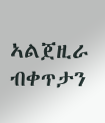ኣልጀዚራ ብቀጥታን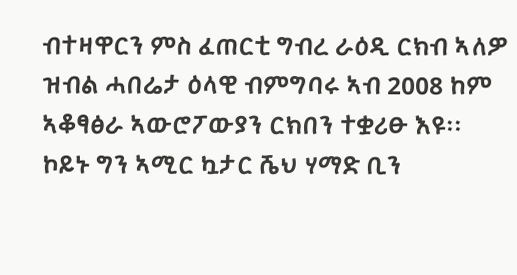ብተዛዋርን ምስ ፈጠርቲ ግብረ ራዕዲ ርክብ ኣለዎ ዝብል ሓበሬታ ዕላዊ ብምግባሩ ኣብ 2008 ከም ኣቆፃፅራ ኣውሮፖውያን ርክበን ተቋሪፁ እዩ፡፡ ኮይኑ ግን ኣሚር ኳታር ሼህ ሃማድ ቢን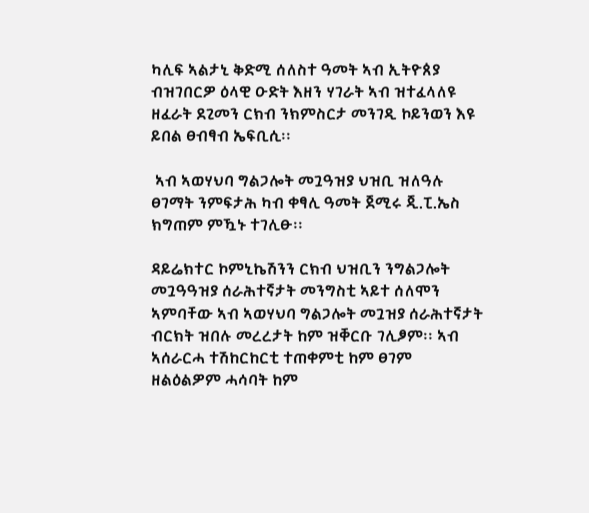ካሊፍ ኣልታኒ ቅድሚ ሰለስተ ዓመት ኣብ ኢትዮጰያ ብዝገበርዎ ዕላዊ ዑድት እዘን ሃገራት ኣብ ዝተፈላለዩ ዘፈራት ደጊመን ርክብ ንክምስርታ መንገዲ ኮይንወን እዩ ይበል ፀብፃብ ኤፍቢሲ፡፡

 ኣብ ኣወሃህባ ግልጋሎት መጓዓዝያ ህዝቢ ዝለዓሉ ፀገማት ንምፍታሕ ካብ ቀፃሊ ዓመት ጀሚሩ ጂ.ፒ.ኤስ ክግጠም ምዃኑ ተገሊፁ፡፡

ዳይሬክተር ኮምኒኬሽንን ርክብ ህዝቢን ንግልጋሎት መጓዓዓዝያ ሰራሕተኛታት መንግስቲ ኣይተ ሰለሞን ኣምባቸው ኣብ ኣወሃህባ ግልጋሎት መጓዝያ ሰራሕተኛታት ብርክት ዝበሉ መረረታት ከም ዝቐርቡ ገሊፆም፡፡ ኣብ ኣሰራርሓ ተሽከርከርቲ ተጠቀምቲ ከም ፀገም ዘልዕልዎም ሓሳባት ከም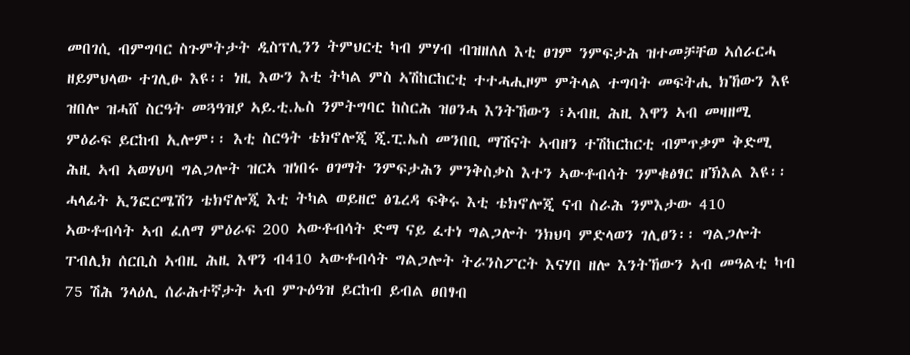መበገሲ ብምግባር ስጉምትታት ዲስፕሊንን ትምህርቲ ካብ ምሃብ ብዝዘለለ እቲ ፀገም ንምፍታሕ ዝተመቻቸወ ኣሰራርሓ ዘይምህላው ተገሊፁ እዩ፡፡ ነዚ እውን እቲ ትካል ምስ ኣሽከርከርቲ ተተሓሒዞም ምትላል ተግባት መፍትሒ ክኸውን እዩ ዝበሎ ዝሓሸ ስርዓት መጓዓዝያ ኣይ.ቲ.ኤስ ንምትግባር ከስርሕ ዝፀንሓ እንትኸውን ፣ኣብዚ ሕዚ እዋን ኣብ መዛዘሚ ምዕራፍ ይርከብ ኢሎም፡፡ እቲ ስርዓት ቴክኖሎጂ ጂ.ፒ.ኤስ መንበቢ ማሽናት ኣብዘን ተሽከርከርቲ ብምጥቃም ቅድሚ ሕዚ ኣብ ኣወሃህባ ግልጋሎት ዝርኣ ዝነበሩ ፀገማት ንምፍታሕን ምንቅስቃስ እተን ኣውቶብሳት ንምቁፅፃር ዘኽእል እዩ፡፡ ሓላፊት ኢንፎርሜሽን ቴክኖሎጂ እቲ ትካል ወይዘሮ ፅጌረዳ ፍቅሩ እቲ ቴክኖሎጂ ናብ ስራሕ ንምእታው 410 ኣውቶብሳት ኣብ ፈለማ ምዕራፍ 200 ኣውቶብሳት ድማ ናይ ፈተነ ግልጋሎት ንክህባ ምድላወን ገሊፀን፡፡ ግልጋሎት ፐብሊክ ሰርቢስ ኣብዚ ሕዚ እዋን ብ410 ኣውቶብሳት ግልጋሎት ትራንስፖርት እናሃበ ዘሎ እንትኸውን ኣብ መዓልቲ ካብ 75 ሽሕ ንላዕሊ ሰራሕተኛታት ኣብ ምጉዕዓዝ ይርከብ ይብል ፀበፃብ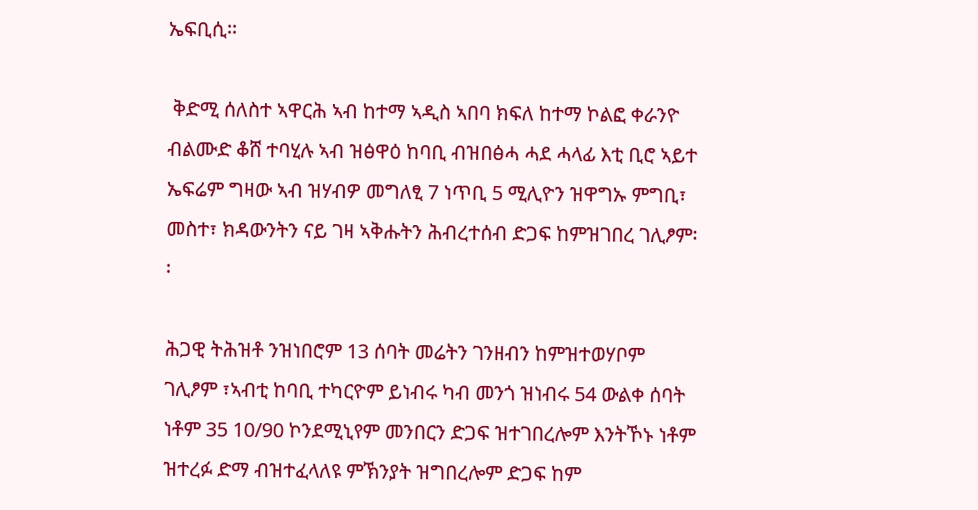ኤፍቢሲ፡፡

 ቅድሚ ሰለስተ ኣዋርሕ ኣብ ከተማ ኣዲስ ኣበባ ክፍለ ከተማ ኮልፎ ቀራንዮ ብልሙድ ቆሸ ተባሂሉ ኣብ ዝፅዋዕ ከባቢ ብዝበፅሓ ሓደ ሓላፊ እቲ ቢሮ ኣይተ ኤፍሬም ግዛው ኣብ ዝሃብዎ መግለፂ 7 ነጥቢ 5 ሚሊዮን ዝዋግኡ ምግቢ፣ መስተ፣ ክዳውንትን ናይ ገዛ ኣቅሑትን ሕብረተሰብ ድጋፍ ከምዝገበረ ገሊፆም፡፡

ሕጋዊ ትሕዝቶ ንዝነበሮም 13 ሰባት መሬትን ገንዘብን ከምዝተወሃቦም ገሊፆም ፣ኣብቲ ከባቢ ተካርዮም ይነብሩ ካብ መንጎ ዝነብሩ 54 ውልቀ ሰባት ነቶም 35 10/90 ኮንደሚኒየም መንበርን ድጋፍ ዝተገበረሎም እንትኾኑ ነቶም ዝተረፉ ድማ ብዝተፈላለዩ ምኽንያት ዝግበረሎም ድጋፍ ከም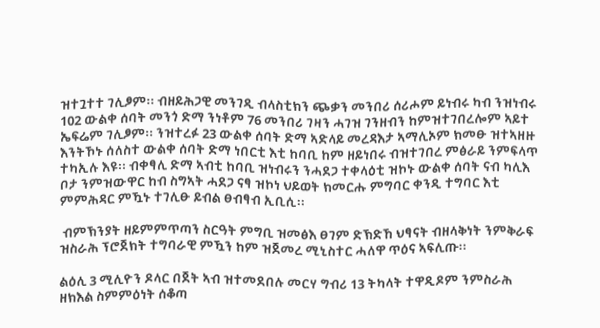ዝተጓተተ ገሊፆም፡፡ ብዘይሕጋዊ መንገዲ ብላስቲክን ጭቃን መንበሪ ሰሪሖም ይነብሩ ካብ ንዝነብሩ 102 ውልቀ ሰባት መንጎ ድማ ንነቶም 76 መንበሪ ገዛን ሓገዝ ገንዘብን ከምዝተገበረሎም ኣይተ ኤፍሬም ገሊፆም፡፡ ንዝተረፉ 23 ውልቀ ሰባት ድማ ኣድላይ መረዳእታ ኣማሊኦም ክመፁ ዝተኣዘዙ እንትኾኑ ሰለስተ ውልቀ ሰባት ድማ ነበርቲ እቲ ከባቢ ከም ዘይነበሩ ብዝተገበረ ምፅራይ ንምፍላጥ ተካኢሉ እዩ፡፡ ብቀፃሊ ድማ ኣብቲ ከባቢ ዝነብሩን ንሓደጋ ተቀላዕቲ ዝኮኑ ውልቀ ሰባት ናብ ካሊእ ቦታ ንምዝውዋር ከብ ስግኣት ሓደጋ ናፃ ዝኮነ ህይወት ክመርሑ ምግባር ቀንዲ ተግባር እቲ ምምሕዳር ምዃኑ ተገሊፁ ይብል ፀብፃብ ኢቢሲ፡፡

 ብምኽንያት ዘይምምጥጣን ስርዓት ምግቢ ዝመፅእ ፀገም ድኽድኸ ህፃናት ብዘላቅነት ንምቅራፍ ዝስራሕ ፕሮጀክት ተግባራዊ ምዃን ከም ዝጀመረ ሚኒስተር ሓለዋ ጥዕና ኣፍሊጡ፡፡

ልዕሊ 3 ሚሊዮን ዶላር በጀት ኣብ ዝተመደበሉ መርሃ ግብሪ 13 ትካላት ተዋዲዶም ንምስራሕ ዘክእል ስምምዕነት ሰቆጣ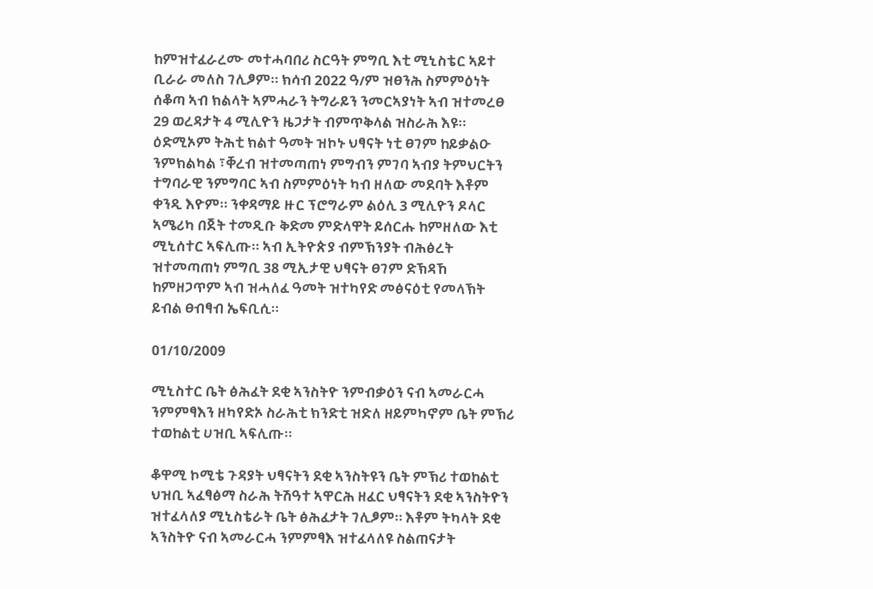ከምዝተፈራረሙ መተሓባበሪ ስርዓት ምግቢ እቲ ሚኒስቴር ኣይተ ቢራራ መለስ ገሊፆም፡፡ ክሳብ 2022 ዓ/ም ዝፀንሕ ስምምዕነት ሰቆጣ ኣብ ክልላት ኣምሓራን ትግራይን ንመርኣያነት ኣብ ዝተመረፀ 29 ወረዳታት 4 ሚሊዮን ዜጋታት ብምጥቅላል ዝስራሕ እዩ፡፡ ዕድሚኦም ትሕቲ ክልተ ዓመት ዝኮኑ ህፃናት ነቲ ፀገም ከይቃልዑ ንምክልካል ፣ቐረብ ዝተመጣጠነ ምግብን ምገባ ኣብያ ትምህርትን ተግባራዊ ንምግባር ኣብ ስምምዕነት ካብ ዘለው መደባት እቶም ቀንዲ እዮም፡፡ ንቀዳማይ ዙር ፕሮግራም ልዕሊ 3 ሚሊዮን ዶላር ኣሜሪካ በጀት ተመዲቡ ቅድመ ምድላዋት ይሰርሑ ከምዘለው እቲ ሚኒሰተር ኣፍሊጡ፡፡ ኣብ ኢትዮጵያ ብምኽንያት ብሕፅረት ዝተመጣጠነ ምግቢ 38 ሚኢታዊ ህፃናት ፀገም ድኽዳኸ ከምዘጋጥም ኣብ ዝሓለፈ ዓመት ዝተካየድ መፅናዕቲ የመላኽት ይብል ፀብፃብ ኤፍቢሲ፡፡

01/10/2009

ሚኒስተር ቤት ፅሕፈት ደቂ ኣንስትዮ ንምብቃዕን ናብ ኣመራርሓ ንምምፃእን ዘካየድኦ ስራሕቲ ክንድቲ ዝድለ ዘይምካኖም ቤት ምኽሪ ተወከልቲ ሀዝቢ ኣፍሊጡ፡፡

ቆዋሚ ኮሚቴ ጉዳያት ህፃናትን ደቂ ኣንስትዩን ቤት ምኽሪ ተወከልቲ ህዝቢ ኣፈፃፅማ ስራሕ ትሽዓተ ኣዋርሕ ዘፈር ህፃናትን ደቂ ኣንስትዮን ዝተፈላለያ ሚኒስቴራት ቤት ፅሕፈታት ገሊፆም፡፡ እቶም ትካላት ደቂ ኣንስትዮ ናብ ኣመራርሓ ንምምፃእ ዝተፈላለዩ ስልጠናታት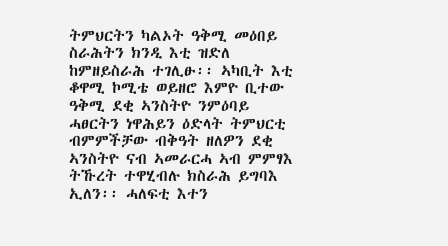ትምህርትን ካልኦት ዓቅሚ መዕበይ ስራሕትን ክንዲ እቲ ዝድለ ከምዘይስራሕ ተገሊፁ፡፡ ኣካቢት እቲ ቆዋሚ ኮሚቴ ወይዘሮ እምዮ ቢተው ዓቅሚ ደቂ ኣንስትዮ ንምዕባይ ሓፀርትን ነዋሕይን ዕድላት ትምህርቲ ብምምችቻው ብቅዓት ዘለዎን ደቂ ኣንስትዮ ናብ ኣመራርሓ ኣብ ምምፃእ ትኹረት ተዋሂብሉ ክስራሕ ይግባእ ኢለን፡፡ ሓለፍቲ እተን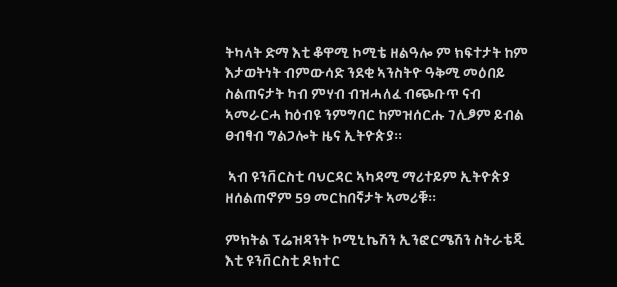ትካላት ድማ እቲ ቆዋሚ ኮሚቴ ዘልዓሎ ም ክፍተታት ከም እታወትነት ብምውሳድ ንደቂ ኣንስትዮ ዓቅሚ መዕበይ ስልጠናታት ካብ ምሃብ ብዝሓለፈ ብጭቡጥ ናብ ኣመራርሓ ከዕብዩ ንምግባር ከምዝሰርሑ ገሊፆም ይብል ፀብፃብ ግልጋሎት ዜና ኢትዮጵያ፡፡

 ኣብ ዩንቨርስቲ ባህርዳር ኣካዳሚ ማሪተይም ኢትዮጵያ ዘሰልጠኖም 59 መርከበኛታት ኣመሪቑ፡፡

ምክትል ፕሬዝዳንት ኮሚኒኬሽን ኢንፎርሜሽን ስትራቴጂ እቲ ዩንቨርስቲ ዶክተር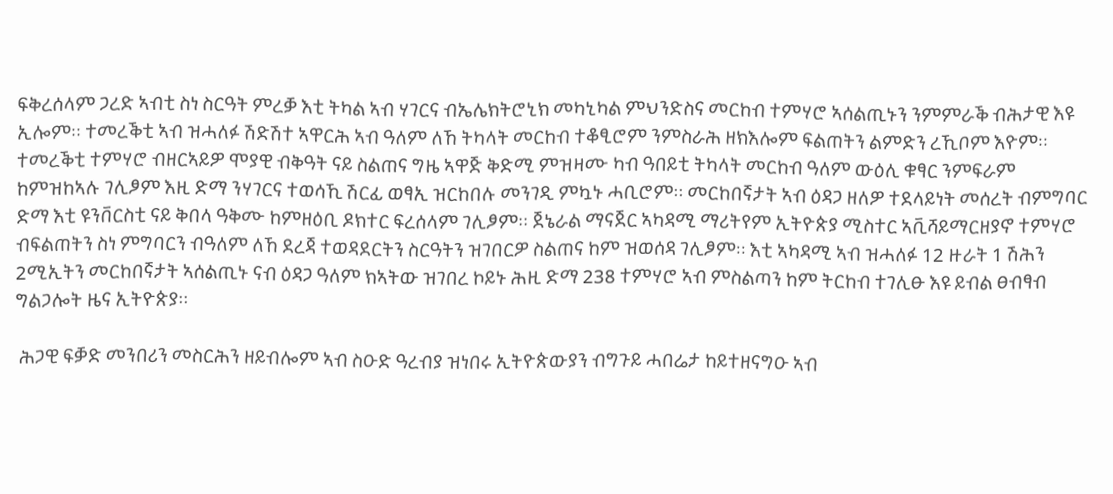ፍቅረሰላም ጋረድ ኣብቲ ስነ ስርዓት ምረቓ እቲ ትካል ኣብ ሃገርና ብኤሌክትሮኒክ መካኒካል ምህንድስና መርከብ ተምሃሮ ኣሰልጢኑን ንምምራቕ ብሕታዊ እዩ ኢሎም፡፡ ተመረቕቲ ኣብ ዝሓለፉ ሽድሽተ ኣዋርሕ ኣብ ዓለም ለኸ ትካላት መርከብ ተቆፂሮም ንምስራሕ ዘክእሎም ፍልጠትን ልምድን ረኺቦም እዮም፡፡ ተመረቕቲ ተምሃሮ ብዘርኣይዎ ሞያዊ ብቅዓት ናይ ስልጠና ግዜ ኣዋጅ ቅድሚ ምዝዛሙ ካብ ዓበይቲ ትካላት መርከብ ዓለም ውዕሊ ቁፃር ንምፍራም ከምዝከኣሉ ገሊፆም እዚ ድማ ንሃገርና ተወሳኺ ሽርፊ ወፃኢ ዝርከበሉ መንገዲ ምኳኑ ሓቢሮም፡፡ መርከበኛታት ኣብ ዕዳጋ ዘለዎ ተደላይነት መሰረት ብምግባር ድማ እቲ ዩንቨርስቲ ናይ ቅበላ ዓቅሙ ከምዘዕቢ ዶክተር ፍረሰላም ገሊፆም፡፡ ጀኔራል ማናጀር ኣካዳሚ ማሪትየም ኢትዮጵያ ሚስተር ኣቪሻይማርዘያኖ ተምሃሮ ብፍልጠትን ስነ ምግባርን ብዓለም ለኸ ደረጃ ተወዳደርትን ስርዓትን ዝገበርዎ ስልጠና ከም ዝወሰዳ ገሊፆም፡፡ እቲ ኣካዳሚ ኣብ ዝሓለፉ 12 ዙራት 1 ሽሕን 2ሚኢትን መርከበኛታት ኣሰልጢኑ ናብ ዕዳጋ ዓለም ክኣትው ዝገበረ ኮይኑ ሕዚ ድማ 238 ተምሃሮ ኣብ ምስልጣን ከም ትርከብ ተገሊፁ እዩ ይብል ፀብፃብ ግልጋሎት ዜና ኢትዮጵያ፡፡

 ሕጋዊ ፍቓድ መንበሪን መስርሕን ዘይብሎም ኣብ ስዑድ ዓረብያ ዝነበሩ ኢትዮጵውያን ብግጉይ ሓበሬታ ከይተዘናግዑ ኣብ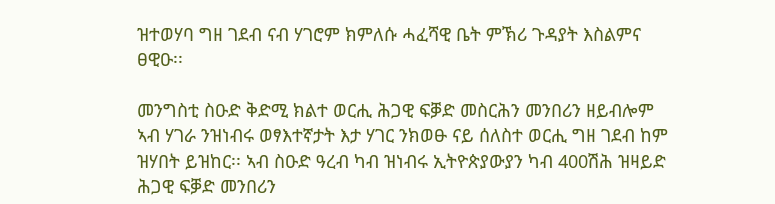ዝተወሃባ ግዘ ገደብ ናብ ሃገሮም ክምለሱ ሓፈሻዊ ቤት ምኽሪ ጉዳያት እስልምና ፀዊዑ፡፡

መንግስቲ ስዑድ ቅድሚ ክልተ ወርሒ ሕጋዊ ፍቓድ መስርሕን መንበሪን ዘይብሎም ኣብ ሃገራ ንዝነብሩ ወፃእተኛታት እታ ሃገር ንክወፁ ናይ ሰለስተ ወርሒ ግዘ ገደብ ከም ዝሃበት ይዝከር፡፡ ኣብ ስዑድ ዓረብ ካብ ዝነብሩ ኢትዮጵያውያን ካብ 400ሽሕ ዝዛይድ ሕጋዊ ፍቓድ መንበሪን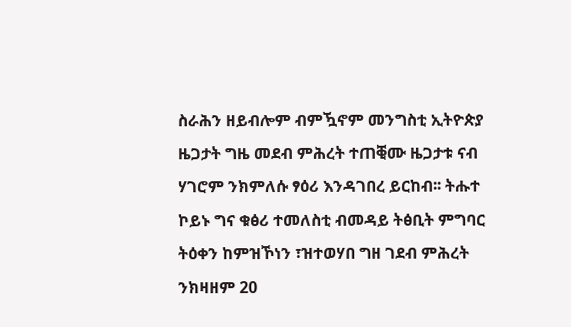ስራሕን ዘይብሎም ብምዃኖም መንግስቲ ኢትዮጵያ ዜጋታት ግዜ መደብ ምሕረት ተጠቒሙ ዜጋታቱ ናብ ሃገሮም ንክምለሱ ፃዕሪ እንዳገበረ ይርከብ፡፡ ትሑተ ኮይኑ ግና ቁፅሪ ተመለስቲ ብመዳይ ትፅቢት ምግባር ትዕቀን ከምዝኾነን ፣ዝተወሃበ ግዘ ገደብ ምሕረት ንክዛዘም 20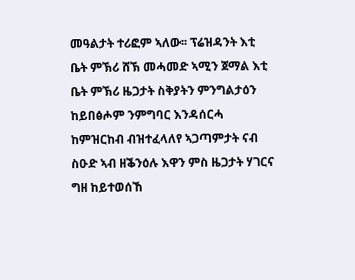መዓልታት ተሪፎም ኣለው፡፡ ፕሬዝዳንት እቲ ቤት ምኽሪ ሸኽ መሓመድ ኣሚን ጀማል እቲ ቤት ምኽሪ ዜጋታት ስቅያትን ምንግልታዕን ከይበፅሖም ንምግባር እንዳሰርሓ ከምዝርከብ ብዝተፈላለየ ኣጋጣምታት ናብ ስዑድ ኣብ ዘቕንዕሉ እዋን ምስ ዜጋታት ሃገርና ግዘ ከይተወሰኸ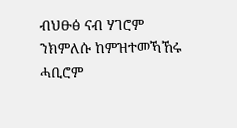ብህፁፅ ናብ ሃገሮም ንክምለሱ ከምዝተመኻኸሩ ሓቢሮም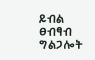ይብል ፀብፃብ ግልጋሎት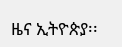ዜና ኢትዮጵያ፡፡